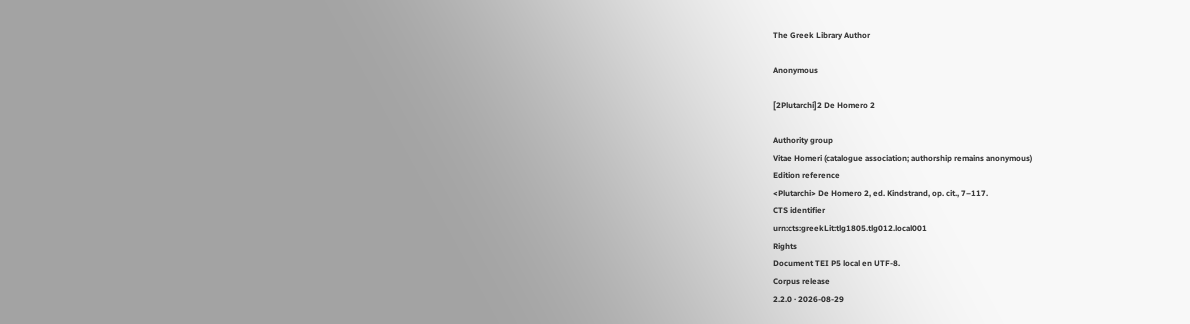The Greek Library Author

Anonymous

[2Plutarchi]2 De Homero 2

Authority group
Vitae Homeri (catalogue association; authorship remains anonymous)
Edition reference
<Plutarchi> De Homero 2, ed. Kindstrand, op. cit., 7–117.
CTS identifier
urn:cts:greekLit:tlg1805.tlg012.local001
Rights
Document TEI P5 local en UTF-8.
Corpus release
2.2.0 · 2026-08-29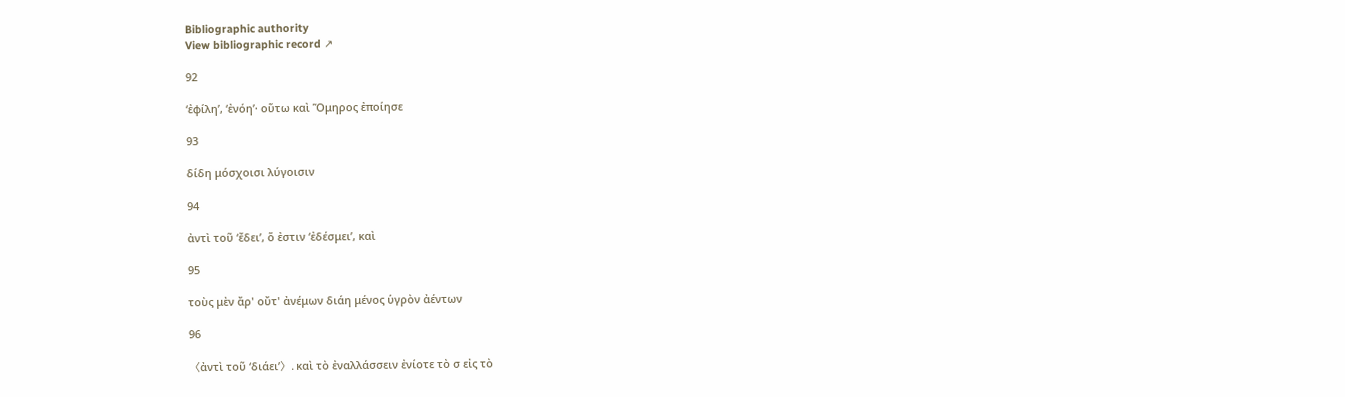Bibliographic authority
View bibliographic record ↗

92

‘ἐφίλη’, ‘ἐνόη’· οὕτω καὶ Ὅμηρος ἐποίησε

93

δίδη μόσχοισι λύγοισιν

94

ἀντὶ τοῦ ‘ἔδει’, ὅ ἐστιν ‘ἐδέσμει’, καὶ

95

τοὺς μὲν ἄρ' οὔτ' ἀνέμων διάη μένος ὑγρὸν ἀέντων

96

〈ἀντὶ τοῦ ‘διάει’〉. καὶ τὸ ἐναλλάσσειν ἐνίοτε τὸ σ εἰς τὸ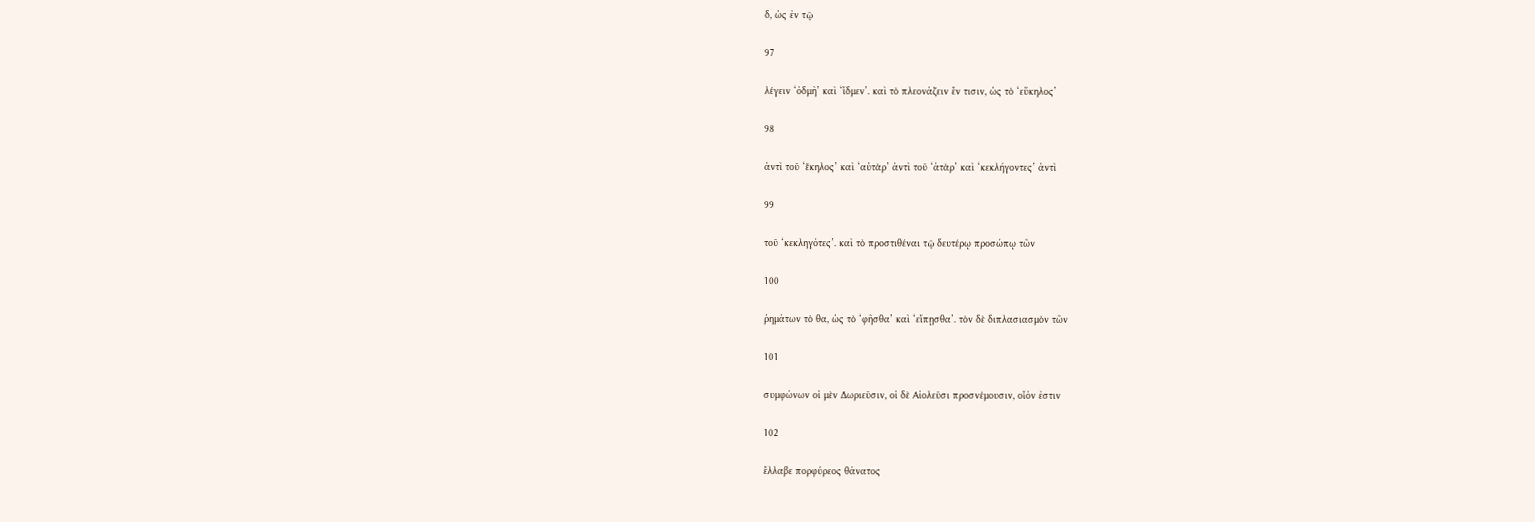δ, ὡς ἐν τῷ

97

λέγειν ‘ὀδμὴ’ καὶ ‘ἴδμεν’. καὶ τὸ πλεονάζειν ἔν τισιν, ὡς τὸ ‘εὔκηλος’

98

ἀντὶ τοῦ ‘ἕκηλος’ καὶ ‘αὐτὰρ’ ἀντὶ τοῦ ‘ἀτὰρ’ καὶ ‘κεκλήγοντες’ ἀντὶ

99

τοῦ ‘κεκληγότες’. καὶ τὸ προστιθέναι τῷ δευτέρῳ προσώπῳ τῶν

100

ῥημάτων τὸ θα, ὡς τὸ ‘φῆσθα’ καὶ ‘εἴπῃσθα’. τὸν δὲ διπλασιασμὸν τῶν

101

συμφώνων οἱ μὲν Δωριεῦσιν, οἱ δὲ Αἰολεῦσι προσνέμουσιν, οἷόν ἐστιν

102

ἔλλαβε πορφύρεος θάνατος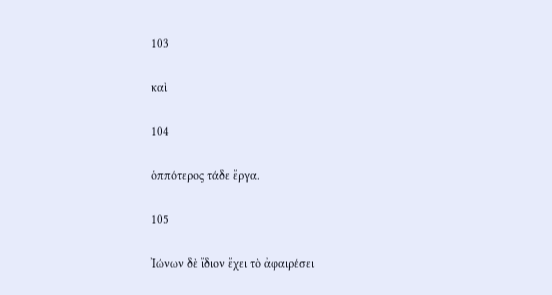103

καὶ

104

ὁππότερος τάδε ἔργα.

105

Ἰώνων δὲ ἴδιον ἔχει τὸ ἀφαιρέσει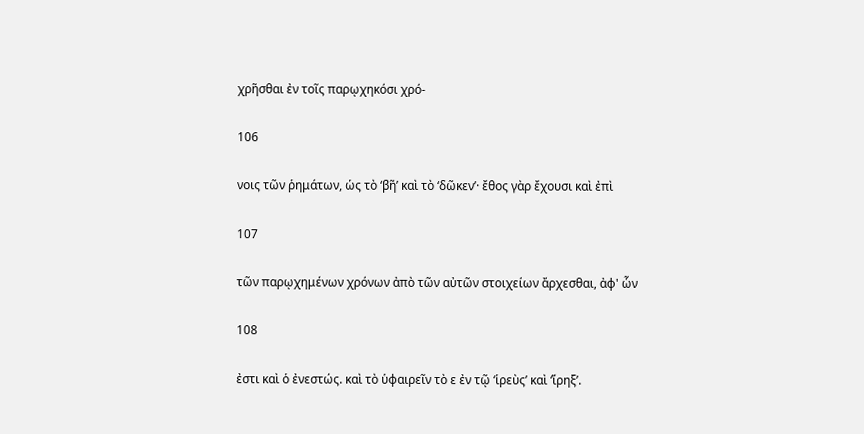χρῆσθαι ἐν τοῖς παρῳχηκόσι χρό-

106

νοις τῶν ῥημάτων, ὡς τὸ ‘βῆ’ καὶ τὸ ‘δῶκεν’· ἔθος γὰρ ἔχουσι καὶ ἐπὶ

107

τῶν παρῳχημένων χρόνων ἀπὸ τῶν αὐτῶν στοιχείων ἄρχεσθαι, ἀφ' ὧν

108

ἐστι καὶ ὁ ἐνεστώς. καὶ τὸ ὑφαιρεῖν τὸ ε ἐν τῷ ‘ἱρεὺς’ καὶ ‘ἴρηξ’.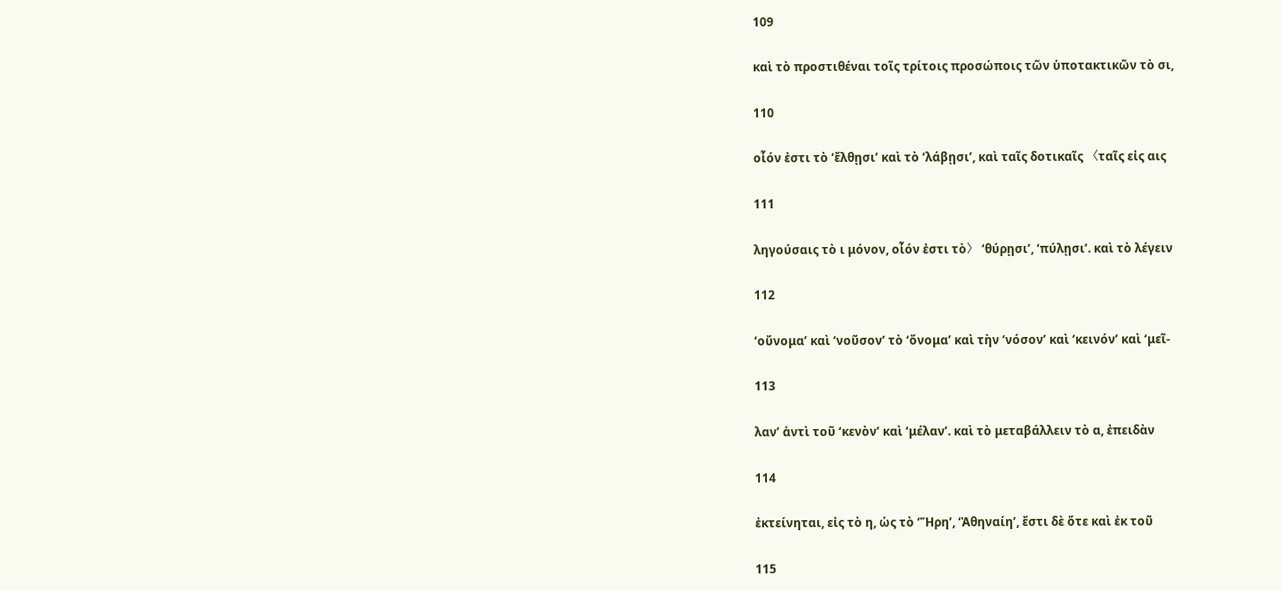109

καὶ τὸ προστιθέναι τοῖς τρίτοις προσώποις τῶν ὑποτακτικῶν τὸ σι,

110

οἷόν ἐστι τὸ ‘ἔλθῃσι’ καὶ τὸ ‘λάβῃσι’, καὶ ταῖς δοτικαῖς 〈ταῖς εἰς αις

111

ληγούσαις τὸ ι μόνον, οἷόν ἐστι τὸ〉 ‘θύρῃσι’, ‘πύλῃσι’. καὶ τὸ λέγειν

112

‘οὔνομα’ καὶ ‘νοῦσον’ τὸ ‘ὄνομα’ καὶ τὴν ‘νόσον’ καὶ ‘κεινόν’ καὶ ‘μεῖ-

113

λαν’ ἀντὶ τοῦ ‘κενὸν’ καὶ ‘μέλαν’. καὶ τὸ μεταβάλλειν τὸ α, ἐπειδὰν

114

ἐκτείνηται, εἰς τὸ η, ὡς τὸ ‘Ἥρη’, ‘Ἀθηναίη’, ἔστι δὲ ὅτε καὶ ἐκ τοῦ

115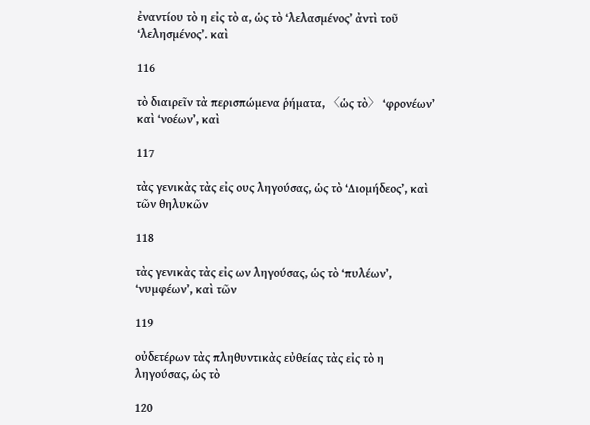ἐναντίου τὸ η εἰς τὸ α, ὡς τὸ ‘λελασμένος’ ἀντὶ τοῦ ‘λελησμένος’. καὶ

116

τὸ διαιρεῖν τὰ περισπώμενα ῥήματα, 〈ὡς τὸ〉 ‘φρονέων’ καὶ ‘νοέων’, καὶ

117

τὰς γενικὰς τὰς εἰς ους ληγούσας, ὡς τὸ ‘Διομήδεος’, καὶ τῶν θηλυκῶν

118

τὰς γενικὰς τὰς εἰς ων ληγούσας, ὡς τὸ ‘πυλέων’, ‘νυμφέων’, καὶ τῶν

119

οὐδετέρων τὰς πληθυντικὰς εὐθείας τὰς εἰς τὸ η ληγούσας, ὡς τὸ

120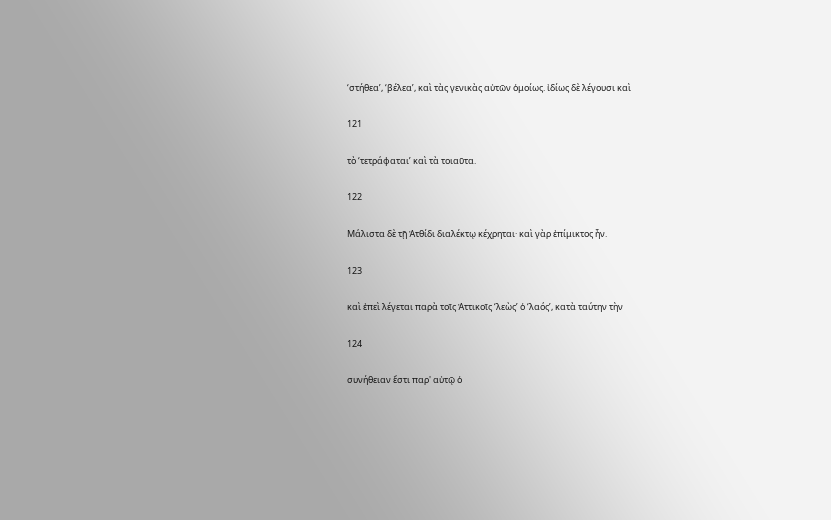‘στήθεα’, ‘βέλεα’, καὶ τὰς γενικὰς αὐτῶν ὁμοίως. ἰδίως δὲ λέγουσι καὶ

121

τὸ ‘τετράφαται’ καὶ τὰ τοιαῦτα.

122

Μάλιστα δὲ τῇ Ἀτθίδι διαλέκτῳ κέχρηται· καὶ γὰρ ἐπίμικτος ἦν.

123

καὶ ἐπεὶ λέγεται παρὰ τοῖς Ἀττικοῖς ‘λεὼς’ ὁ ‘λαός’, κατὰ ταύτην τὴν

124

συνήθειαν ἔστι παρ' αὐτῷ ὁ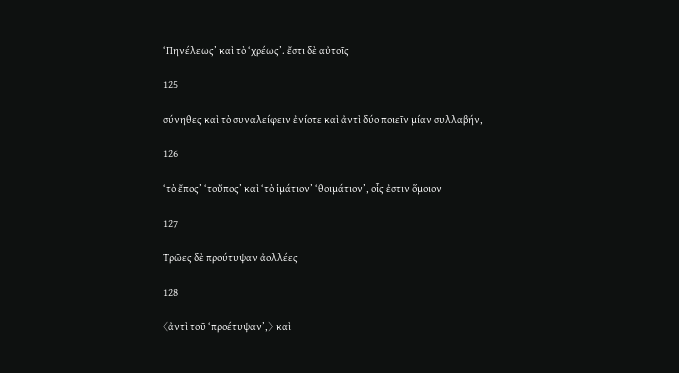‘Πηνέλεως’ καὶ τὸ ‘χρέως’. ἔστι δὲ αὐτοῖς

125

σύνηθες καὶ τὸ συναλείφειν ἐνίοτε καὶ ἀντὶ δύο ποιεῖν μίαν συλλαβήν,

126

‘τὸ ἔπος’ ‘τοὔπος’ καὶ ‘τὸ ἱμάτιον’ ‘θοιμάτιον’, οἷς ἐστιν ὅμοιον

127

Τρῶες δὲ προύτυψαν ἀολλέες

128

〈ἀντὶ τοῦ ‘προέτυψαν’,〉 καὶ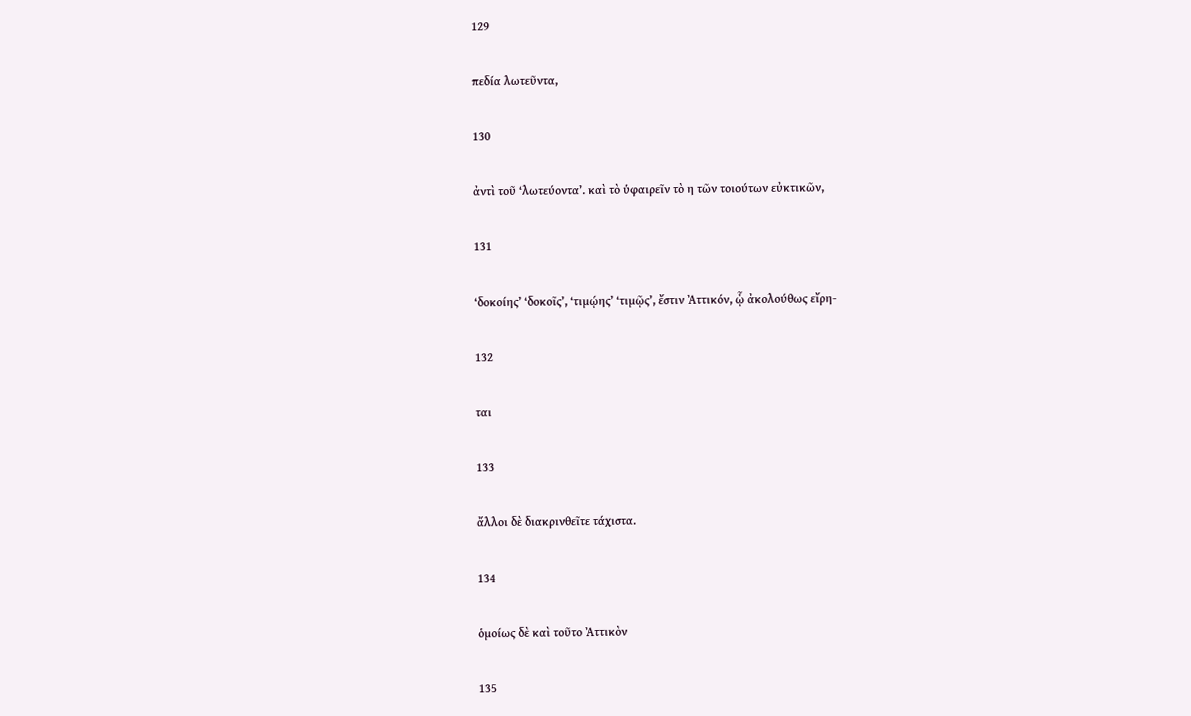129

πεδία λωτεῦντα,

130

ἀντὶ τοῦ ‘λωτεύοντα’. καὶ τὸ ὑφαιρεῖν τὸ η τῶν τοιούτων εὐκτικῶν,

131

‘δοκοίης’ ‘δοκοῖς’, ‘τιμῴης’ ‘τιμῷς’, ἔστιν Ἀττικόν, ᾧ ἀκολούθως εἴρη-

132

ται

133

ἄλλοι δὲ διακρινθεῖτε τάχιστα.

134

ὁμοίως δὲ καὶ τοῦτο Ἀττικὸν

135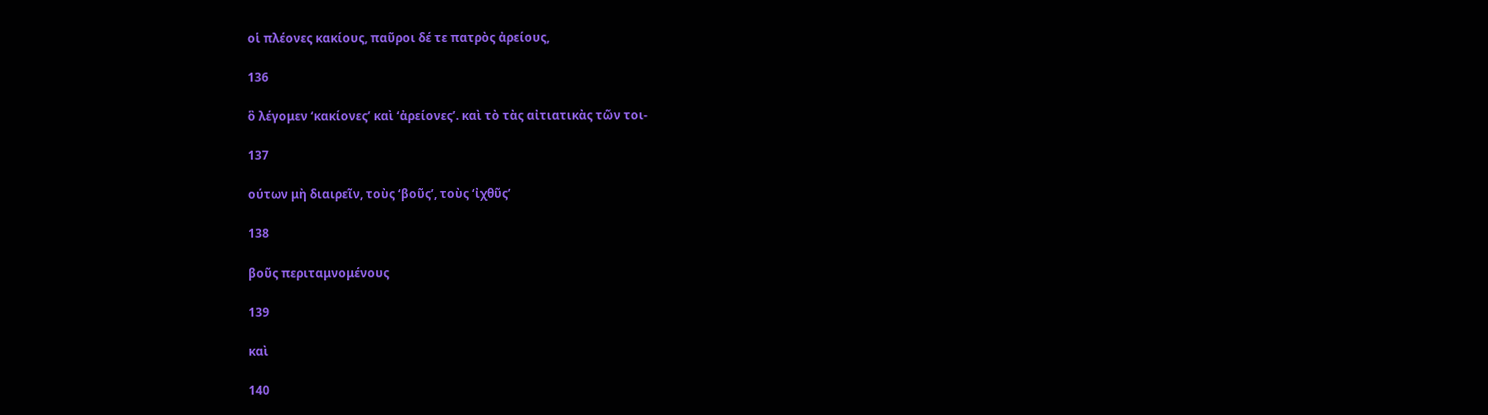οἱ πλέονες κακίους, παῦροι δέ τε πατρὸς ἀρείους,

136

ὃ λέγομεν ‘κακίονες’ καὶ ‘ἀρείονες’. καὶ τὸ τὰς αἰτιατικὰς τῶν τοι-

137

ούτων μὴ διαιρεῖν, τοὺς ‘βοῦς’, τοὺς ‘ἰχθῦς’

138

βοῦς περιταμνομένους

139

καὶ

140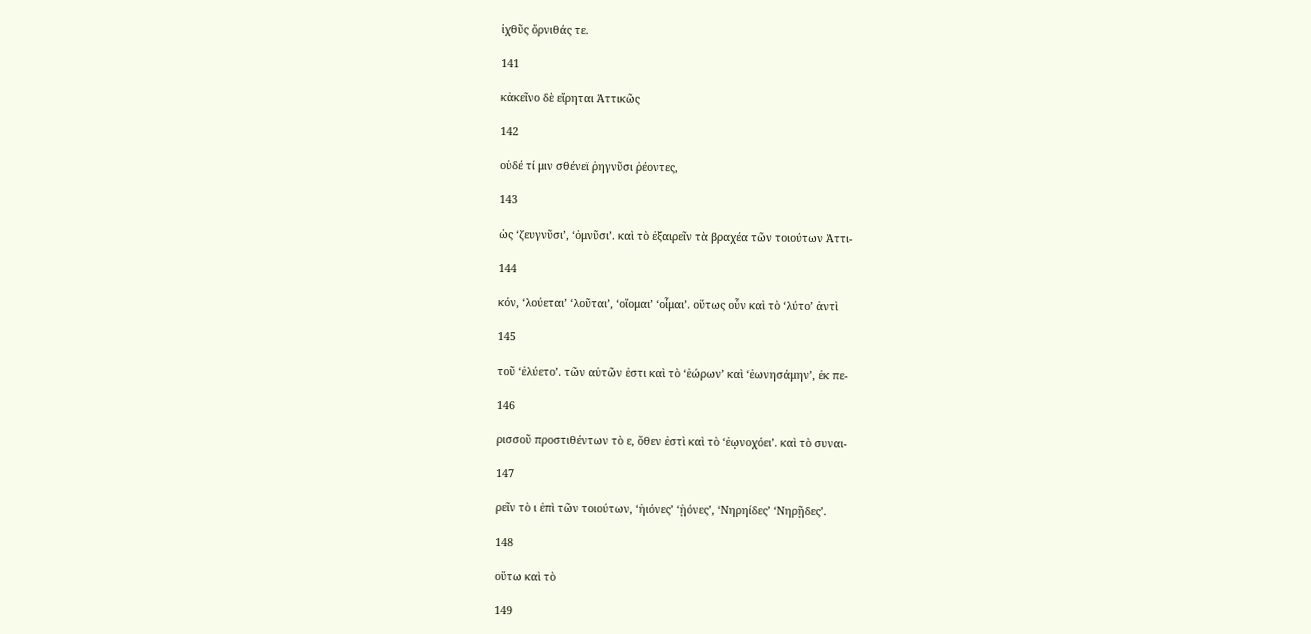ἰχθῦς ὄρνιθάς τε.

141

κἀκεῖνο δὲ εἴρηται Ἀττικῶς

142

οὐδέ τί μιν σθένεϊ ῥηγνῦσι ῥέοντες,

143

ὡς ‘ζευγνῦσι’, ‘ὀμνῦσι’. καὶ τὸ ἐξαιρεῖν τὰ βραχέα τῶν τοιούτων Ἀττι-

144

κόν, ‘λούεται’ ‘λοῦται’, ‘οἴομαι’ ‘οἶμαι’. οὕτως οὖν καὶ τὸ ‘λύτο’ ἀντὶ

145

τοῦ ‘ἐλύετο’. τῶν αὐτῶν ἐστι καὶ τὸ ‘ἑώρων’ καὶ ‘ἐωνησάμην’, ἐκ πε-

146

ρισσοῦ προστιθέντων τὸ ε, ὅθεν ἐστὶ καὶ τὸ ‘ἐῳνοχόει’. καὶ τὸ συναι-

147

ρεῖν τὸ ι ἐπὶ τῶν τοιούτων, ‘ἠιόνες’ ‘ᾐόνες’, ‘Νηρηίδες’ ‘Νηρῇδες’.

148

οὕτω καὶ τὸ

149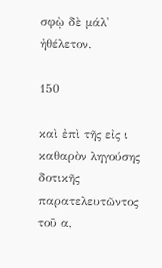σφῲ δὲ μάλ' ἠθέλετον.

150

καὶ ἐπὶ τῆς εἰς ι καθαρὸν ληγούσης δοτικῆς παρατελευτῶντος τοῦ α,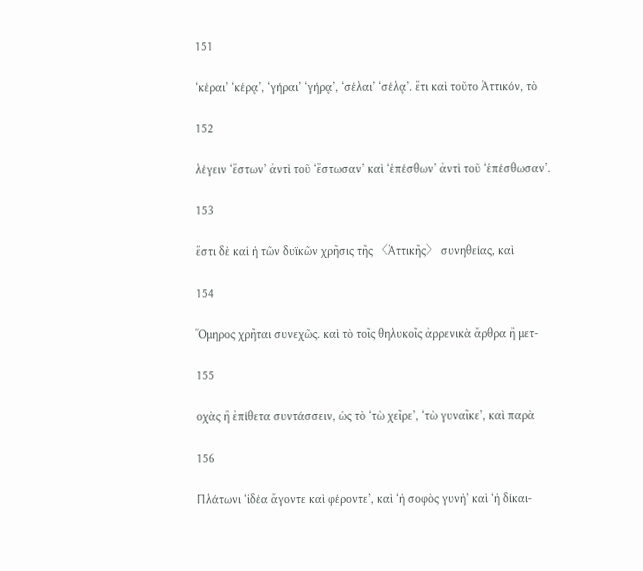151

‘κέραι’ ‘κέρᾳ’, ‘γήραι’ ‘γήρᾳ’, ‘σέλαι’ ‘σέλᾳ’. ἔτι καὶ τοῦτο Ἀττικόν, τὸ

152

λέγειν ‘ἔστων’ ἀντὶ τοῦ ‘ἔστωσαν’ καὶ ‘ἑπέσθων’ ἀντὶ τοῦ ‘ἑπέσθωσαν’.

153

ἔστι δὲ καὶ ἡ τῶν δυϊκῶν χρῆσις τῆς 〈Ἀττικῆς〉 συνηθείας, καὶ

154

Ὅμηρος χρῆται συνεχῶς. καὶ τὸ τοῖς θηλυκοῖς ἀρρενικὰ ἄρθρα ἢ μετ-

155

οχὰς ἢ ἐπίθετα συντάσσειν, ὡς τὸ ‘τὼ χεῖρε’, ‘τὼ γυναῖκε’, καὶ παρὰ

156

Πλάτωνι ‘ἰδέα ἄγοντε καὶ φέροντε’, καὶ ‘ἡ σοφὸς γυνὴ’ καὶ ‘ἡ δίκαι-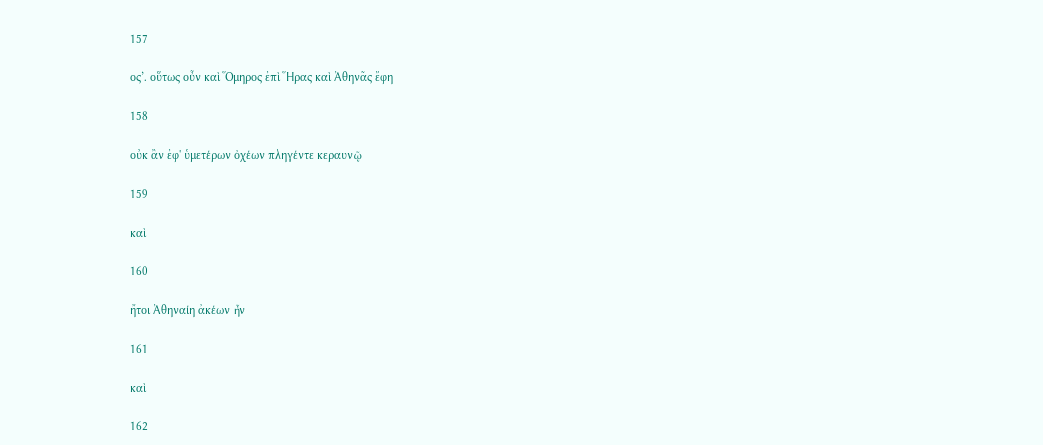157

ος’. οὕτως οὖν καὶ Ὅμηρος ἐπὶ Ἥρας καὶ Ἀθηνᾶς ἔφη

158

οὐκ ἂν ἐφ' ὑμετέρων ὀχέων πληγέντε κεραυνῷ

159

καὶ

160

ἤτοι Ἀθηναίη ἀκέων ἦν

161

καὶ

162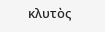κλυτὸς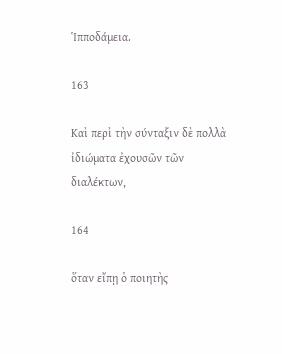Ἱπποδάμεια.

163

Καὶ περὶ τὴν σύνταξιν δὲ πολλὰ ἰδιώματα ἐχουσῶν τῶν διαλέκτων,

164

ὅταν εἴπῃ ὁ ποιητὴς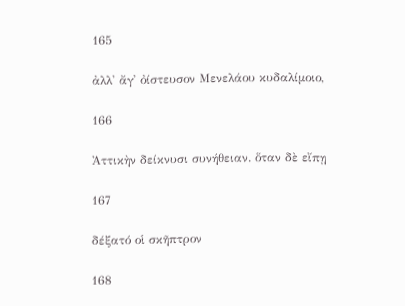165

ἀλλ' ἄγ' ὀίστευσον Μενελάου κυδαλίμοιο,

166

Ἀττικὴν δείκνυσι συνήθειαν. ὅταν δὲ εἴπῃ

167

δέξατό οἱ σκῆπτρον

168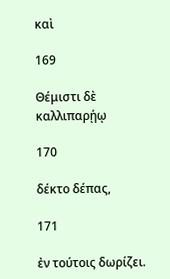καὶ

169

Θέμιστι δὲ καλλιπαρῄῳ

170

δέκτο δέπας,

171

ἐν τούτοις δωρίζει.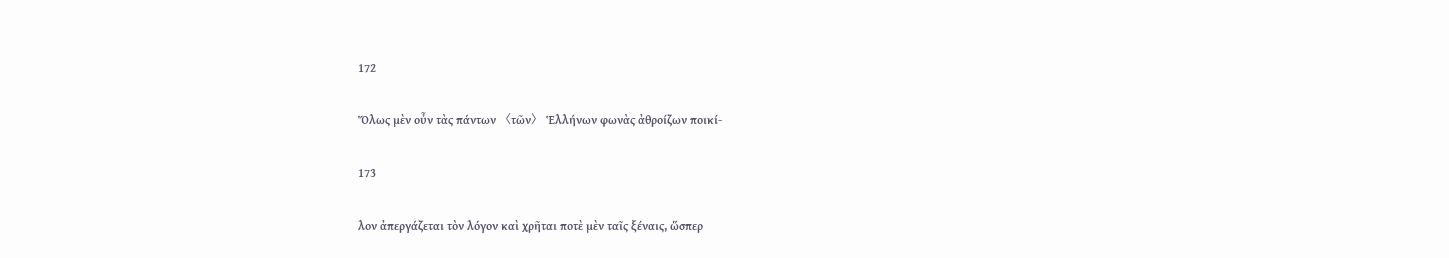172

Ὅλως μὲν οὖν τὰς πάντων 〈τῶν〉 Ἑλλήνων φωνὰς ἀθροίζων ποικί-

173

λον ἀπεργάζεται τὸν λόγον καὶ χρῆται ποτὲ μὲν ταῖς ξέναις, ὥσπερ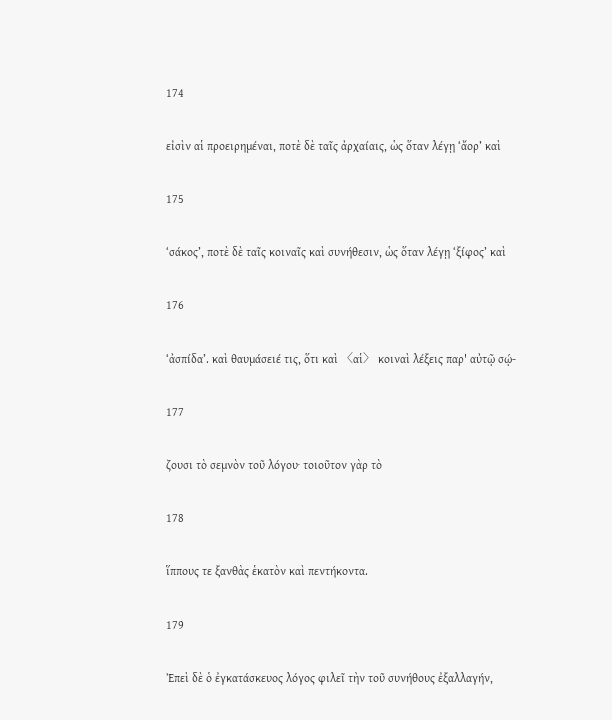174

εἰσὶν αἱ προειρημέναι, ποτὲ δὲ ταῖς ἀρχαίαις, ὡς ὅταν λέγῃ ‘ἄορ’ καὶ

175

‘σάκος’, ποτὲ δὲ ταῖς κοιναῖς καὶ συνήθεσιν, ὡς ὅταν λέγῃ ‘ξίφος’ καὶ

176

‘ἀσπίδα’. καὶ θαυμάσειέ τις, ὅτι καὶ 〈αἱ〉 κοιναὶ λέξεις παρ' αὐτῷ σῴ-

177

ζουσι τὸ σεμνὸν τοῦ λόγου· τοιοῦτον γὰρ τὸ

178

ἵππους τε ξανθὰς ἑκατὸν καὶ πεντήκοντα.

179

Ἐπεὶ δὲ ὁ ἐγκατάσκευος λόγος φιλεῖ τὴν τοῦ συνήθους ἐξαλλαγήν,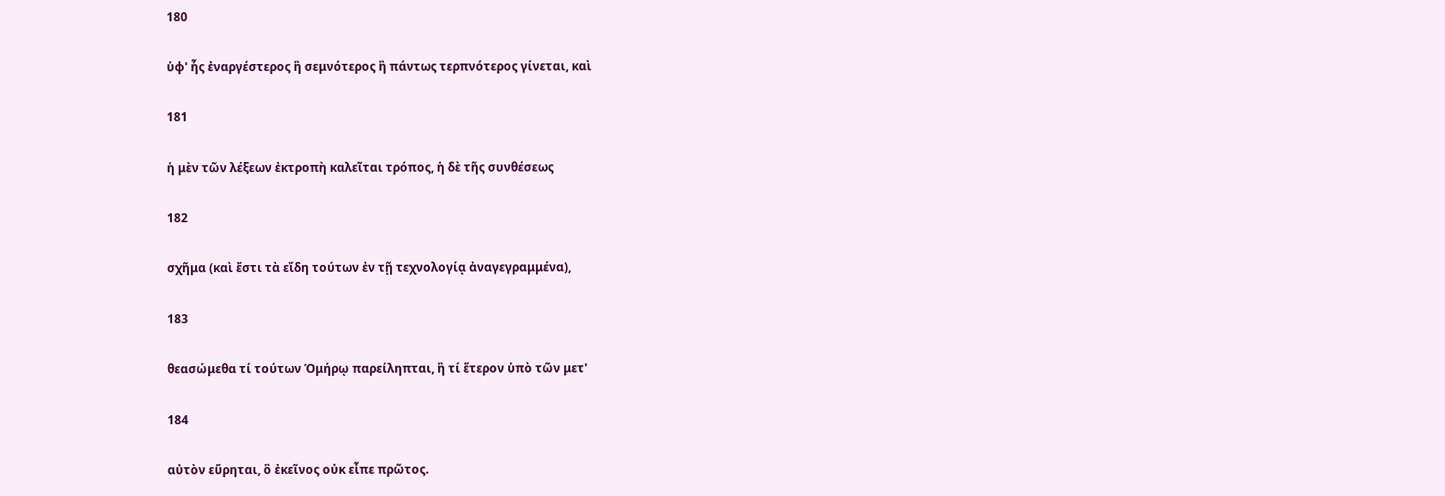180

ὑφ' ἧς ἐναργέστερος ἢ σεμνότερος ἢ πάντως τερπνότερος γίνεται, καὶ

181

ἡ μὲν τῶν λέξεων ἐκτροπὴ καλεῖται τρόπος, ἡ δὲ τῆς συνθέσεως

182

σχῆμα (καὶ ἔστι τὰ εἴδη τούτων ἐν τῇ τεχνολογίᾳ ἀναγεγραμμένα),

183

θεασώμεθα τί τούτων Ὁμήρῳ παρείληπται, ἢ τί ἕτερον ὑπὸ τῶν μετ'

184

αὐτὸν εὕρηται, ὃ ἐκεῖνος οὐκ εἶπε πρῶτος.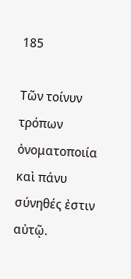185

Τῶν τοίνυν τρόπων ὀνοματοποιία καὶ πάνυ σύνηθές ἐστιν αὐτῷ.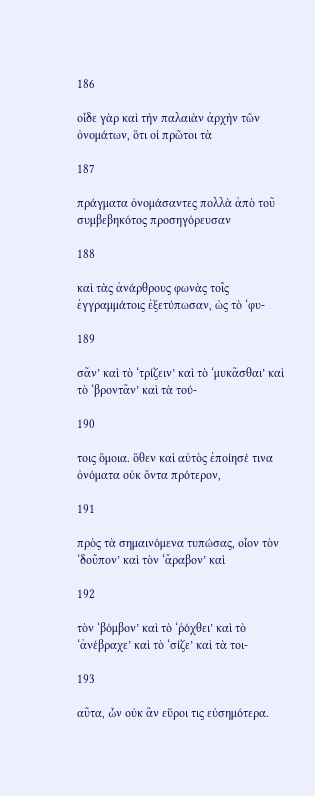186

οἶδε γὰρ καὶ τὴν παλαιὰν ἀρχὴν τῶν ὀνομάτων, ὅτι οἱ πρῶτοι τὰ

187

πράγματα ὀνομάσαντες πολλὰ ἀπὸ τοῦ συμβεβηκότος προσηγόρευσαν

188

καὶ τὰς ἀνάρθρους φωνὰς τοῖς ἐγγραμμάτοις ἐξετύπωσαν, ὡς τὸ ‘φυ-

189

σᾶν’ καὶ τὸ ‘τρίζειν’ καὶ τὸ ‘μυκᾶσθαι’ καὶ τὸ ‘βροντᾶν’ καὶ τὰ τού-

190

τοις ὅμοια. ὅθεν καὶ αὐτὸς ἐποίησέ τινα ὀνόματα οὐκ ὄντα πρότερον,

191

πρὸς τὰ σημαινόμενα τυπώσας, οἷον τὸν ‘δοῦπον’ καὶ τὸν ‘ἄραβον’ καὶ

192

τὸν ‘βόμβον’ καὶ τὸ ‘ῥόχθει’ καὶ τὸ ‘ἀνέβραχε’ καὶ τὸ ‘σίζε’ καὶ τὰ τοι-

193

αῦτα, ὧν οὐκ ἂν εὕροι τις εὐσημότερα.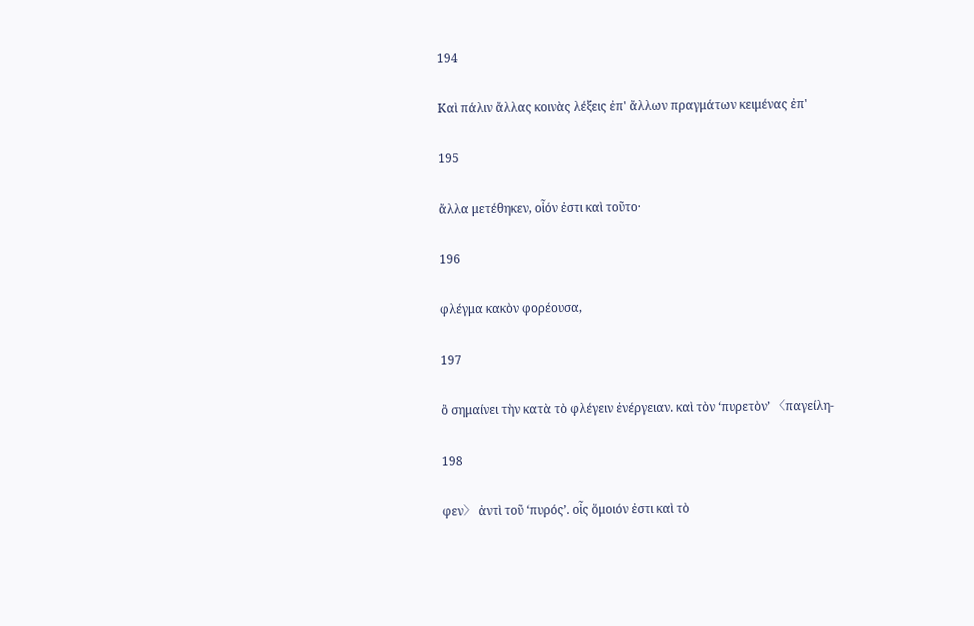194

Καὶ πάλιν ἄλλας κοινὰς λέξεις ἐπ' ἄλλων πραγμάτων κειμένας ἐπ'

195

ἄλλα μετέθηκεν, οἷόν ἐστι καὶ τοῦτο·

196

φλέγμα κακὸν φορέουσα,

197

ὃ σημαίνει τὴν κατὰ τὸ φλέγειν ἐνέργειαν. καὶ τὸν ‘πυρετὸν’ 〈παγείλη-

198

φεν〉 ἀντὶ τοῦ ‘πυρός’. οἷς ὅμοιόν ἐστι καὶ τὸ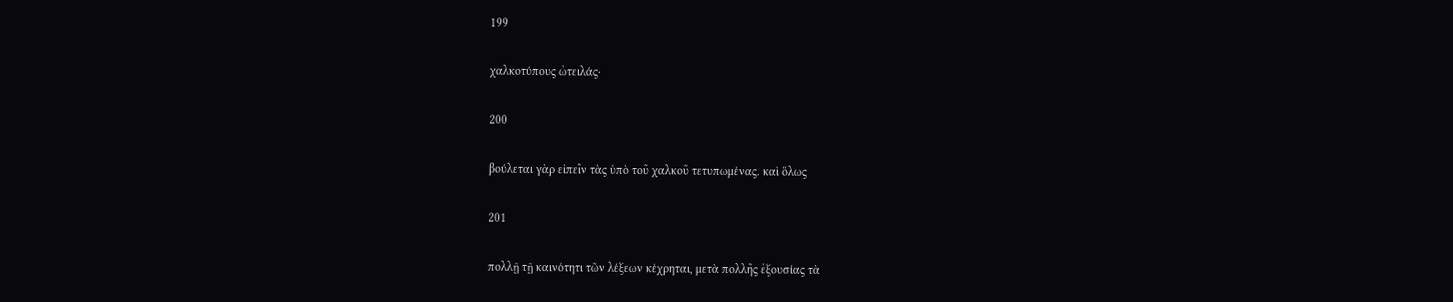199

χαλκοτύπους ὠτειλάς·

200

βούλεται γὰρ εἰπεῖν τὰς ὑπὸ τοῦ χαλκοῦ τετυπωμένας. καὶ ὅλως

201

πολλῇ τῇ καινότητι τῶν λέξεων κέχρηται, μετὰ πολλῆς ἐξουσίας τὰ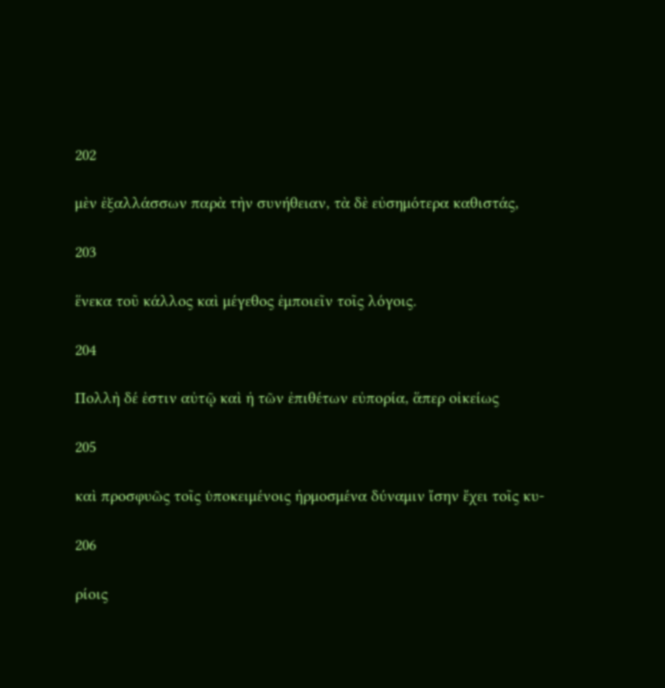202

μὲν ἐξαλλάσσων παρὰ τὴν συνήθειαν, τὰ δὲ εὐσημότερα καθιστάς,

203

ἕνεκα τοῦ κάλλος καὶ μέγεθος ἐμποιεῖν τοῖς λόγοις.

204

Πολλὴ δέ ἐστιν αὐτῷ καὶ ἡ τῶν ἐπιθέτων εὐπορία, ἅπερ οἰκείως

205

καὶ προσφυῶς τοῖς ὑποκειμένοις ἡρμοσμένα δύναμιν ἴσην ἔχει τοῖς κυ-

206

ρίοις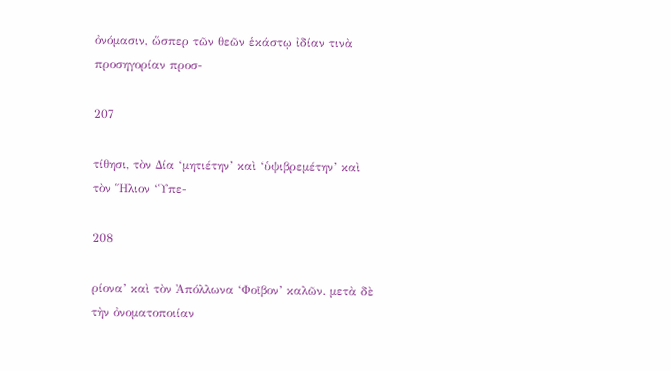ὀνόμασιν, ὥσπερ τῶν θεῶν ἑκάστῳ ἰδίαν τινὰ προσηγορίαν προσ-

207

τίθησι, τὸν Δία ‘μητιέτην’ καὶ ‘ὑψιβρεμέτην’ καὶ τὸν Ἥλιον ‘Ὑπε-

208

ρίονα’ καὶ τὸν Ἀπόλλωνα ‘Φοῖβον’ καλῶν. μετὰ δὲ τὴν ὀνοματοποιίαν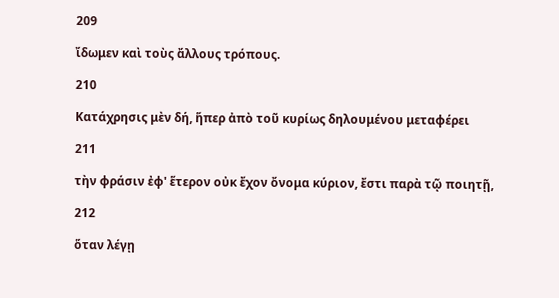209

ἴδωμεν καὶ τοὺς ἄλλους τρόπους.

210

Κατάχρησις μὲν δή, ἥπερ ἀπὸ τοῦ κυρίως δηλουμένου μεταφέρει

211

τὴν φράσιν ἐφ' ἕτερον οὐκ ἔχον ὄνομα κύριον, ἔστι παρὰ τῷ ποιητῇ,

212

ὅταν λέγῃ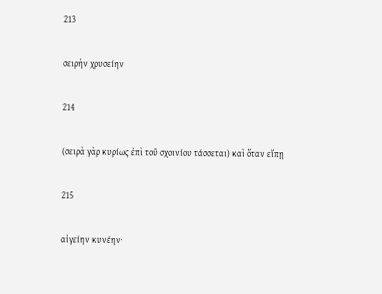213

σειρὴν χρυσείην

214

(σειρὰ γὰρ κυρίως ἐπὶ τοῦ σχοινίου τάσσεται) καὶ ὅταν εἴπῃ

215

αἰγείην κυνέην·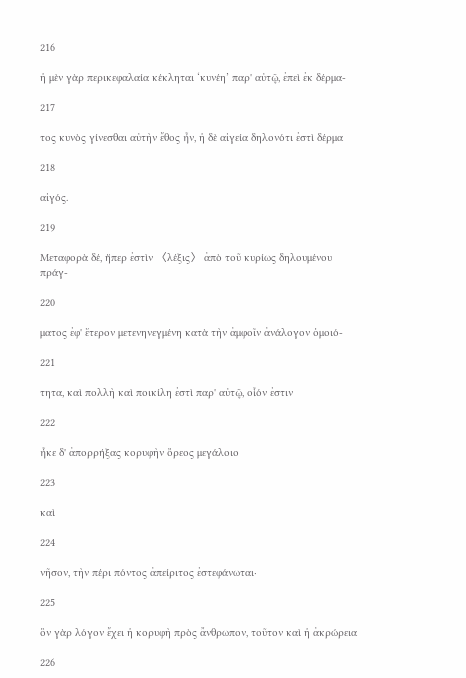216

ἡ μὲν γὰρ περικεφαλαία κέκληται ‘κυνέη’ παρ' αὐτῷ, ἐπεὶ ἐκ δέρμα-

217

τος κυνὸς γίνεσθαι αὐτὴν ἔθος ἦν, ἡ δὲ αἰγεία δηλονότι ἐστὶ δέρμα

218

αἰγός.

219

Μεταφορὰ δέ, ἥπερ ἐστὶν 〈λέξις〉 ἀπὸ τοῦ κυρίως δηλουμένου πράγ-

220

ματος ἐφ' ἕτερον μετενηνεγμένη κατὰ τὴν ἀμφοῖν ἀνάλογον ὁμοιό-

221

τητα, καὶ πολλὴ καὶ ποικίλη ἐστὶ παρ' αὐτῷ, οἷόν ἐστιν

222

ἧκε δ' ἀπορρήξας κορυφὴν ὄρεος μεγάλοιο

223

καὶ

224

νῆσον, τὴν πέρι πόντος ἀπείριτος ἐστεφάνωται·

225

ὃν γὰρ λόγον ἔχει ἡ κορυφὴ πρὸς ἄνθρωπον, τοῦτον καὶ ἡ ἀκρώρεια

226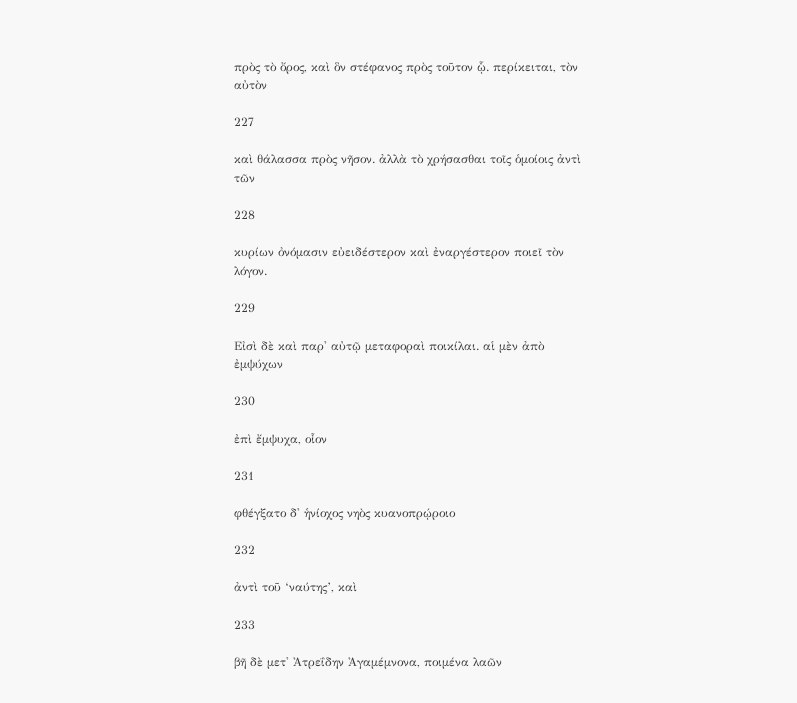πρὸς τὸ ὄρος, καὶ ὃν στέφανος πρὸς τοῦτον ᾧ. περίκειται, τὸν αὐτὸν

227

καὶ θάλασσα πρὸς νῆσον. ἀλλὰ τὸ χρήσασθαι τοῖς ὁμοίοις ἀντὶ τῶν

228

κυρίων ὀνόμασιν εὐειδέστερον καὶ ἐναργέστερον ποιεῖ τὸν λόγον.

229

Εἰσὶ δὲ καὶ παρ' αὐτῷ μεταφοραὶ ποικίλαι. αἱ μὲν ἀπὸ ἐμψύχων

230

ἐπὶ ἔμψυχα, οἷον

231

φθέγξατο δ' ἡνίοχος νηὸς κυανοπρῴροιο

232

ἀντὶ τοῦ ‘ναύτης’, καὶ

233

βῆ δὲ μετ' Ἀτρεΐδην Ἀγαμέμνονα, ποιμένα λαῶν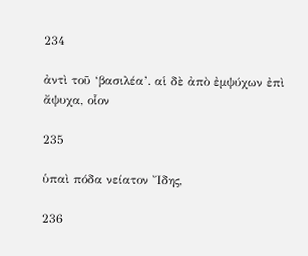234

ἀντὶ τοῦ ‘βασιλέα’. αἱ δὲ ἀπὸ ἐμψύχων ἐπὶ ἄψυχα, οἷον

235

ὑπαὶ πόδα νείατον Ἴδης,

236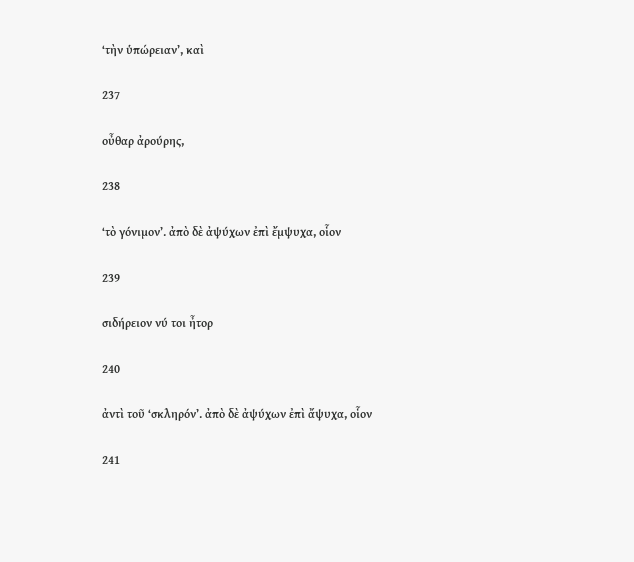‘τὴν ὑπώρειαν’, καὶ

237

οὖθαρ ἀρούρης,

238

‘τὸ γόνιμον’. ἀπὸ δὲ ἀψύχων ἐπὶ ἔμψυχα, οἷον

239

σιδήρειον νύ τοι ἦτορ

240

ἀντὶ τοῦ ‘σκληρόν’. ἀπὸ δὲ ἀψύχων ἐπὶ ἄψυχα, οἷον

241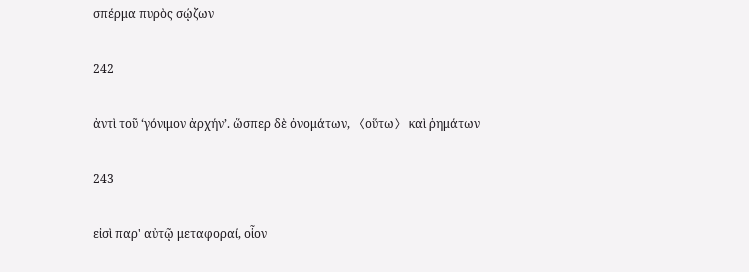σπέρμα πυρὸς σῴζων

242

ἀντὶ τοῦ ‘γόνιμον ἀρχήν’. ὥσπερ δὲ ὀνομάτων, 〈οὕτω〉 καὶ ῥημάτων

243

εἰσὶ παρ' αὐτῷ μεταφοραί, οἷον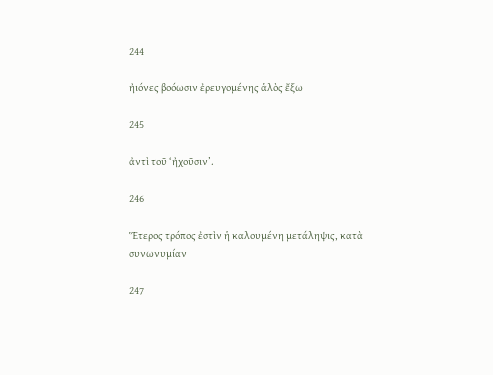244

ἠιόνες βοόωσιν ἐρευγομένης ἁλὸς ἔξω

245

ἀντὶ τοῦ ‘ἠχοῦσιν’.

246

Ἕτερος τρόπος ἐστὶν ἡ καλουμένη μετάληψις, κατὰ συνωνυμίαν

247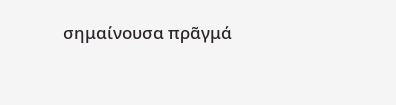σημαίνουσα πρᾶγμά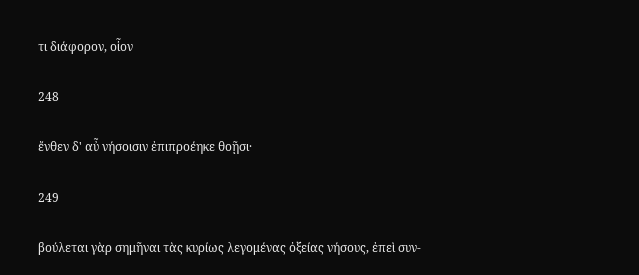τι διάφορον, οἷον

248

ἔνθεν δ' αὖ νήσοισιν ἐπιπροέηκε θοῇσι·

249

βούλεται γὰρ σημῆναι τὰς κυρίως λεγομένας ὀξείας νήσους, ἐπεὶ συν-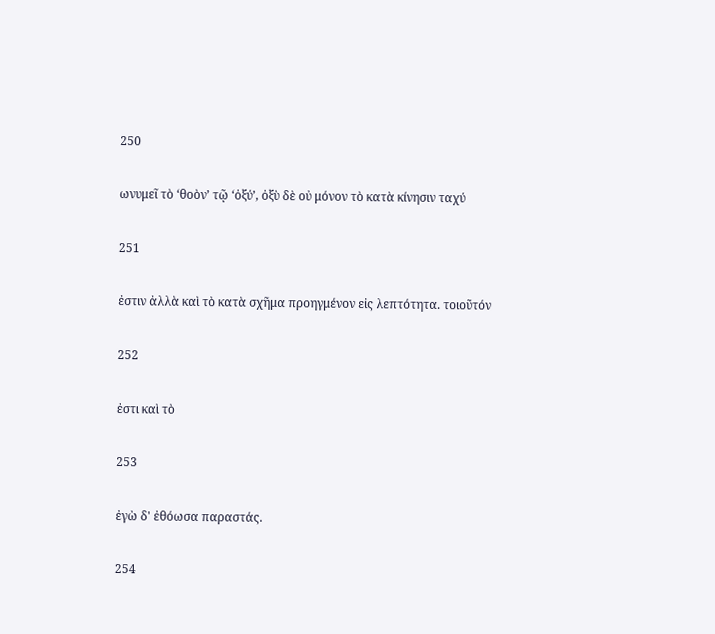250

ωνυμεῖ τὸ ‘θοὸν’ τῷ ‘ὀξύ’, ὀξὺ δὲ οὐ μόνον τὸ κατὰ κίνησιν ταχύ

251

ἐστιν ἀλλὰ καὶ τὸ κατὰ σχῆμα προηγμένον εἰς λεπτότητα. τοιοῦτόν

252

ἐστι καὶ τὸ

253

ἐγὼ δ' ἐθόωσα παραστάς.

254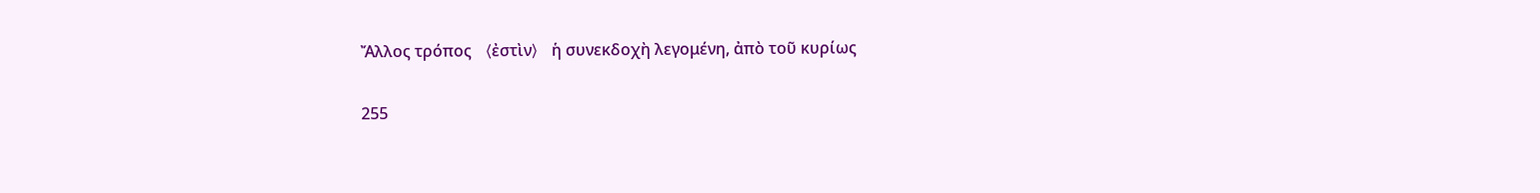Ἄλλος τρόπος 〈ἐστὶν〉 ἡ συνεκδοχὴ λεγομένη, ἀπὸ τοῦ κυρίως

255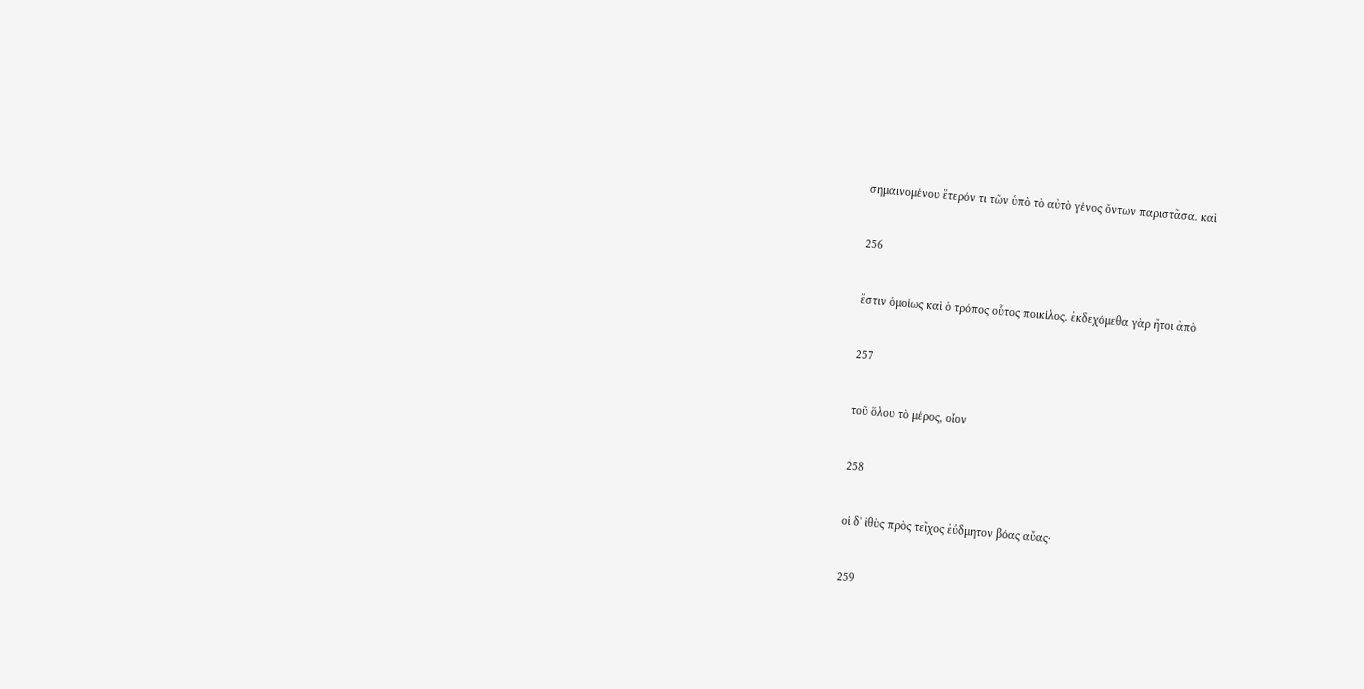σημαινομένου ἕτερόν τι τῶν ὑπὸ τὸ αὐτὸ γένος ὄντων παριστᾶσα. καὶ

256

ἔστιν ὁμοίως καὶ ὁ τρόπος οὗτος ποικίλος. ἐκδεχόμεθα γὰρ ἤτοι ἀπὸ

257

τοῦ ὅλου τὸ μέρος, οἷον

258

οἱ δ' ἰθὺς πρὸς τεῖχος ἐύδμητον βόας αὔας·

259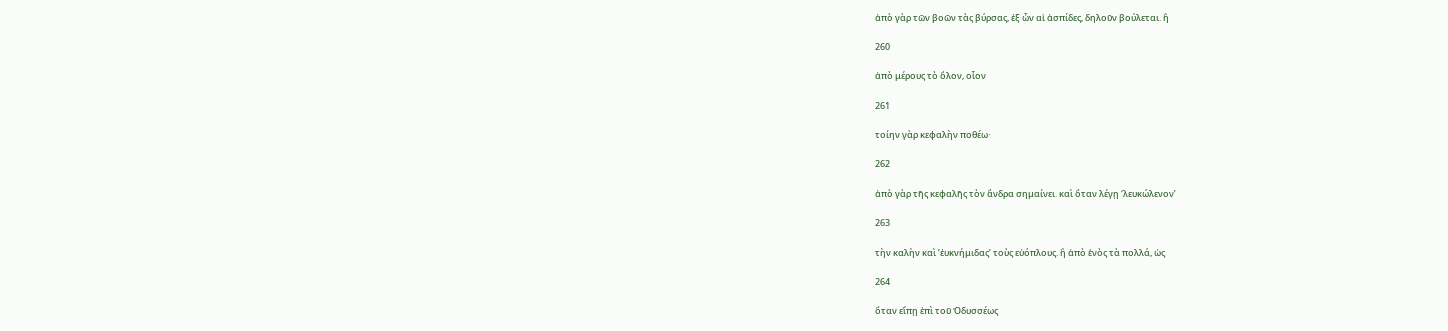ἀπὸ γὰρ τῶν βοῶν τὰς βύρσας, ἐξ ὧν αἱ ἀσπίδες, δηλοῦν βούλεται. ἢ

260

ἀπὸ μέρους τὸ ὅλον, οἷον

261

τοίην γὰρ κεφαλὴν ποθέω·

262

ἀπὸ γὰρ τῆς κεφαλῆς τὸν ἄνδρα σημαίνει. καὶ ὅταν λέγῃ ‘λευκώλενον’

263

τὴν καλὴν καὶ ‘ἐυκνήμιδας’ τοὺς εὐόπλους. ἢ ἀπὸ ἑνὸς τὰ πολλά, ὡς

264

ὅταν εἴπῃ ἐπὶ τοῦ Ὀδυσσέως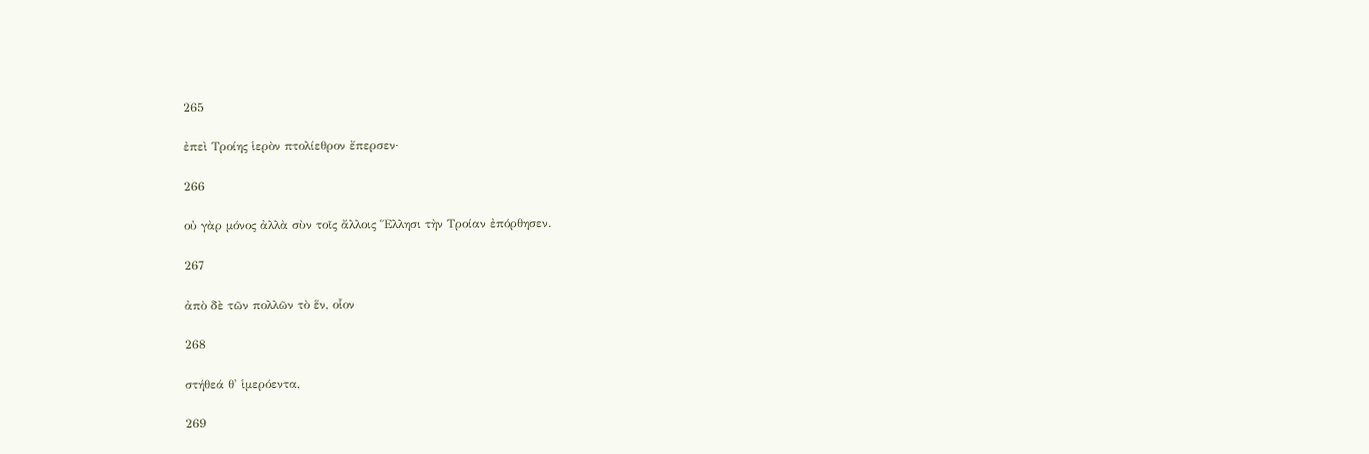265

ἐπεὶ Τροίης ἱερὸν πτολίεθρον ἔπερσεν·

266

οὐ γὰρ μόνος ἀλλὰ σὺν τοῖς ἄλλοις Ἕλλησι τὴν Τροίαν ἐπόρθησεν.

267

ἀπὸ δὲ τῶν πολλῶν τὸ ἕν, οἷον

268

στήθεά θ' ἱμερόεντα,

269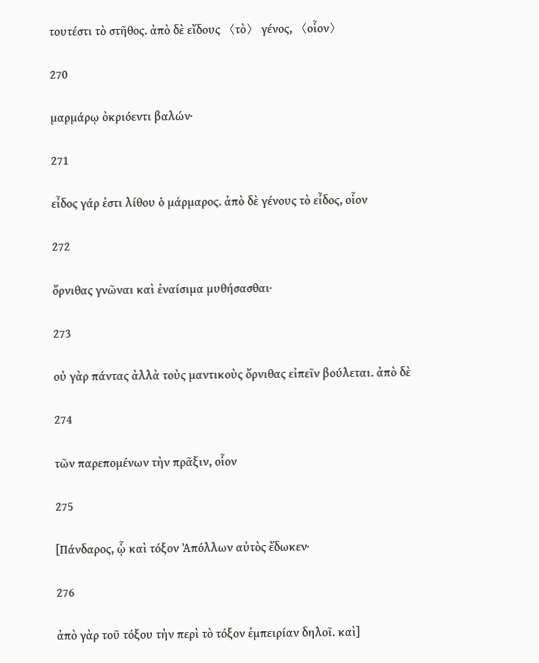τουτέστι τὸ στῆθος. ἀπὸ δὲ εἴδους 〈τὸ〉 γένος, 〈οἷον〉

270

μαρμάρῳ ὀκριόεντι βαλών·

271

εἶδος γάρ ἐστι λίθου ὁ μάρμαρος. ἀπὸ δὲ γένους τὸ εἶδος, οἷον

272

ὄρνιθας γνῶναι καὶ ἐναίσιμα μυθήσασθαι·

273

οὐ γὰρ πάντας ἀλλὰ τοὺς μαντικοὺς ὄρνιθας εἰπεῖν βούλεται. ἀπὸ δὲ

274

τῶν παρεπομένων τὴν πρᾶξιν, οἷον

275

[Πάνδαρος, ᾧ καὶ τόξον Ἀπόλλων αὐτὸς ἔδωκεν·

276

ἀπὸ γὰρ τοῦ τόξου τὴν περὶ τὸ τόξον ἐμπειρίαν δηλοῖ. καὶ]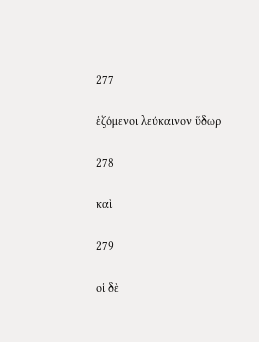277

ἑζόμενοι λεύκαινον ὕδωρ

278

καὶ

279

οἱ δὲ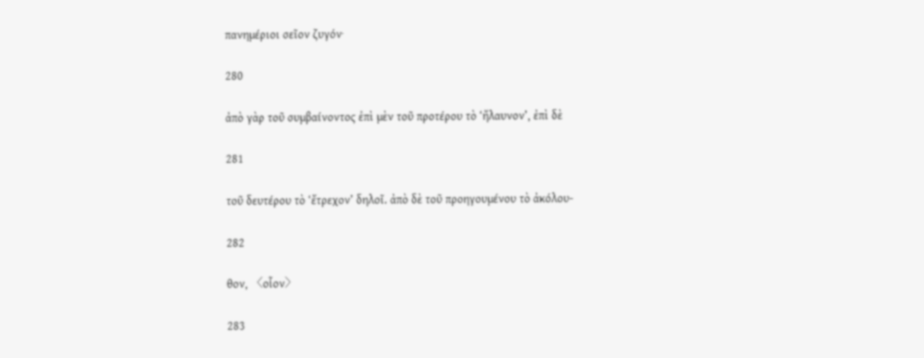πανημέριοι σεῖον ζυγόν·

280

ἀπὸ γὰρ τοῦ συμβαίνοντος ἐπὶ μὲν τοῦ προτέρου τὸ ‘ἤλαυνον’, ἐπὶ δὲ

281

τοῦ δευτέρου τὸ ‘ἔτρεχον’ δηλοῖ. ἀπὸ δὲ τοῦ προηγουμένου τὸ ἀκόλου-

282

θον, 〈οἷον〉

283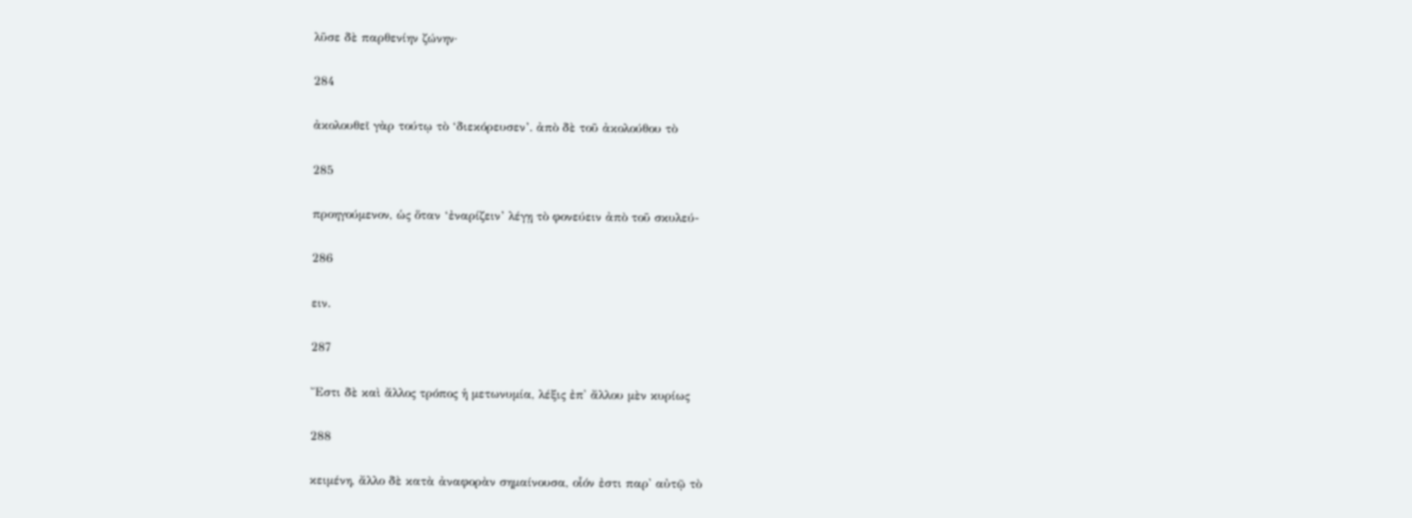λῦσε δὲ παρθενίην ζώνην·

284

ἀκολουθεῖ γὰρ τούτῳ τὸ ‘διεκόρευσεν’. ἀπὸ δὲ τοῦ ἀκολούθου τὸ

285

προηγούμενον, ὡς ὅταν ‘ἐναρίζειν’ λέγῃ τὸ φονεύειν ἀπὸ τοῦ σκυλεύ-

286

ειν.

287

Ἔστι δὲ καὶ ἄλλος τρόπος ἡ μετωνυμία, λέξις ἐπ' ἄλλου μὲν κυρίως

288

κειμένη, ἄλλο δὲ κατὰ ἀναφορὰν σημαίνουσα, οἷόν ἐστι παρ' αὐτῷ τὸ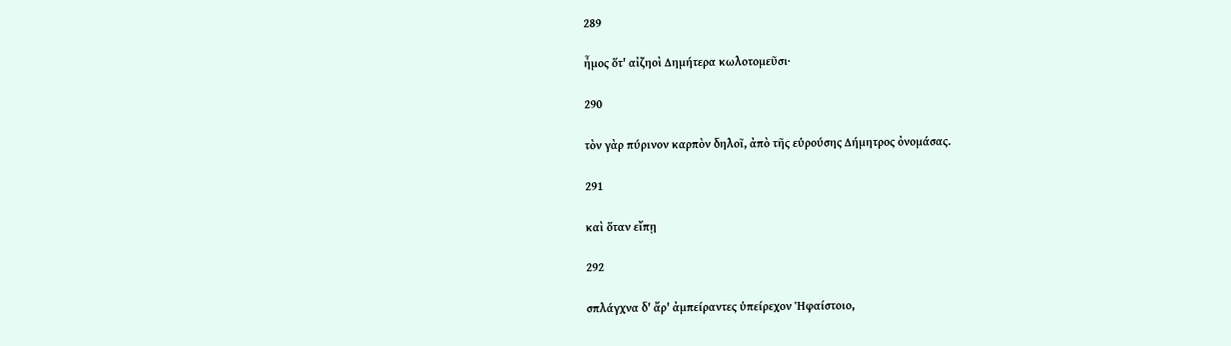289

ἦμος ὅτ' αἰζηοὶ Δημήτερα κωλοτομεῦσι·

290

τὸν γὰρ πύρινον καρπὸν δηλοῖ, ἀπὸ τῆς εὑρούσης Δήμητρος ὀνομάσας.

291

καὶ ὅταν εἴπῃ

292

σπλάγχνα δ' ἄρ' ἀμπείραντες ὑπείρεχον Ἡφαίστοιο,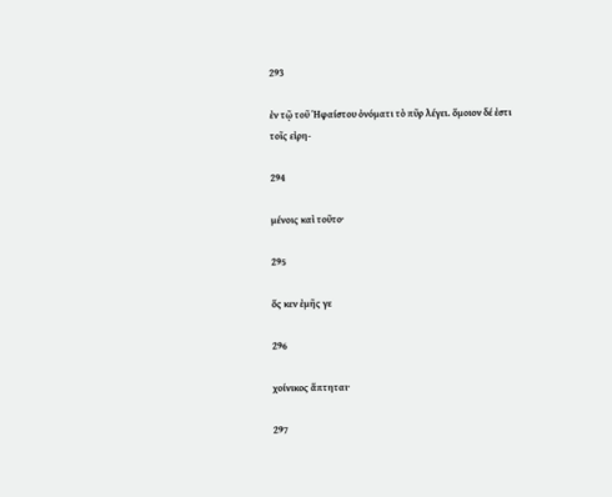293

ἐν τῷ τοῦ Ἡφαίστου ὀνόματι τὸ πῦρ λέγει. ὅμοιον δέ ἐστι τοῖς εἰρη-

294

μένοις καὶ τοῦτο·

295

ὅς κεν ἐμῆς γε

296

χοίνικος ἅπτηται·

297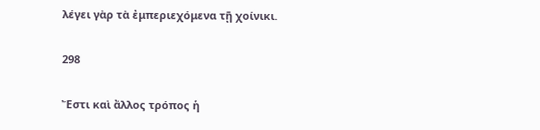λέγει γὰρ τὰ ἐμπεριεχόμενα τῇ χοίνικι.

298

Ἔστι καὶ ἄλλος τρόπος ἡ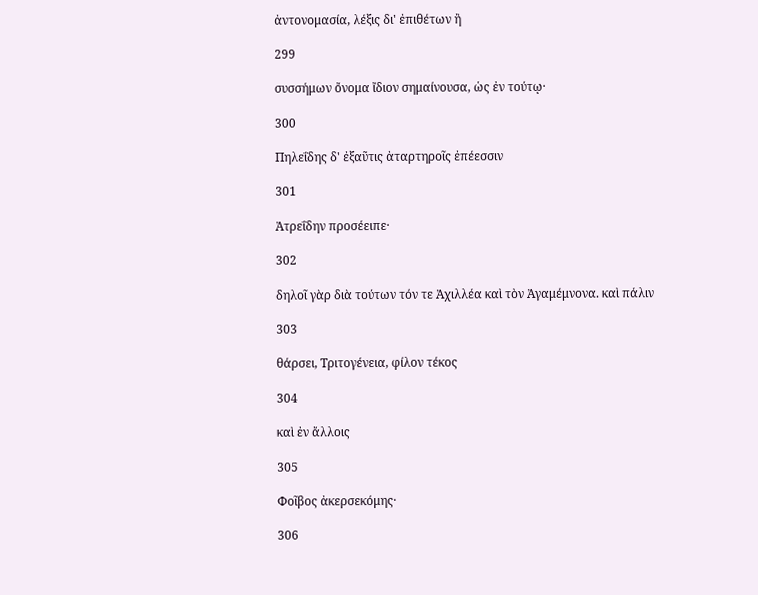ἀντονομασία, λέξις δι' ἐπιθέτων ἢ

299

συσσήμων ὄνομα ἴδιον σημαίνουσα, ὡς ἐν τούτῳ·

300

Πηλεΐδης δ' ἐξαῦτις ἀταρτηροῖς ἐπέεσσιν

301

Ἀτρεΐδην προσέειπε·

302

δηλοῖ γὰρ διὰ τούτων τόν τε Ἀχιλλέα καὶ τὸν Ἀγαμέμνονα. καὶ πάλιν

303

θάρσει, Τριτογένεια, φίλον τέκος

304

καὶ ἐν ἄλλοις

305

Φοῖβος ἀκερσεκόμης·

306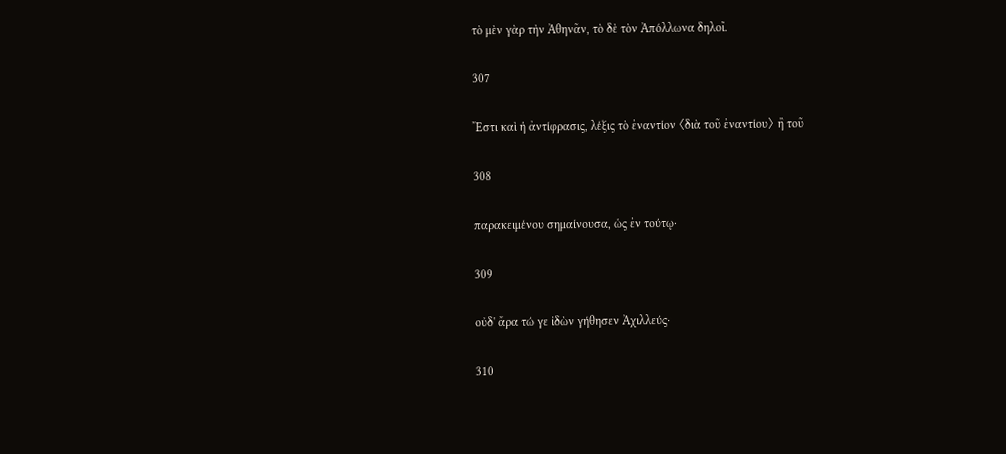τὸ μὲν γὰρ τὴν Ἀθηνᾶν, τὸ δὲ τὸν Ἀπόλλωνα δηλοῖ.

307

Ἔστι καὶ ἡ ἀντίφρασις, λέξις τὸ ἐναντίον 〈διὰ τοῦ ἐναντίου〉 ἢ τοῦ

308

παρακειμένου σημαίνουσα, ὡς ἐν τούτῳ·

309

οὐδ' ἄρα τώ γε ἰδὼν γήθησεν Ἀχιλλεύς·

310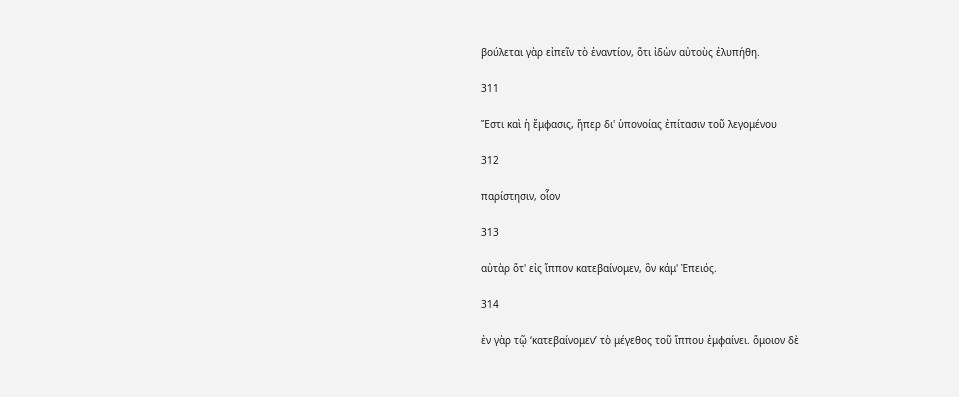βούλεται γὰρ εἰπεῖν τὸ ἐναντίον, ὅτι ἰδὼν αὐτοὺς ἐλυπήθη.

311

Ἔστι καὶ ἡ ἔμφασις, ἥπερ δι' ὑπονοίας ἐπίτασιν τοῦ λεγομένου

312

παρίστησιν, οἷον

313

αὐτὰρ ὅτ' εἰς ἵππον κατεβαίνομεν, ὃν κάμ' Ἐπειός.

314

ἐν γὰρ τῷ ‘κατεβαίνομεν’ τὸ μέγεθος τοῦ ἵππου ἐμφαίνει. ὅμοιον δὲ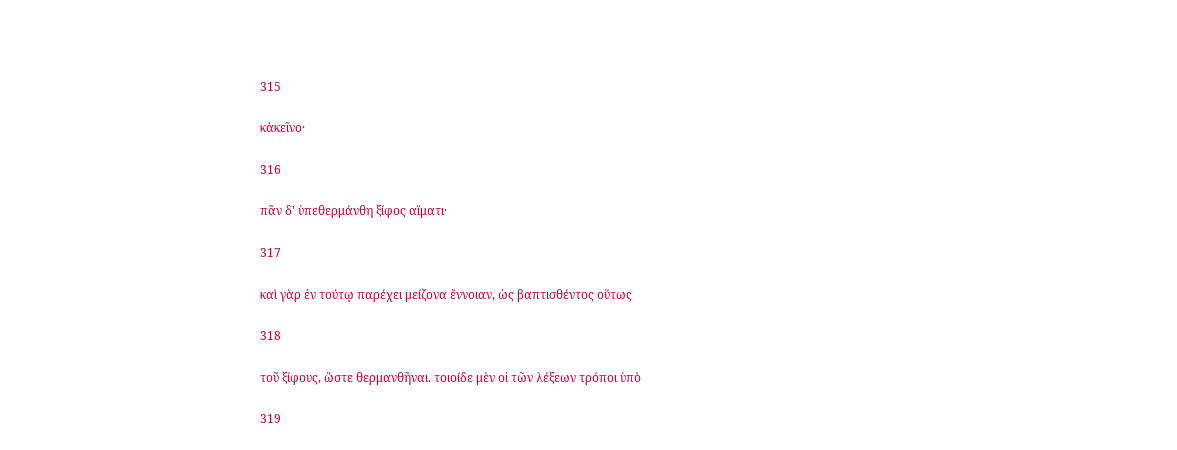315

κἀκεῖνο·

316

πᾶν δ' ὑπεθερμάνθη ξίφος αἵματι·

317

καὶ γὰρ ἐν τούτῳ παρέχει μείζονα ἔννοιαν, ὡς βαπτισθέντος οὕτως

318

τοῦ ξίφους, ὥστε θερμανθῆναι. τοιοίδε μὲν οἱ τῶν λέξεων τρόποι ὑπὸ

319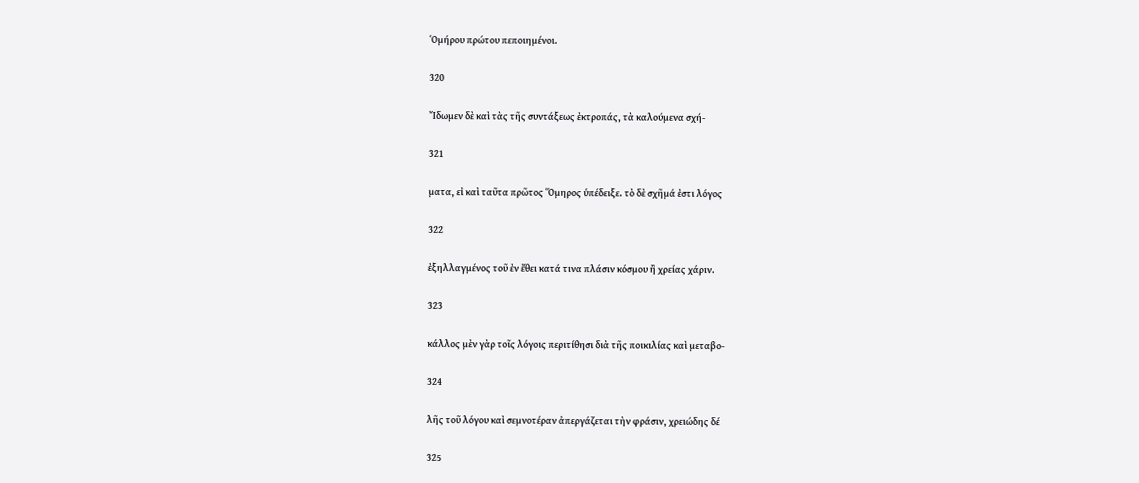Ὁμήρου πρώτου πεποιημένοι.

320

Ἴδωμεν δὲ καὶ τὰς τῆς συντάξεως ἐκτροπάς, τὰ καλούμενα σχή-

321

ματα, εἰ καὶ ταῦτα πρῶτος Ὅμηρος ὑπέδειξε. τὸ δὲ σχῆμά ἐστι λόγος

322

ἐξηλλαγμένος τοῦ ἐν ἔθει κατά τινα πλάσιν κόσμου ἢ χρείας χάριν.

323

κάλλος μὲν γὰρ τοῖς λόγοις περιτίθησι διὰ τῆς ποικιλίας καὶ μεταβο-

324

λῆς τοῦ λόγου καὶ σεμνοτέραν ἀπεργάζεται τὴν φράσιν, χρειώδης δέ

325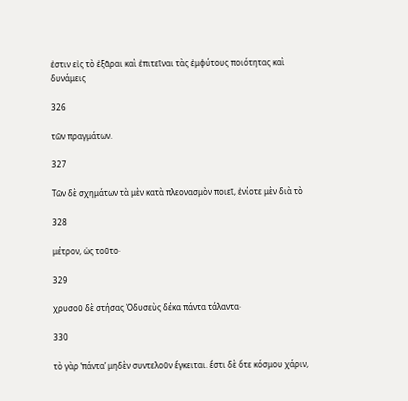ἐστιν εἰς τὸ ἐξᾶραι καὶ ἐπιτεῖναι τὰς ἐμφύτους ποιότητας καὶ δυνάμεις

326

τῶν πραγμάτων.

327

Τῶν δὲ σχημάτων τὰ μὲν κατὰ πλεονασμὸν ποιεῖ, ἐνίοτε μὲν διὰ τὸ

328

μέτρον, ὡς τοῦτο·

329

χρυσοῦ δὲ στήσας Ὀδυσεὺς δέκα πάντα τάλαντα·

330

τὸ γὰρ ‘πάντα’ μηδὲν συντελοῦν ἔγκειται. ἔστι δὲ ὅτε κόσμου χάριν,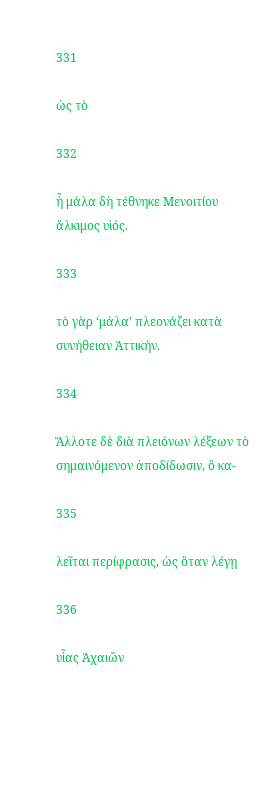331

ὡς τὸ

332

ἦ μάλα δὴ τέθνηκε Μενοιτίου ἄλκιμος υἱός.

333

τὸ γὰρ ‘μάλα’ πλεονάζει κατὰ συνήθειαν Ἀττικήν.

334

Ἄλλοτε δὲ διὰ πλειόνων λέξεων τὸ σημαινόμενον ἀποδίδωσιν, ὃ κα-

335

λεῖται περίφρασις, ὡς ὅταν λέγῃ

336

υἷας Ἀχαιῶν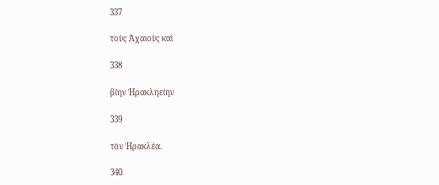337

τοὺς Ἀχαιοὺς καὶ

338

βίην Ἡρακληείην

339

τὸν Ἡρακλέα.

340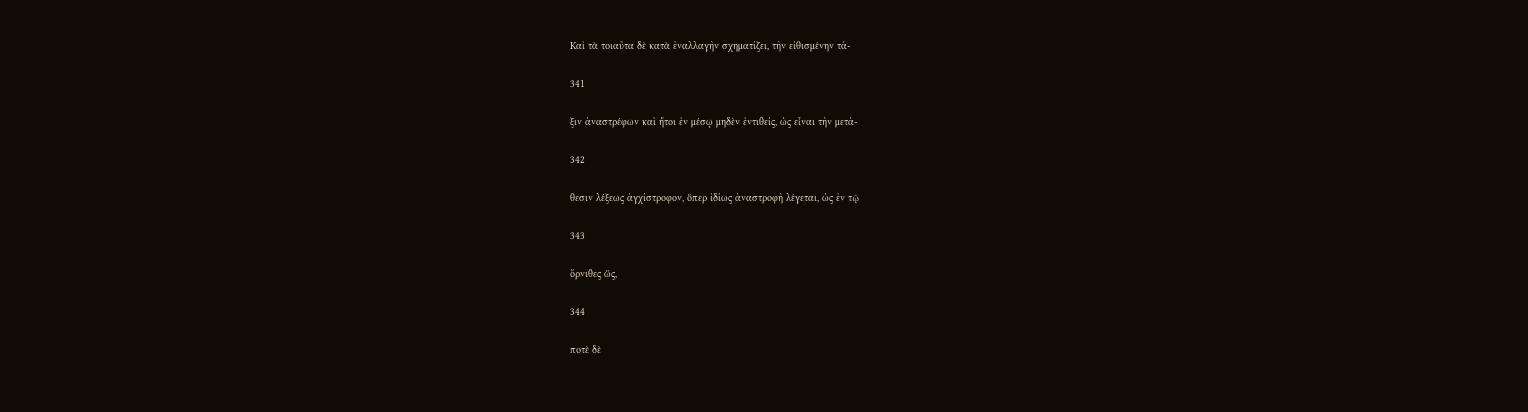Καὶ τὰ τοιαῦτα δὲ κατὰ ἐναλλαγὴν σχηματίζει, τὴν εἰθισμένην τά-

341

ξιν ἀναστρέφων καὶ ἤτοι ἐν μέσῳ μηδὲν ἐντιθείς, ὡς εἶναι τὴν μετά-

342

θεσιν λέξεως ἀγχίστροφον, ὅπερ ἰδίως ἀναστροφὴ λέγεται, ὡς ἐν τῷ

343

ὄρνιθες ὥς,

344

ποτὲ δὲ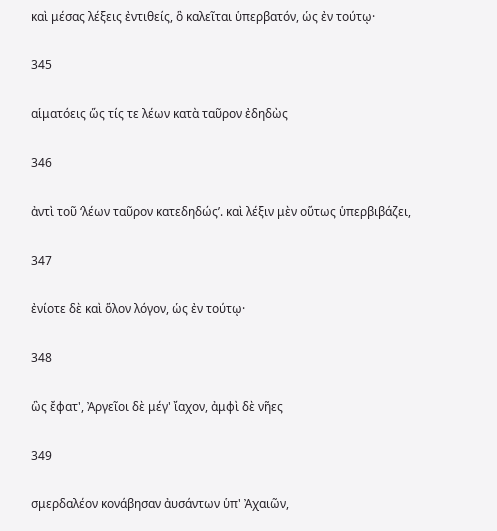καὶ μέσας λέξεις ἐντιθείς, ὃ καλεῖται ὑπερβατόν, ὡς ἐν τούτῳ·

345

αἱματόεις ὥς τίς τε λέων κατὰ ταῦρον ἐδηδὼς

346

ἀντὶ τοῦ ‘λέων ταῦρον κατεδηδώς’. καὶ λέξιν μὲν οὕτως ὑπερβιβάζει,

347

ἐνίοτε δὲ καὶ ὅλον λόγον, ὡς ἐν τούτῳ·

348

ὣς ἔφατ', Ἀργεῖοι δὲ μέγ' ἴαχον, ἀμφὶ δὲ νῆες

349

σμερδαλέον κονάβησαν ἀυσάντων ὑπ' Ἀχαιῶν,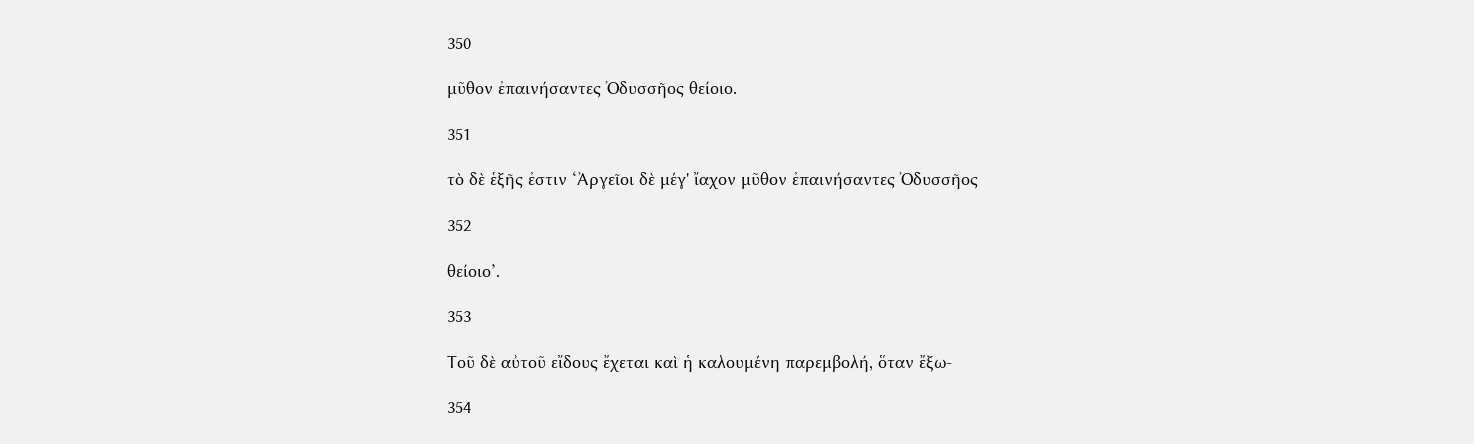350

μῦθον ἐπαινήσαντες Ὀδυσσῆος θείοιο.

351

τὸ δὲ ἑξῆς ἐστιν ‘Ἀργεῖοι δὲ μέγ' ἴαχον μῦθον ἐπαινήσαντες Ὀδυσσῆος

352

θείοιο’.

353

Τοῦ δὲ αὐτοῦ εἴδους ἔχεται καὶ ἡ καλουμένη παρεμβολή, ὅταν ἔξω-

354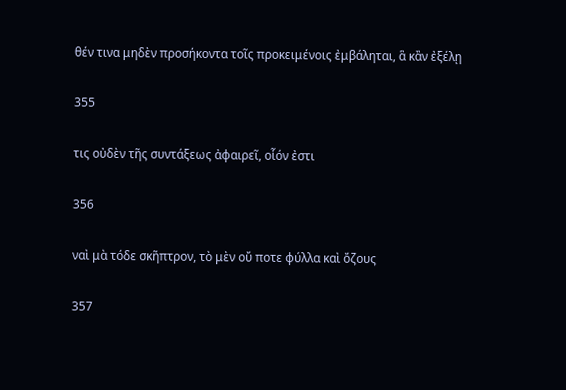θέν τινα μηδὲν προσήκοντα τοῖς προκειμένοις ἐμβάληται, ἃ κἂν ἐξέλῃ

355

τις οὐδὲν τῆς συντάξεως ἀφαιρεῖ, οἷόν ἐστι

356

ναὶ μὰ τόδε σκῆπτρον, τὸ μὲν οὔ ποτε φύλλα καὶ ὄζους

357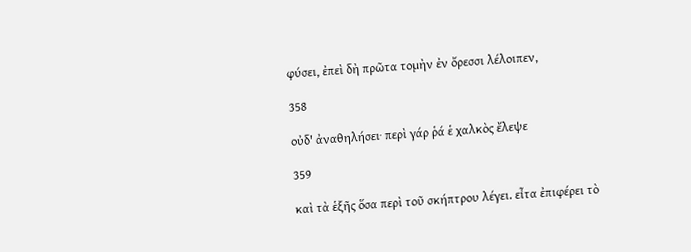φύσει, ἐπεὶ δὴ πρῶτα τομὴν ἐν ὄρεσσι λέλοιπεν,

358

οὐδ' ἀναθηλήσει· περὶ γάρ ῥά ἑ χαλκὸς ἔλεψε

359

καὶ τὰ ἑξῆς ὅσα περὶ τοῦ σκήπτρου λέγει. εἶτα ἐπιφέρει τὸ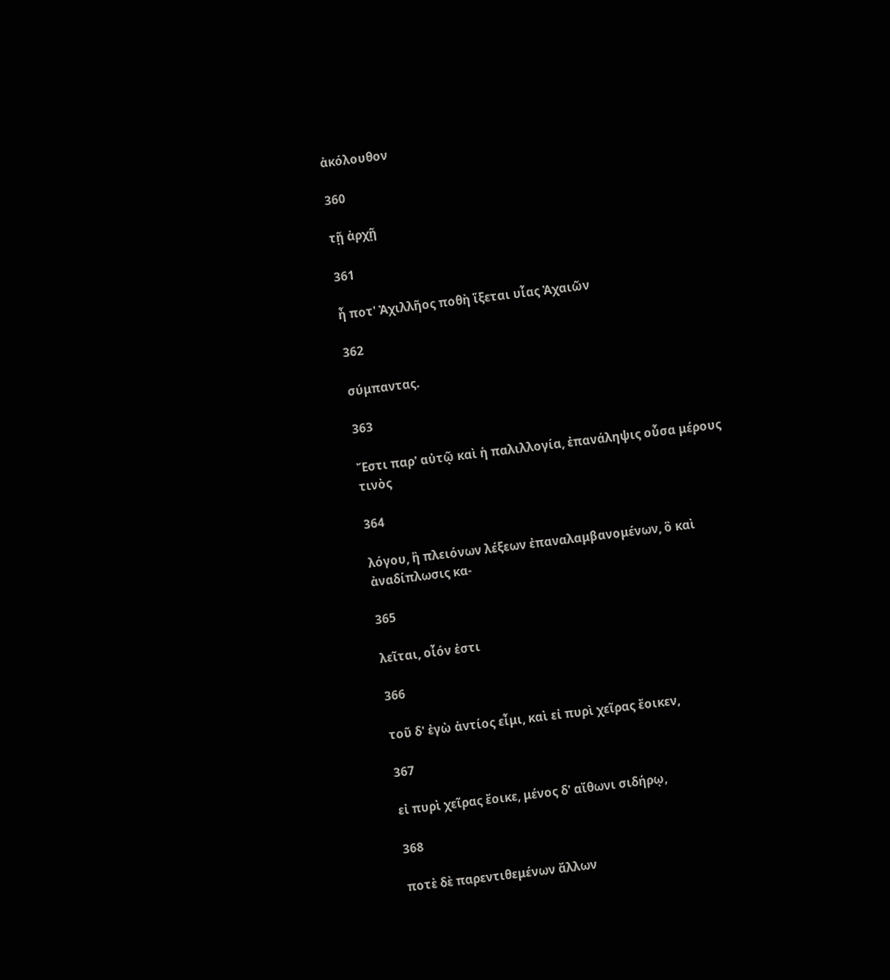ἀκόλουθον

360

τῇ ἀρχῇ

361

ἦ ποτ' Ἀχιλλῆος ποθὴ ἵξεται υἷας Ἀχαιῶν

362

σύμπαντας.

363

Ἔστι παρ' αὐτῷ καὶ ἡ παλιλλογία, ἐπανάληψις οὖσα μέρους τινὸς

364

λόγου, ἢ πλειόνων λέξεων ἐπαναλαμβανομένων, ὃ καὶ ἀναδίπλωσις κα-

365

λεῖται, οἷόν ἐστι

366

τοῦ δ' ἐγὼ ἀντίος εἶμι, καὶ εἰ πυρὶ χεῖρας ἔοικεν,

367

εἰ πυρὶ χεῖρας ἔοικε, μένος δ' αἴθωνι σιδήρῳ,

368

ποτὲ δὲ παρεντιθεμένων ἄλλων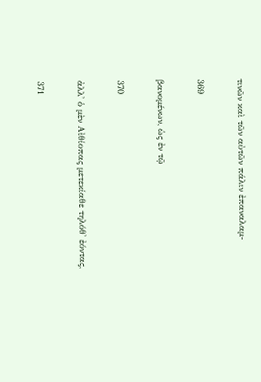τινῶν καὶ τῶν αὐτῶν πάλιν ἐπαναλαμ-

369

βανομένων, ὡς ἐν τῷ

370

ἀλλ' ὁ μὲν Αἰθίοπας μετεκίαθε τηλόθ' ἐόντας,

371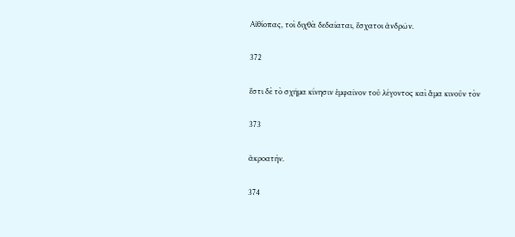Αἰθίοπας, τοὶ διχθὰ δεδαίαται, ἔσχατοι ἀνδρῶν.

372

ἔστι δὲ τὸ σχῆμα κίνησιν ἐμφαῖνον τοῦ λέγοντος καὶ ἅμα κινοῦν τὸν

373

ἀκροατήν.

374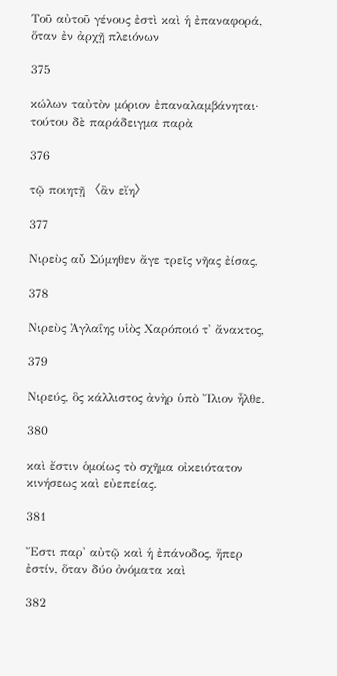Τοῦ αὐτοῦ γένους ἐστὶ καὶ ἡ ἐπαναφορά, ὅταν ἐν ἀρχῇ πλειόνων

375

κώλων ταὐτὸν μόριον ἐπαναλαμβάνηται· τούτου δὲ παράδειγμα παρὰ

376

τῷ ποιητῇ 〈ἂν εἴη〉

377

Νιρεὺς αὖ Σύμηθεν ἄγε τρεῖς νῆας ἐίσας,

378

Νιρεὺς Ἀγλαΐης υἱὸς Χαρόποιό τ' ἄνακτος,

379

Νιρεύς, ὃς κάλλιστος ἀνὴρ ὑπὸ Ἴλιον ἦλθε.

380

καὶ ἔστιν ὁμοίως τὸ σχῆμα οἰκειότατον κινήσεως καὶ εὐεπείας.

381

Ἔστι παρ' αὐτῷ καὶ ἡ ἐπάνοδος, ἥπερ ἐστίν, ὅταν δύο ὀνόματα καὶ

382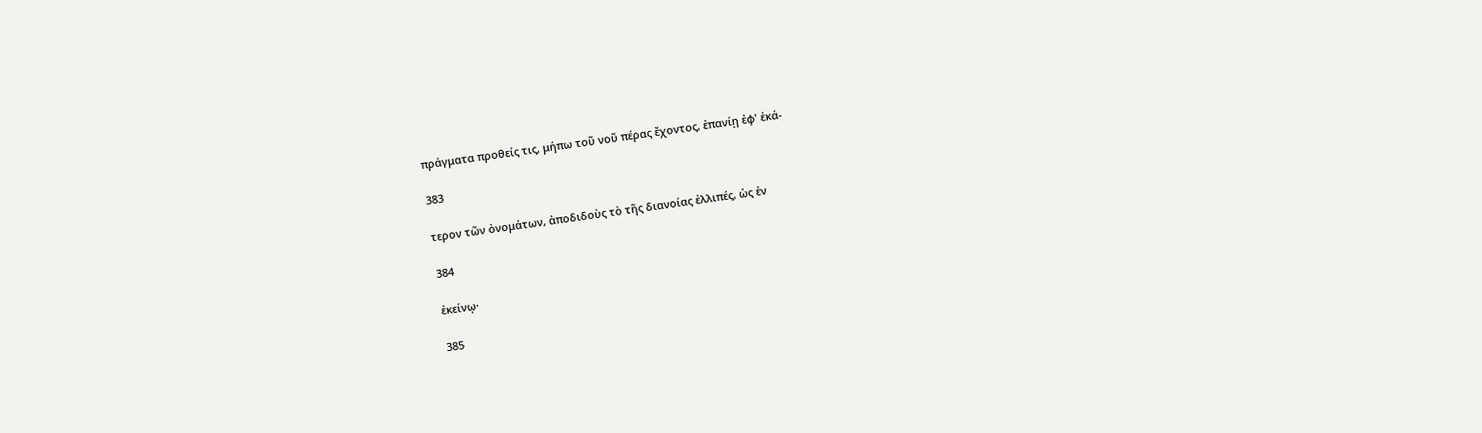πράγματα προθείς τις, μήπω τοῦ νοῦ πέρας ἔχοντος, ἐπανίῃ ἐφ' ἑκά-

383

τερον τῶν ὀνομάτων, ἀποδιδοὺς τὸ τῆς διανοίας ἐλλιπές, ὡς ἐν

384

ἐκείνῳ·

385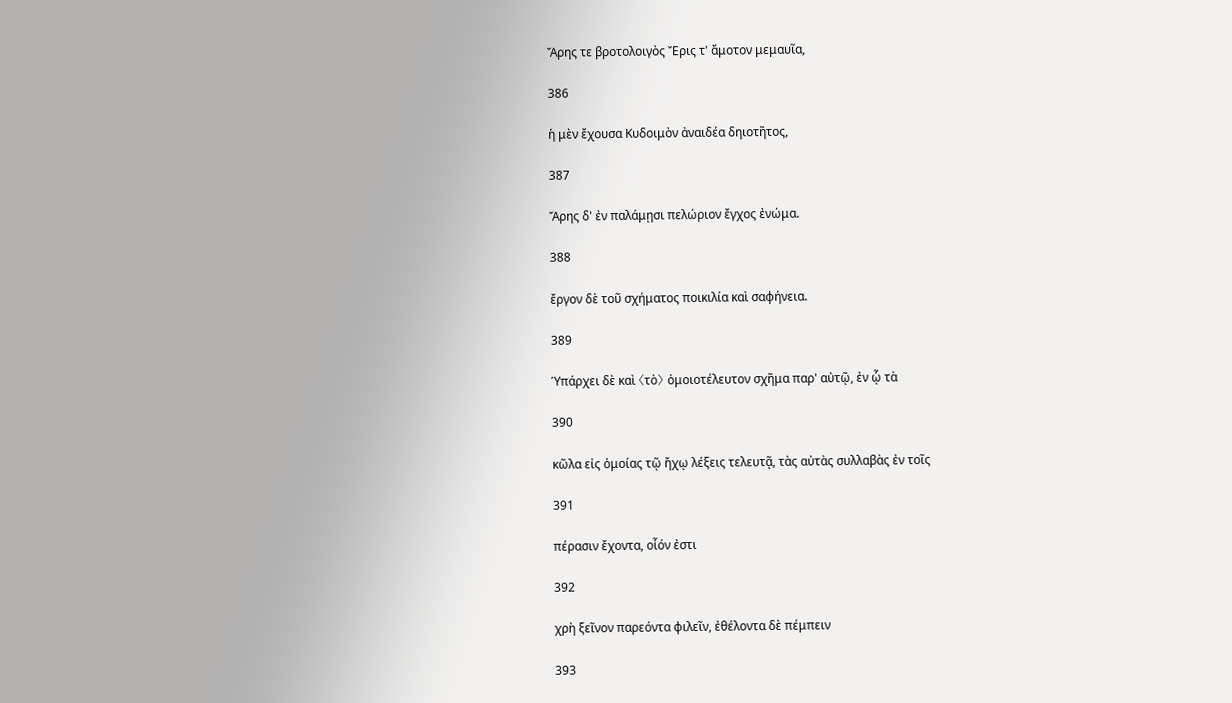Ἄρης τε βροτολοιγὸς Ἔρις τ' ἄμοτον μεμαυῖα,

386

ἡ μὲν ἔχουσα Κυδοιμὸν ἀναιδέα δηιοτῆτος,

387

Ἄρης δ' ἐν παλάμῃσι πελώριον ἔγχος ἐνώμα.

388

ἔργον δὲ τοῦ σχήματος ποικιλία καὶ σαφήνεια.

389

Ὑπάρχει δὲ καὶ 〈τὸ〉 ὁμοιοτέλευτον σχῆμα παρ' αὐτῷ, ἐν ᾧ τὰ

390

κῶλα εἰς ὁμοίας τῷ ἤχῳ λέξεις τελευτᾷ, τὰς αὐτὰς συλλαβὰς ἐν τοῖς

391

πέρασιν ἔχοντα, οἷόν ἐστι

392

χρὴ ξεῖνον παρεόντα φιλεῖν, ἐθέλοντα δὲ πέμπειν

393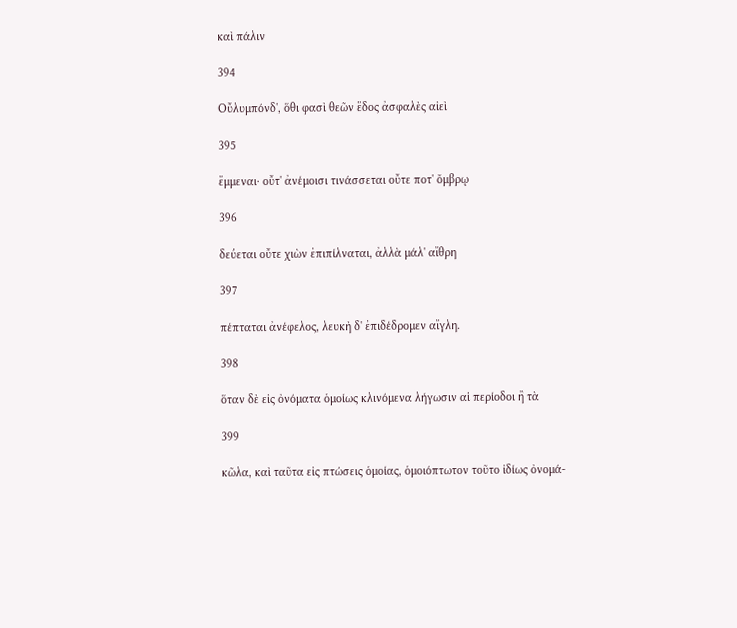καὶ πάλιν

394

Οὔλυμπόνδ', ὅθι φασὶ θεῶν ἕδος ἀσφαλὲς αἰεὶ

395

ἔμμεναι· οὔτ' ἀνέμοισι τινάσσεται οὔτε ποτ' ὄμβρῳ

396

δεύεται οὔτε χιὼν ἐπιπίλναται, ἀλλὰ μάλ' αἴθρη

397

πέπταται ἀνέφελος, λευκὴ δ' ἐπιδέδρομεν αἴγλη.

398

ὅταν δὲ εἰς ὀνόματα ὁμοίως κλινόμενα λήγωσιν αἱ περίοδοι ἢ τὰ

399

κῶλα, καὶ ταῦτα εἰς πτώσεις ὁμοίας, ὁμοιόπτωτον τοῦτο ἰδίως ὀνομά-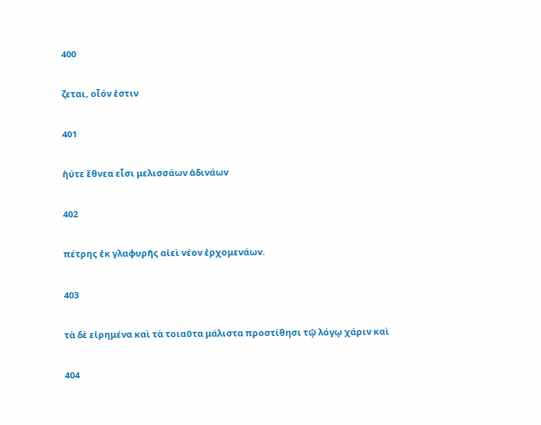400

ζεται, οἷόν ἐστιν

401

ἠύτε ἔθνεα εἶσι μελισσάων ἁδινάων

402

πέτρης ἐκ γλαφυρῆς αἰεὶ νέον ἐρχομενάων.

403

τὰ δὲ εἰρημένα καὶ τὰ τοιαῦτα μάλιστα προστίθησι τῷ λόγῳ χάριν καὶ

404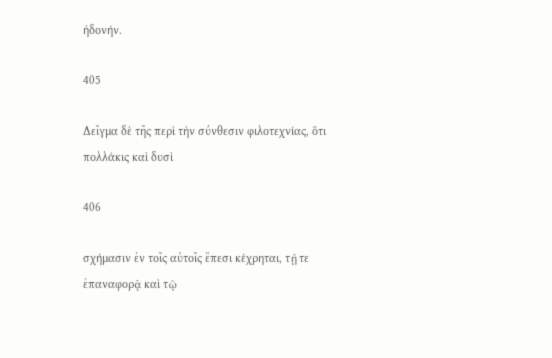ἡδονήν.

405

Δεῖγμα δὲ τῆς περὶ τὴν σύνθεσιν φιλοτεχνίας, ὅτι πολλάκις καὶ δυσὶ

406

σχήμασιν ἐν τοῖς αὐτοῖς ἔπεσι κέχρηται, τῇ τε ἐπαναφορᾷ καὶ τῷ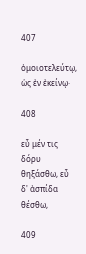407

ὁμοιοτελεύτῳ, ὡς ἐν ἐκείνῳ·

408

εὖ μέν τις δόρυ θηξάσθω, εὖ δ' ἀσπίδα θέσθω,

409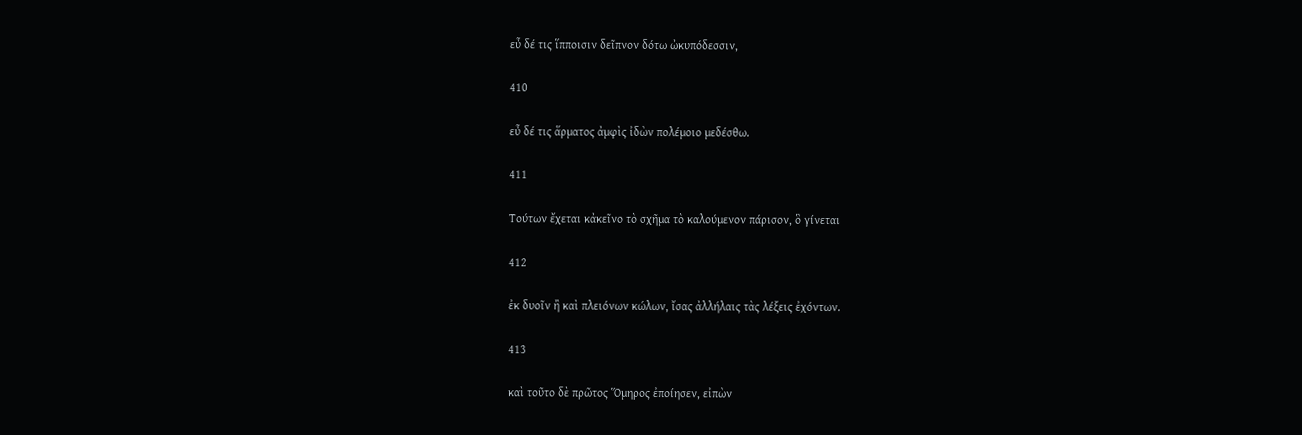εὖ δέ τις ἵπποισιν δεῖπνον δότω ὠκυπόδεσσιν,

410

εὖ δέ τις ἅρματος ἀμφὶς ἰδὼν πολέμοιο μεδέσθω.

411

Τούτων ἔχεται κἀκεῖνο τὸ σχῆμα τὸ καλούμενον πάρισον, ὃ γίνεται

412

ἐκ δυοῖν ἢ καὶ πλειόνων κώλων, ἴσας ἀλλήλαις τὰς λέξεις ἐχόντων.

413

καὶ τοῦτο δὲ πρῶτος Ὅμηρος ἐποίησεν, εἰπὼν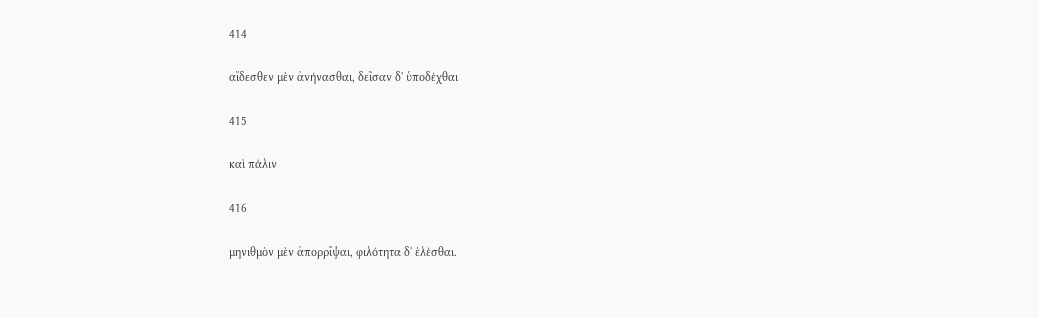414

αἴδεσθεν μὲν ἀνήνασθαι, δεῖσαν δ' ὑποδέχθαι

415

καὶ πάλιν

416

μηνιθμὸν μὲν ἀπορρῖψαι, φιλότητα δ' ἑλέσθαι.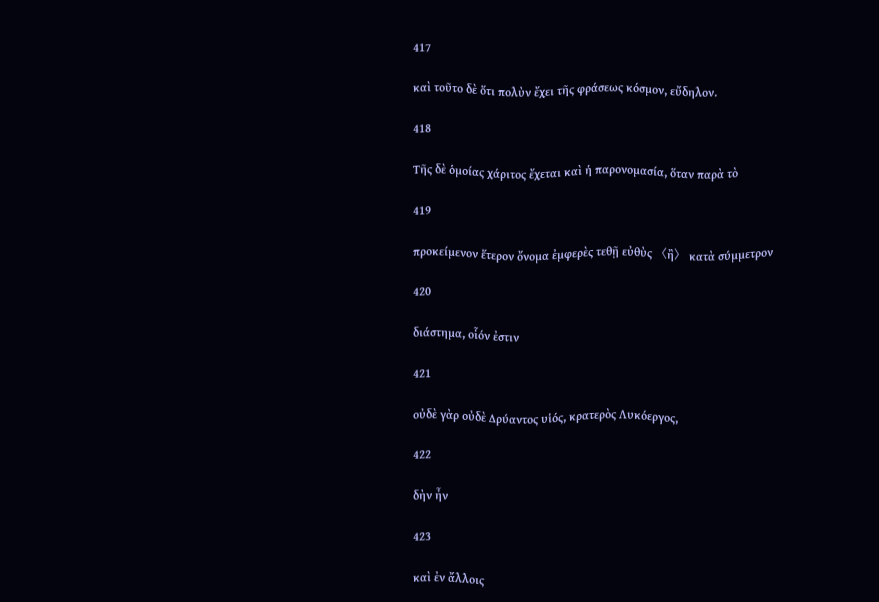417

καὶ τοῦτο δὲ ὅτι πολὺν ἔχει τῆς φράσεως κόσμον, εὔδηλον.

418

Τῆς δὲ ὁμοίας χάριτος ἔχεται καὶ ἡ παρονομασία, ὅταν παρὰ τὸ

419

προκείμενον ἕτερον ὄνομα ἐμφερὲς τεθῇ εὐθὺς 〈ἢ〉 κατὰ σύμμετρον

420

διάστημα, οἷόν ἐστιν

421

οὐδὲ γὰρ οὐδὲ Δρύαντος υἱός, κρατερὸς Λυκόεργος,

422

δὴν ἦν

423

καὶ ἐν ἄλλοις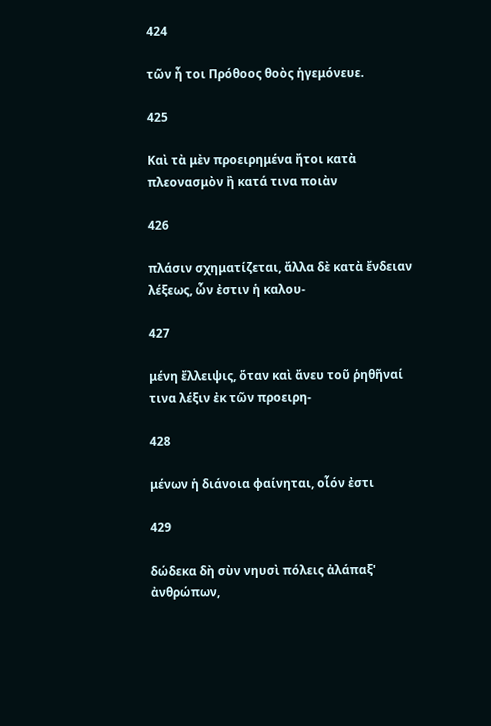424

τῶν ἦ τοι Πρόθοος θοὸς ἡγεμόνευε.

425

Καὶ τὰ μὲν προειρημένα ἤτοι κατὰ πλεονασμὸν ἢ κατά τινα ποιὰν

426

πλάσιν σχηματίζεται, ἄλλα δὲ κατὰ ἔνδειαν λέξεως, ὧν ἐστιν ἡ καλου-

427

μένη ἔλλειψις, ὅταν καὶ ἄνευ τοῦ ῥηθῆναί τινα λέξιν ἐκ τῶν προειρη-

428

μένων ἡ διάνοια φαίνηται, οἷόν ἐστι

429

δώδεκα δὴ σὺν νηυσὶ πόλεις ἀλάπαξ' ἀνθρώπων,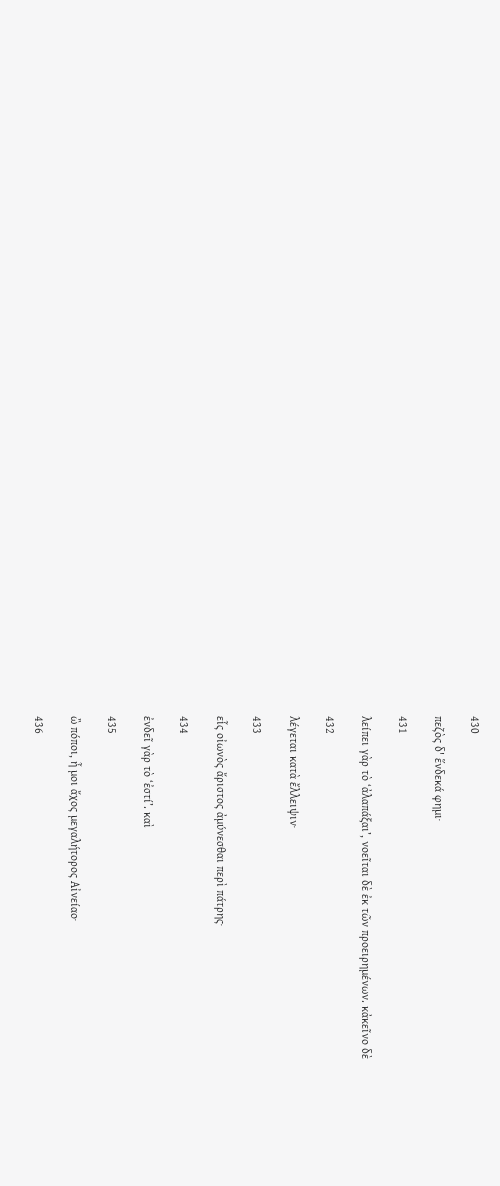430

πεζὸς δ' ἕνδεκά φημι·

431

λείπει γὰρ τὸ ‘ἀλαπάξαι’, νοεῖται δὲ ἐκ τῶν προειρημένων. κἀκεῖνο δὲ

432

λέγεται κατὰ ἔλλειψιν·

433

εἷς οἰωνὸς ἄριστος ἀμύνεσθαι περὶ πάτρης·

434

ἐνδεῖ γὰρ τὸ ‘ἐστί’. καὶ

435

ὢ πόποι, ἦ μοι ἄχος μεγαλήτορος Αἰνείαο·

436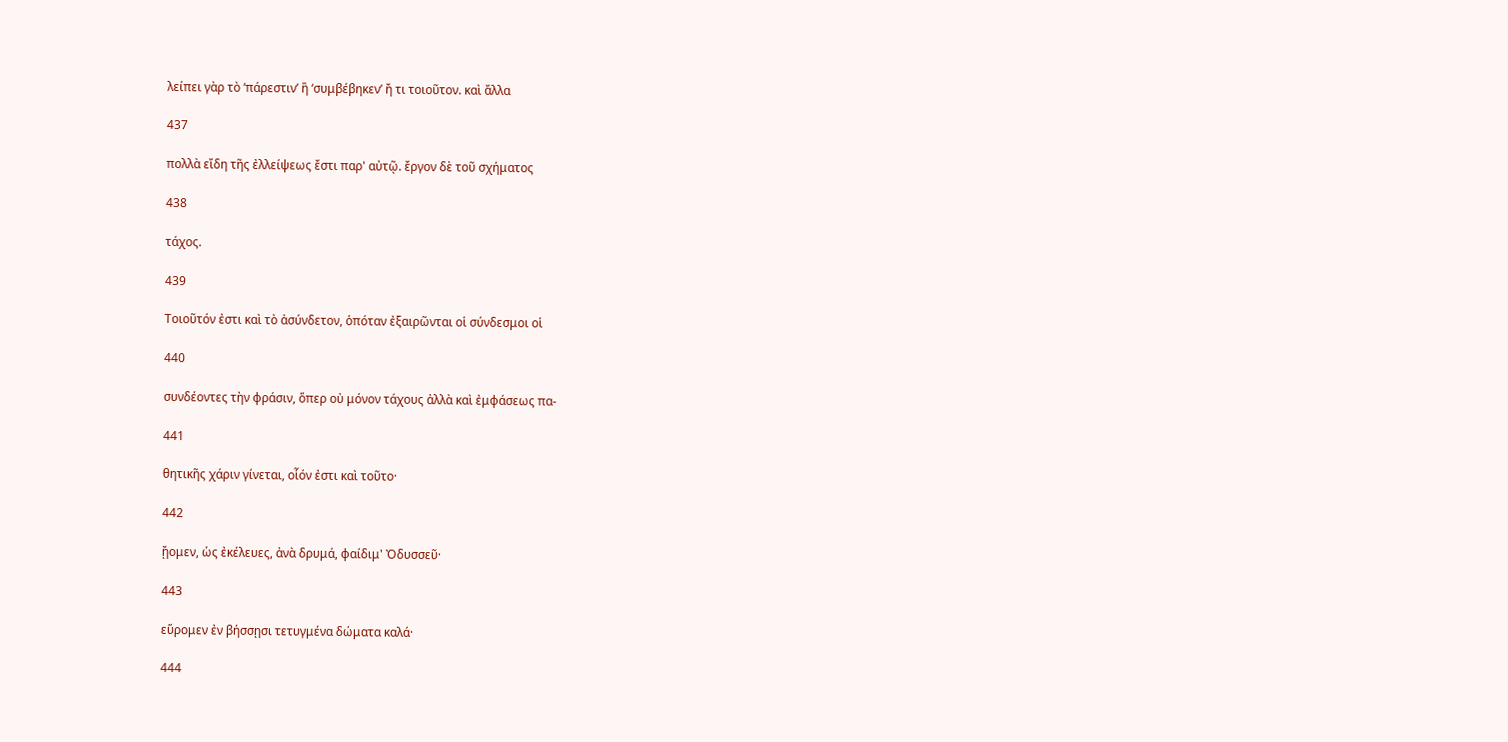λείπει γὰρ τὸ ‘πάρεστιν’ ἢ ‘συμβέβηκεν’ ἤ τι τοιοῦτον. καὶ ἄλλα

437

πολλὰ εἴδη τῆς ἐλλείψεως ἔστι παρ' αὐτῷ. ἔργον δὲ τοῦ σχήματος

438

τάχος.

439

Τοιοῦτόν ἐστι καὶ τὸ ἀσύνδετον, ὁπόταν ἐξαιρῶνται οἱ σύνδεσμοι οἱ

440

συνδέοντες τὴν φράσιν, ὅπερ οὐ μόνον τάχους ἀλλὰ καὶ ἐμφάσεως πα-

441

θητικῆς χάριν γίνεται, οἷόν ἐστι καὶ τοῦτο·

442

ᾔομεν, ὡς ἐκέλευες, ἀνὰ δρυμά, φαίδιμ' Ὀδυσσεῦ·

443

εὕρομεν ἐν βήσσῃσι τετυγμένα δώματα καλά·

444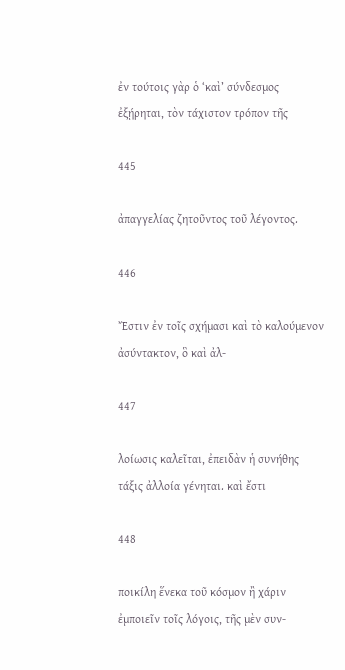ἐν τούτοις γὰρ ὁ ‘καὶ’ σύνδεσμος ἐξῄρηται, τὸν τάχιστον τρόπον τῆς

445

ἀπαγγελίας ζητοῦντος τοῦ λέγοντος.

446

Ἔστιν ἐν τοῖς σχήμασι καὶ τὸ καλούμενον ἀσύντακτον, ὃ καὶ ἀλ-

447

λοίωσις καλεῖται, ἐπειδὰν ἡ συνήθης τάξις ἀλλοία γένηται. καὶ ἔστι

448

ποικίλη ἕνεκα τοῦ κόσμον ἢ χάριν ἐμποιεῖν τοῖς λόγοις, τῆς μὲν συν-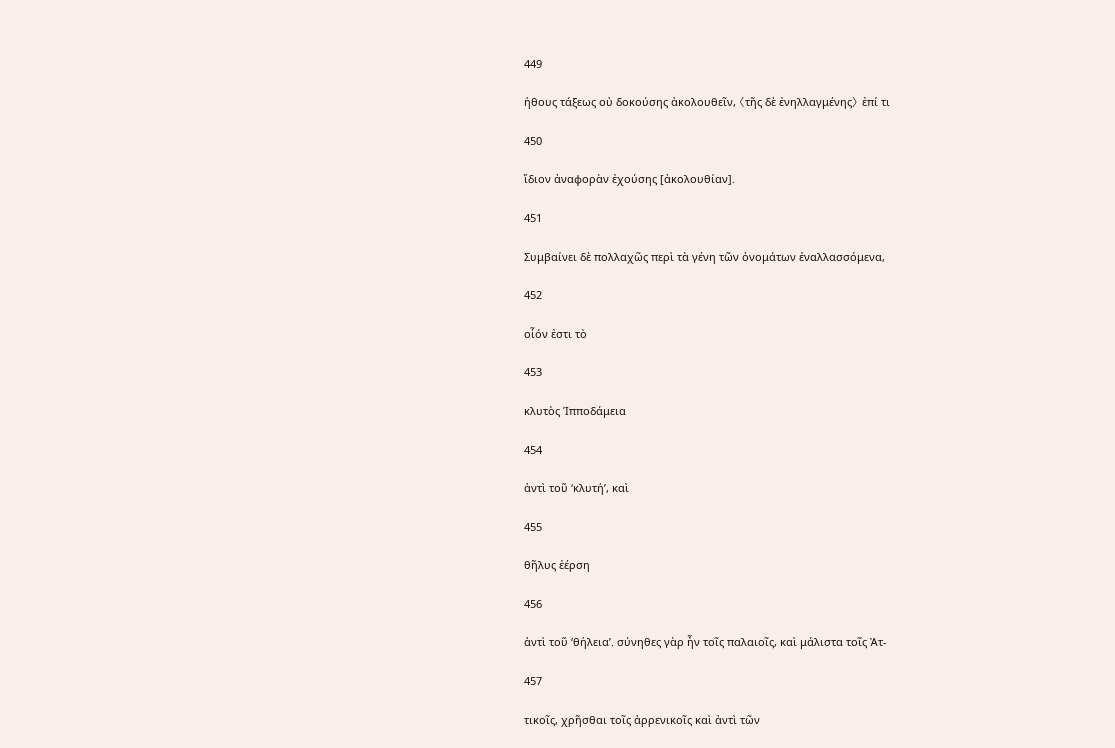449

ήθους τάξεως οὐ δοκούσης ἀκολουθεῖν, 〈τῆς δὲ ἐνηλλαγμένης〉 ἐπί τι

450

ἴδιον ἀναφορὰν ἐχούσης [ἀκολουθίαν].

451

Συμβαίνει δὲ πολλαχῶς περὶ τὰ γένη τῶν ὀνομάτων ἐναλλασσόμενα,

452

οἷόν ἐστι τὸ

453

κλυτὸς Ἱπποδάμεια

454

ἀντὶ τοῦ ‘κλυτή’, καὶ

455

θῆλυς ἐέρση

456

ἀντὶ τοῦ ‘θήλεια’. σύνηθες γὰρ ἦν τοῖς παλαιοῖς, καὶ μάλιστα τοῖς Ἀτ-

457

τικοῖς, χρῆσθαι τοῖς ἀρρενικοῖς καὶ ἀντὶ τῶν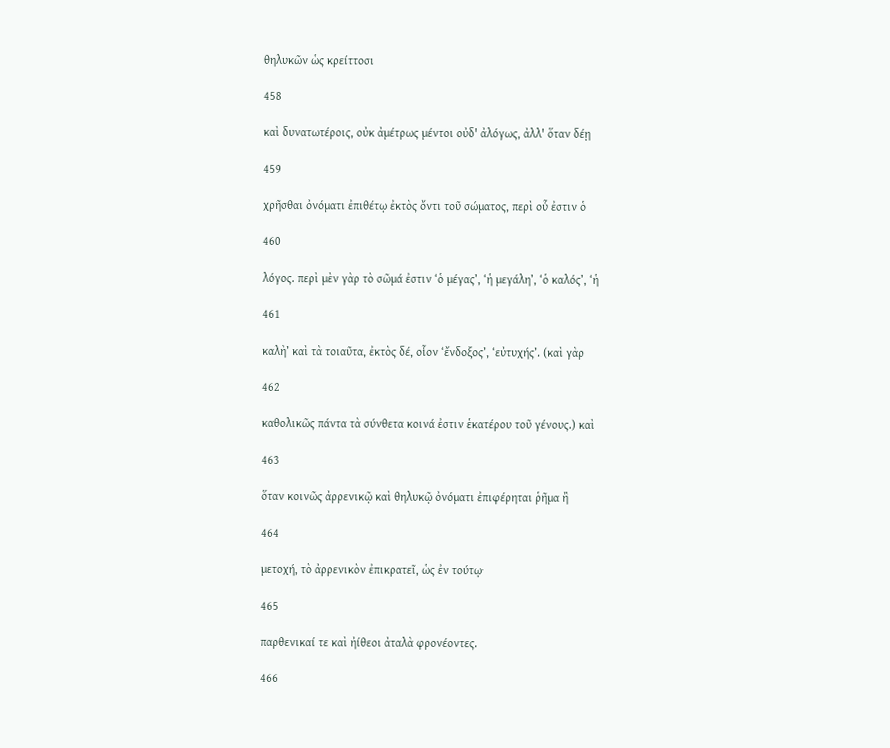θηλυκῶν ὡς κρείττοσι

458

καὶ δυνατωτέροις, οὐκ ἀμέτρως μέντοι οὐδ' ἀλόγως, ἀλλ' ὅταν δέῃ

459

χρῆσθαι ὀνόματι ἐπιθέτῳ ἐκτὸς ὄντι τοῦ σώματος, περὶ οὗ ἐστιν ὁ

460

λόγος. περὶ μὲν γὰρ τὸ σῶμά ἐστιν ‘ὁ μέγας’, ‘ἡ μεγάλη’, ‘ὁ καλός’, ‘ἡ

461

καλὴ’ καὶ τὰ τοιαῦτα, ἐκτὸς δέ, οἷον ‘ἔνδοξος’, ‘εὐτυχής’. (καὶ γὰρ

462

καθολικῶς πάντα τὰ σύνθετα κοινά ἐστιν ἑκατέρου τοῦ γένους.) καὶ

463

ὅταν κοινῶς ἀρρενικῷ καὶ θηλυκῷ ὀνόματι ἐπιφέρηται ῥῆμα ἢ

464

μετοχή, τὸ ἀρρενικὸν ἐπικρατεῖ, ὡς ἐν τούτῳ·

465

παρθενικαί τε καὶ ἠίθεοι ἀταλὰ φρονέοντες.

466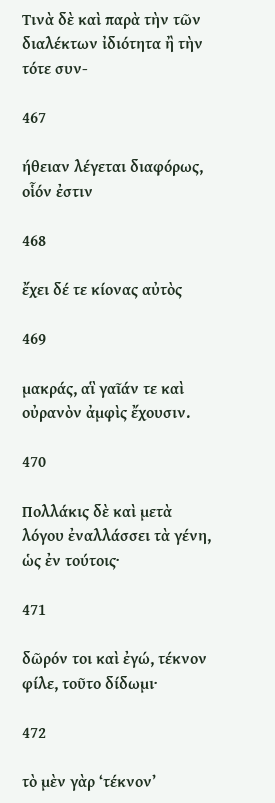Τινὰ δὲ καὶ παρὰ τὴν τῶν διαλέκτων ἰδιότητα ἢ τὴν τότε συν-

467

ήθειαν λέγεται διαφόρως, οἷόν ἐστιν

468

ἔχει δέ τε κίονας αὐτὸς

469

μακράς, αἳ γαῖάν τε καὶ οὐρανὸν ἀμφὶς ἔχουσιν.

470

Πολλάκις δὲ καὶ μετὰ λόγου ἐναλλάσσει τὰ γένη, ὡς ἐν τούτοις·

471

δῶρόν τοι καὶ ἐγώ, τέκνον φίλε, τοῦτο δίδωμι·

472

τὸ μὲν γὰρ ‘τέκνον’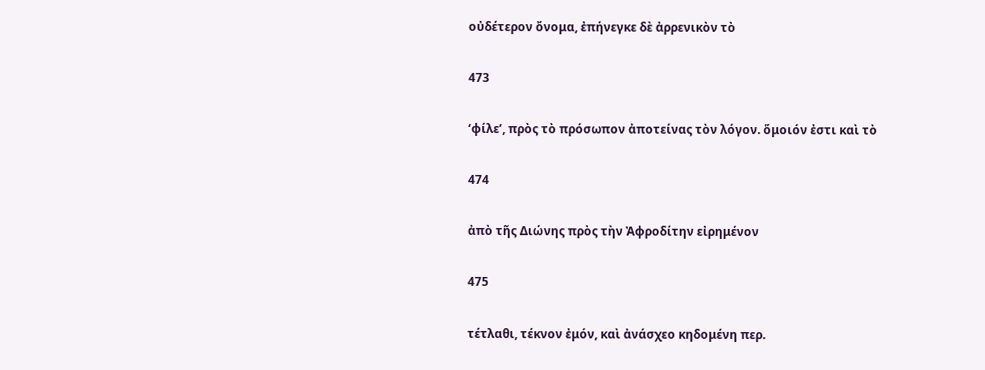οὐδέτερον ὄνομα, ἐπήνεγκε δὲ ἀρρενικὸν τὸ

473

‘φίλε’, πρὸς τὸ πρόσωπον ἀποτείνας τὸν λόγον. ὅμοιόν ἐστι καὶ τὸ

474

ἀπὸ τῆς Διώνης πρὸς τὴν Ἀφροδίτην εἰρημένον

475

τέτλαθι, τέκνον ἐμόν, καὶ ἀνάσχεο κηδομένη περ.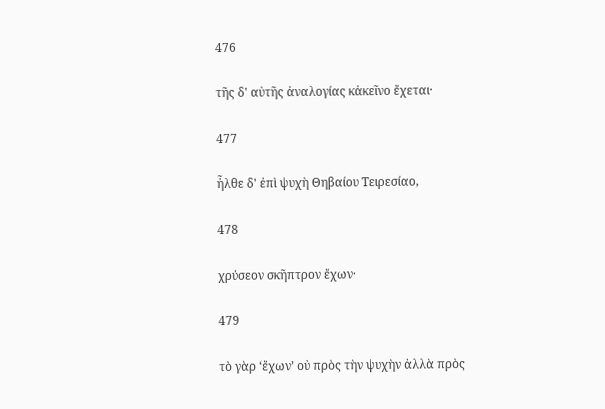476

τῆς δ' αὐτῆς ἀναλογίας κἀκεῖνο ἔχεται·

477

ἦλθε δ' ἐπὶ ψυχὴ Θηβαίου Τειρεσίαο,

478

χρύσεον σκῆπτρον ἔχων·

479

τὸ γὰρ ‘ἔχων’ οὐ πρὸς τὴν ψυχὴν ἀλλὰ πρὸς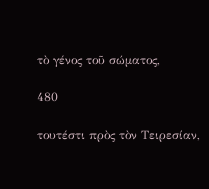τὸ γένος τοῦ σώματος,

480

τουτέστι πρὸς τὸν Τειρεσίαν,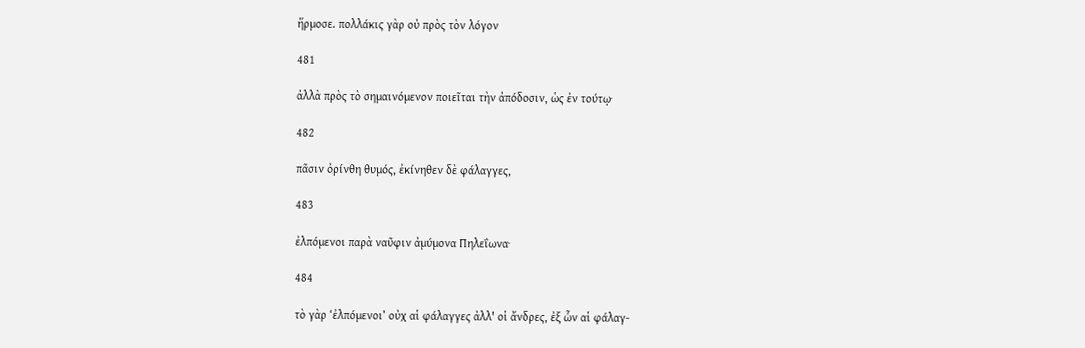ἥρμοσε. πολλάκις γὰρ οὐ πρὸς τὸν λόγον

481

ἀλλὰ πρὸς τὸ σημαινόμενον ποιεῖται τὴν ἀπόδοσιν, ὡς ἐν τούτῳ·

482

πᾶσιν ὀρίνθη θυμός, ἐκίνηθεν δὲ φάλαγγες,

483

ἐλπόμενοι παρὰ ναῦφιν ἀμύμονα Πηλεΐωνα·

484

τὸ γὰρ ‘ἐλπόμενοι’ οὐχ αἱ φάλαγγες ἀλλ' οἱ ἄνδρες, ἐξ ὧν αἱ φάλαγ-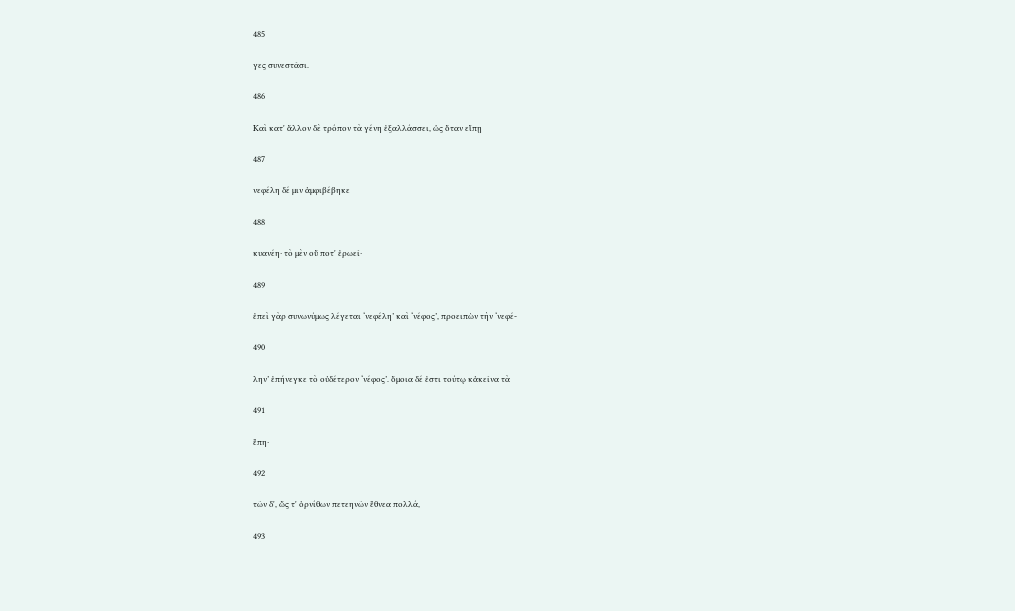485

γες συνεστᾶσι.

486

Καὶ κατ' ἄλλον δὲ τρόπον τὰ γένη ἐξαλλάσσει, ὡς ὅταν εἴπῃ

487

νεφέλη δέ μιν ἀμφιβέβηκε

488

κυανέη· τὸ μὲν οὔ ποτ' ἐρωεῖ·

489

ἐπεὶ γὰρ συνωνύμως λέγεται ‘νεφέλη’ καὶ ‘νέφος’, προειπὼν τὴν ‘νεφέ-

490

λην’ ἐπήνεγκε τὸ οὐδέτερον ‘νέφος’. ὅμοια δέ ἐστι τούτῳ κἀκεῖνα τὰ

491

ἔπη·

492

τῶν δ', ὥς τ' ὀρνίθων πετεηνῶν ἔθνεα πολλά,

493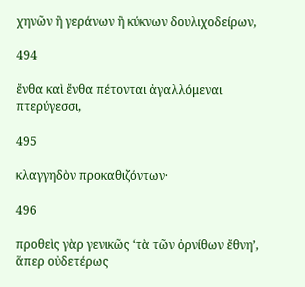χηνῶν ἢ γεράνων ἢ κύκνων δουλιχοδείρων,

494

ἔνθα καὶ ἔνθα πέτονται ἀγαλλόμεναι πτερύγεσσι,

495

κλαγγηδὸν προκαθιζόντων·

496

προθεὶς γὰρ γενικῶς ‘τὰ τῶν ὀρνίθων ἔθνη’, ἅπερ οὐδετέρως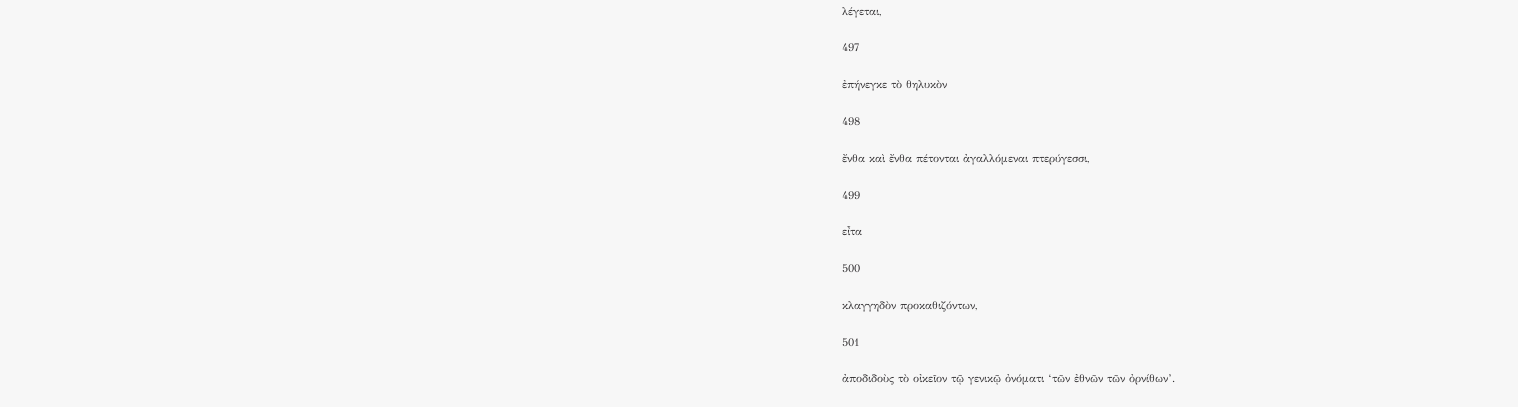λέγεται,

497

ἐπήνεγκε τὸ θηλυκὸν

498

ἔνθα καὶ ἔνθα πέτονται ἀγαλλόμεναι πτερύγεσσι,

499

εἶτα

500

κλαγγηδὸν προκαθιζόντων,

501

ἀποδιδοὺς τὸ οἰκεῖον τῷ γενικῷ ὀνόματι ‘τῶν ἐθνῶν τῶν ὀρνίθων’.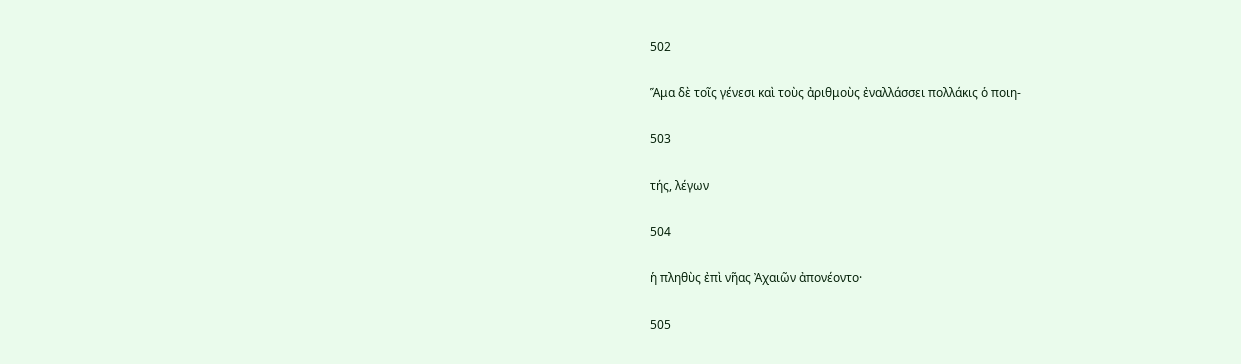502

Ἅμα δὲ τοῖς γένεσι καὶ τοὺς ἀριθμοὺς ἐναλλάσσει πολλάκις ὁ ποιη-

503

τής, λέγων

504

ἡ πληθὺς ἐπὶ νῆας Ἀχαιῶν ἀπονέοντο·

505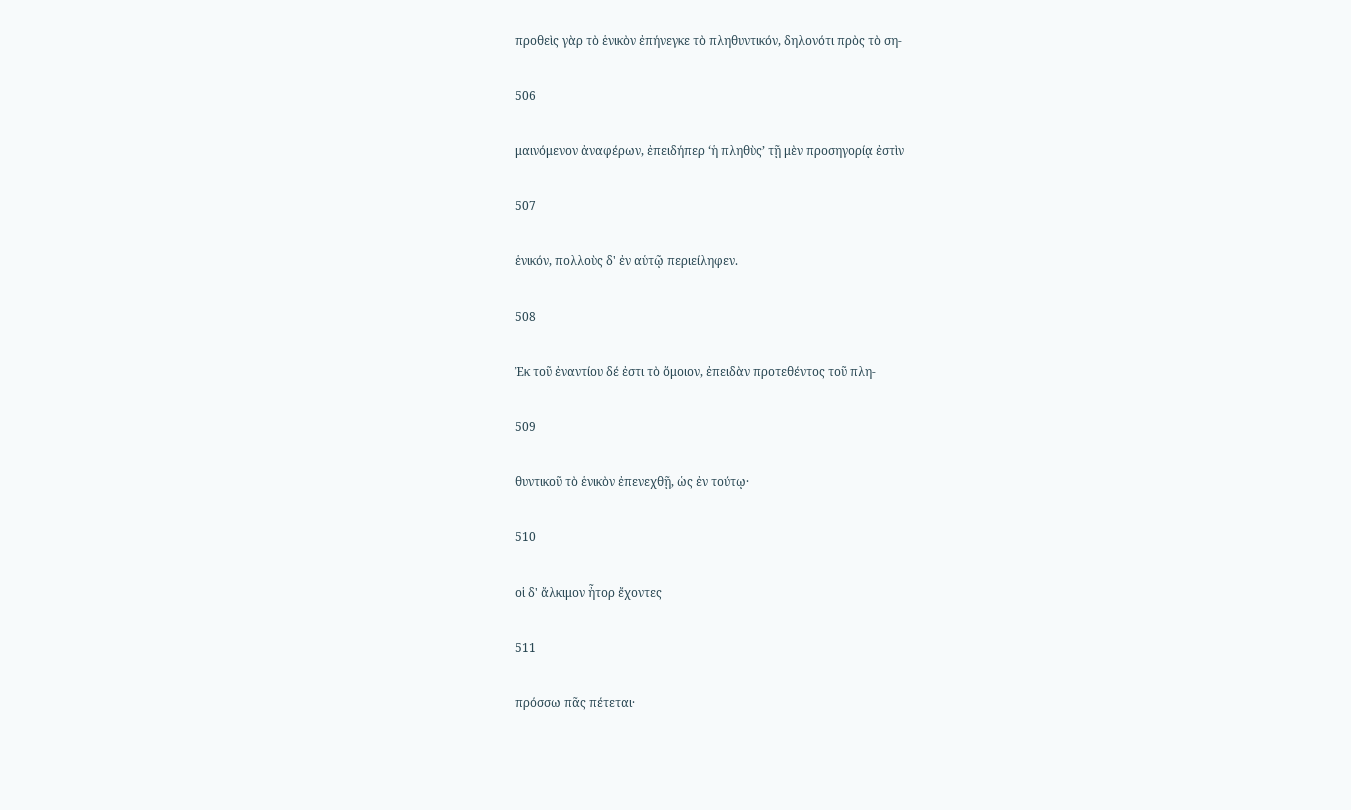προθεὶς γὰρ τὸ ἑνικὸν ἐπήνεγκε τὸ πληθυντικόν, δηλονότι πρὸς τὸ ση-

506

μαινόμενον ἀναφέρων, ἐπειδήπερ ‘ἡ πληθὺς’ τῇ μὲν προσηγορίᾳ ἐστὶν

507

ἑνικόν, πολλοὺς δ' ἐν αὑτῷ περιείληφεν.

508

Ἐκ τοῦ ἐναντίου δέ ἐστι τὸ ὅμοιον, ἐπειδὰν προτεθέντος τοῦ πλη-

509

θυντικοῦ τὸ ἑνικὸν ἐπενεχθῇ, ὡς ἐν τούτῳ·

510

οἱ δ' ἄλκιμον ἦτορ ἔχοντες

511

πρόσσω πᾶς πέτεται·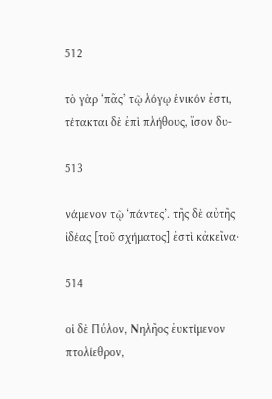512

τὸ γὰρ ‘πᾶς’ τῷ λόγῳ ἑνικόν ἐστι, τέτακται δὲ ἐπὶ πλήθους, ἴσον δυ-

513

νάμενον τῷ ‘πάντες’. τῆς δὲ αὐτῆς ἰδέας [τοῦ σχήματος] ἐστὶ κἀκεῖνα·

514

οἱ δὲ Πύλον, Νηλῆος ἐυκτίμενον πτολίεθρον,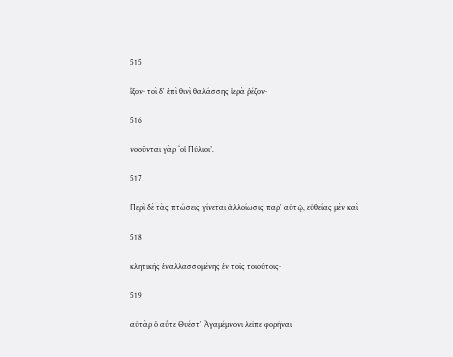515

ἷξον· τοὶ δ' ἐπὶ θινὶ θαλάσσης ἱερὰ ῥέζον·

516

νοοῦνται γὰρ ‘οἱ Πύλιοι’.

517

Περὶ δὲ τὰς πτώσεις γίνεται ἀλλοίωσις παρ' αὐτῷ, εὐθείας μὲν καὶ

518

κλητικῆς ἐναλλασσομένης ἐν τοῖς τοιούτοις·

519

αὐτὰρ ὁ αὖτε Θυέστ' Ἀγαμέμνονι λεῖπε φορῆναι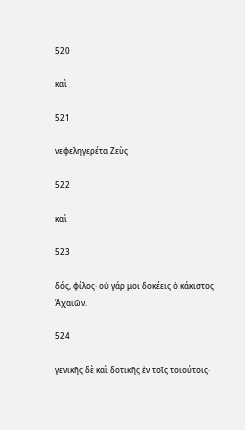520

καὶ

521

νεφεληγερέτα Ζεὺς

522

καὶ

523

δός, φίλος· οὐ γάρ μοι δοκέεις ὁ κάκιστος Ἀχαιῶν.

524

γενικῆς δὲ καὶ δοτικῆς ἐν τοῖς τοιούτοις·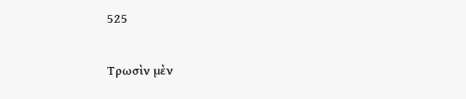525

Τρωσὶν μὲν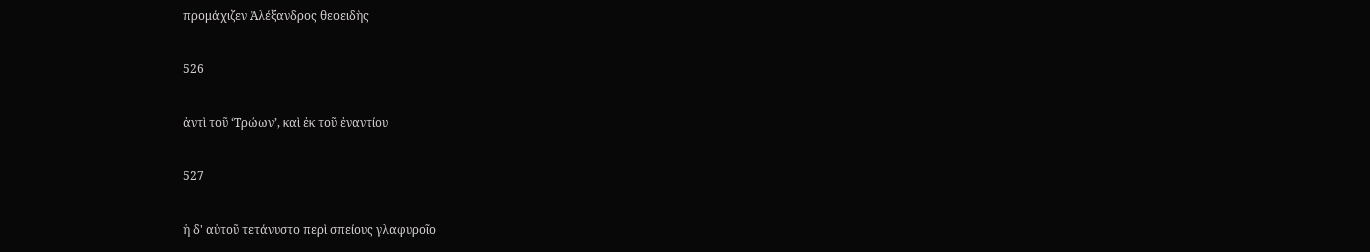προμάχιζεν Ἀλέξανδρος θεοειδὴς

526

ἀντὶ τοῦ ‘Τρώων’, καὶ ἐκ τοῦ ἐναντίου

527

ἡ δ' αὐτοῦ τετάνυστο περὶ σπείους γλαφυροῖο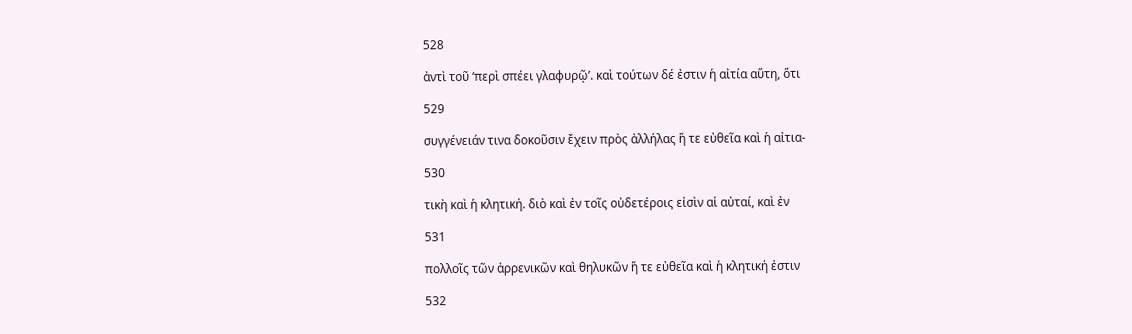528

ἀντὶ τοῦ ‘περὶ σπέει γλαφυρῷ’. καὶ τούτων δέ ἐστιν ἡ αἰτία αὕτη, ὅτι

529

συγγένειάν τινα δοκοῦσιν ἔχειν πρὸς ἀλλήλας ἥ τε εὐθεῖα καὶ ἡ αἰτια-

530

τικὴ καὶ ἡ κλητική. διὸ καὶ ἐν τοῖς οὐδετέροις εἰσὶν αἱ αὐταί, καὶ ἐν

531

πολλοῖς τῶν ἀρρενικῶν καὶ θηλυκῶν ἥ τε εὐθεῖα καὶ ἡ κλητική ἐστιν

532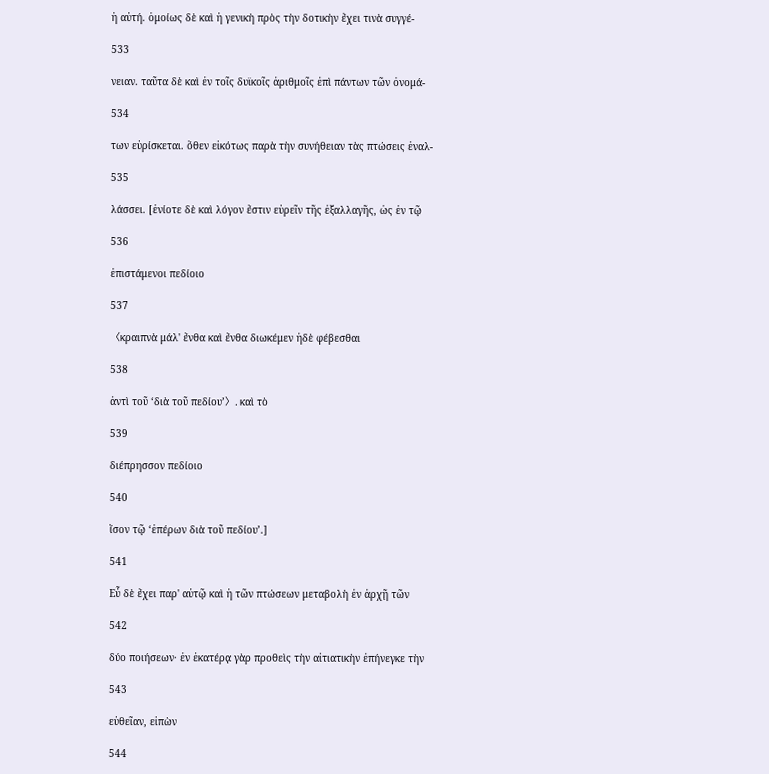ἡ αὐτή. ὁμοίως δὲ καὶ ἡ γενικὴ πρὸς τὴν δοτικὴν ἔχει τινὰ συγγέ-

533

νειαν. ταῦτα δὲ καὶ ἐν τοῖς δυϊκοῖς ἀριθμοῖς ἐπὶ πάντων τῶν ὀνομά-

534

των εὑρίσκεται. ὅθεν εἰκότως παρὰ τὴν συνήθειαν τὰς πτώσεις ἐναλ-

535

λάσσει. [ἐνίοτε δὲ καὶ λόγον ἔστιν εὑρεῖν τῆς ἐξαλλαγῆς, ὡς ἐν τῷ

536

ἐπιστάμενοι πεδίοιο

537

〈κραιπνὰ μάλ' ἔνθα καὶ ἔνθα διωκέμεν ἠδὲ φέβεσθαι

538

ἀντὶ τοῦ ‘διὰ τοῦ πεδίου’〉. καὶ τὸ

539

διέπρησσον πεδίοιο

540

ἴσον τῷ ‘ἐπέρων διὰ τοῦ πεδίου’.]

541

Εὖ δὲ ἔχει παρ' αὐτῷ καὶ ἡ τῶν πτώσεων μεταβολὴ ἐν ἀρχῇ τῶν

542

δύο ποιήσεων· ἐν ἑκατέρᾳ γὰρ προθεὶς τὴν αἰτιατικὴν ἐπήνεγκε τὴν

543

εὐθεῖαν, εἰπὼν

544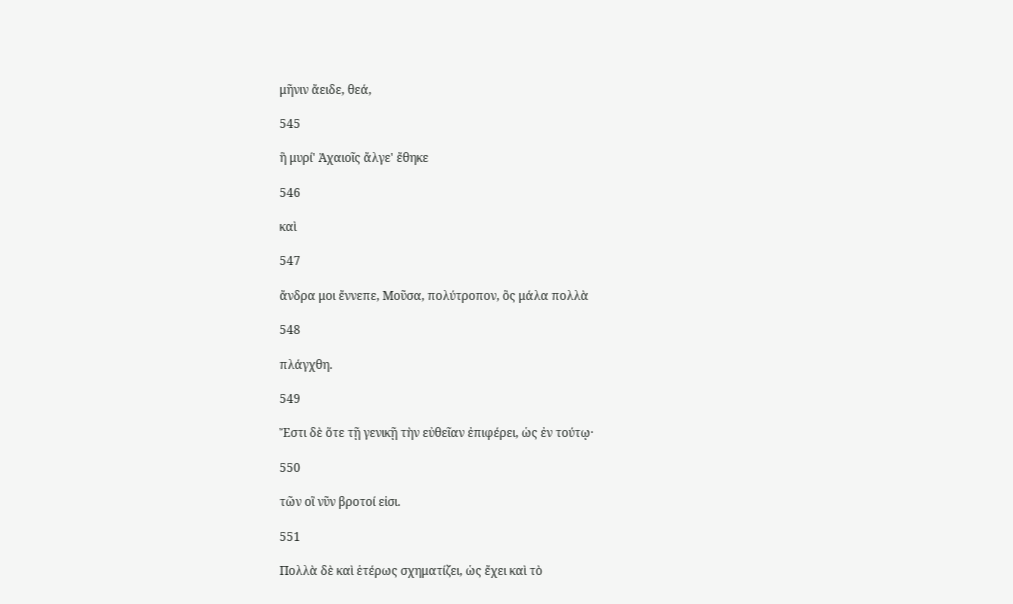μῆνιν ἄειδε, θεά,

545

ἣ μυρί' Ἀχαιοῖς ἄλγε' ἔθηκε

546

καὶ

547

ἄνδρα μοι ἔννεπε, Μοῦσα, πολύτροπον, ὃς μάλα πολλὰ

548

πλάγχθη.

549

Ἔστι δὲ ὅτε τῇ γενικῇ τὴν εὐθεῖαν ἐπιφέρει, ὡς ἐν τούτῳ·

550

τῶν οἳ νῦν βροτοί εἰσι.

551

Πολλὰ δὲ καὶ ἑτέρως σχηματίζει, ὡς ἔχει καὶ τὸ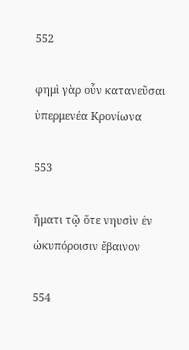552

φημὶ γὰρ οὖν κατανεῦσαι ὑπερμενέα Κρονίωνα

553

ἤματι τῷ ὅτε νηυσὶν ἐν ὠκυπόροισιν ἔβαινον

554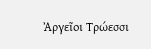Ἀργεῖοι Τρώεσσι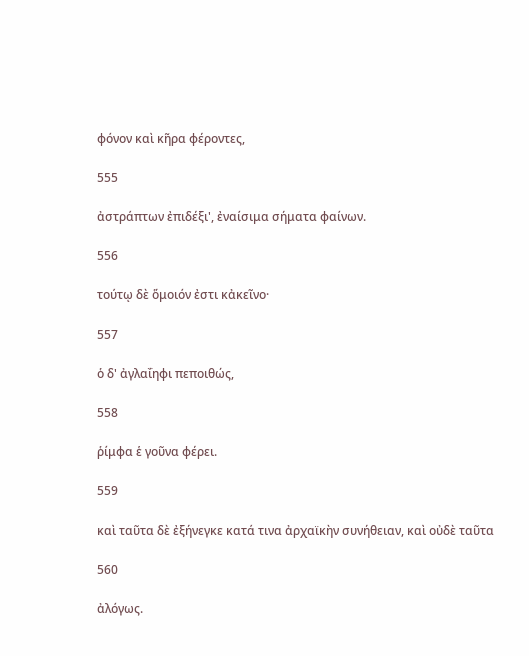φόνον καὶ κῆρα φέροντες,

555

ἀστράπτων ἐπιδέξι', ἐναίσιμα σήματα φαίνων.

556

τούτῳ δὲ ὅμοιόν ἐστι κἀκεῖνο·

557

ὁ δ' ἀγλαΐηφι πεποιθώς,

558

ῥίμφα ἑ γοῦνα φέρει.

559

καὶ ταῦτα δὲ ἐξήνεγκε κατά τινα ἀρχαϊκὴν συνήθειαν, καὶ οὐδὲ ταῦτα

560

ἀλόγως.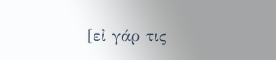[εἰ γάρ τις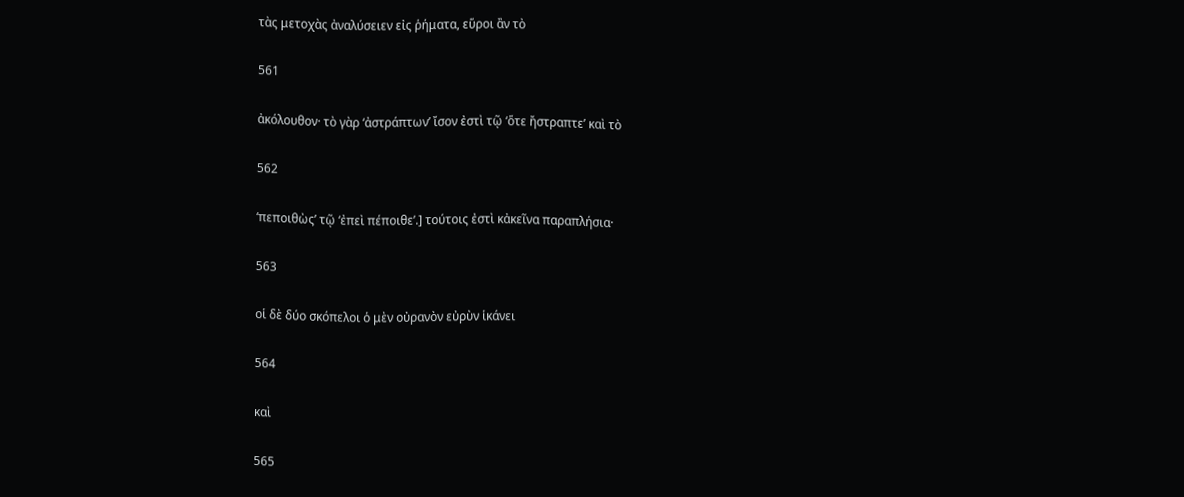τὰς μετοχὰς ἀναλύσειεν εἰς ῥήματα, εὕροι ἂν τὸ

561

ἀκόλουθον· τὸ γὰρ ‘ἀστράπτων’ ἴσον ἐστὶ τῷ ‘ὅτε ἤστραπτε’ καὶ τὸ

562

‘πεποιθὼς’ τῷ ‘ἐπεὶ πέποιθε’.] τούτοις ἐστὶ κἀκεῖνα παραπλήσια·

563

οἱ δὲ δύο σκόπελοι ὁ μὲν οὐρανὸν εὐρὺν ἱκάνει

564

καὶ

565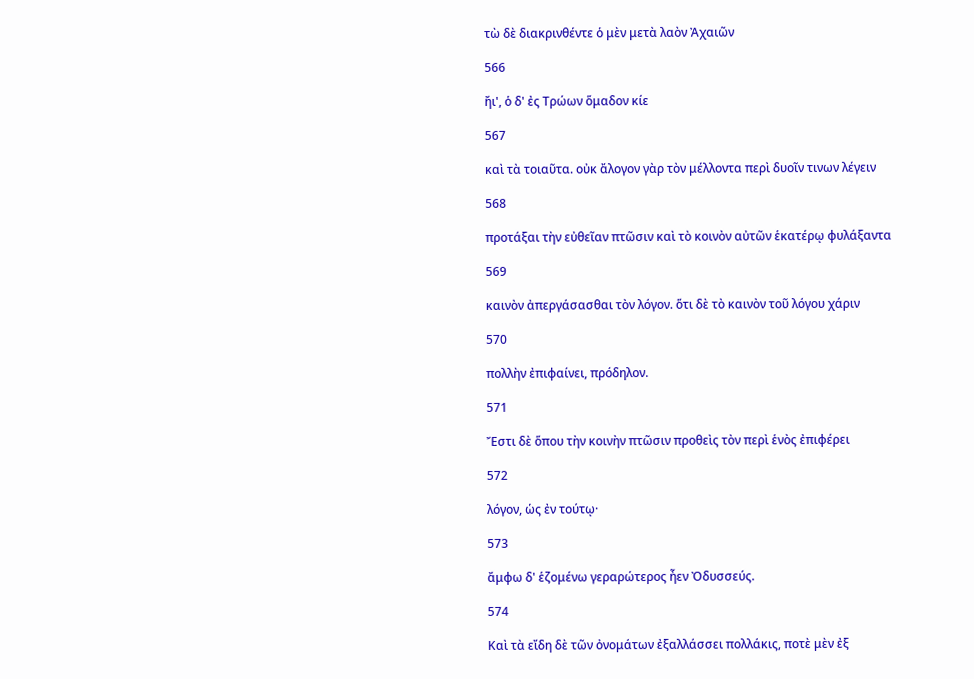τὼ δὲ διακρινθέντε ὁ μὲν μετὰ λαὸν Ἀχαιῶν

566

ἤι', ὁ δ' ἐς Τρώων ὅμαδον κίε

567

καὶ τὰ τοιαῦτα. οὐκ ἄλογον γὰρ τὸν μέλλοντα περὶ δυοῖν τινων λέγειν

568

προτάξαι τὴν εὐθεῖαν πτῶσιν καὶ τὸ κοινὸν αὐτῶν ἑκατέρῳ φυλάξαντα

569

καινὸν ἀπεργάσασθαι τὸν λόγον. ὅτι δὲ τὸ καινὸν τοῦ λόγου χάριν

570

πολλὴν ἐπιφαίνει, πρόδηλον.

571

Ἔστι δὲ ὅπου τὴν κοινὴν πτῶσιν προθεὶς τὸν περὶ ἑνὸς ἐπιφέρει

572

λόγον, ὡς ἐν τούτῳ·

573

ἄμφω δ' ἑζομένω γεραρώτερος ἦεν Ὀδυσσεύς.

574

Καὶ τὰ εἴδη δὲ τῶν ὀνομάτων ἐξαλλάσσει πολλάκις, ποτὲ μὲν ἐξ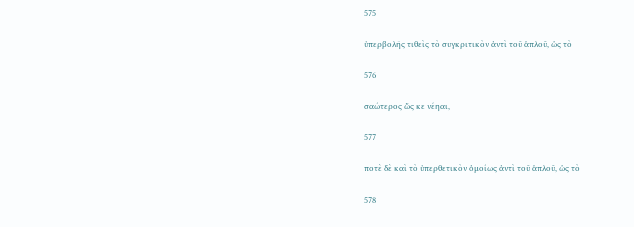575

ὑπερβολῆς τιθεὶς τὸ συγκριτικὸν ἀντὶ τοῦ ἁπλοῦ, ὡς τὸ

576

σαώτερος ὥς κε νέηαι,

577

ποτὲ δὲ καὶ τὸ ὑπερθετικὸν ὁμοίως ἀντὶ τοῦ ἁπλοῦ, ὡς τὸ

578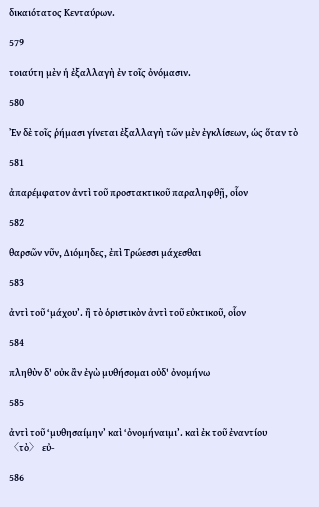δικαιότατος Κενταύρων.

579

τοιαύτη μὲν ἡ ἐξαλλαγὴ ἐν τοῖς ὀνόμασιν.

580

Ἐν δὲ τοῖς ῥήμασι γίνεται ἐξαλλαγὴ τῶν μὲν ἐγκλίσεων, ὡς ὅταν τὸ

581

ἀπαρέμφατον ἀντὶ τοῦ προστακτικοῦ παραληφθῇ, οἷον

582

θαρσῶν νῦν, Διόμηδες, ἐπὶ Τρώεσσι μάχεσθαι

583

ἀντὶ τοῦ ‘μάχου’. ἢ τὸ ὁριστικὸν ἀντὶ τοῦ εὐκτικοῦ, οἷον

584

πληθὺν δ' οὐκ ἂν ἐγὼ μυθήσομαι οὐδ' ὀνομήνω

585

ἀντὶ τοῦ ‘μυθησαίμην’ καὶ ‘ὀνομήναιμι’. καὶ ἐκ τοῦ ἐναντίου 〈τὸ〉 εὐ-

586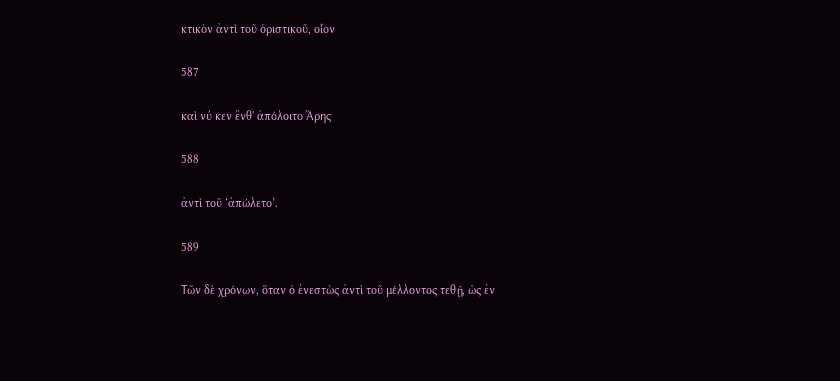κτικὸν ἀντὶ τοῦ ὁριστικοῦ, οἷον

587

καὶ νύ κεν ἔνθ' ἀπόλοιτο Ἄρης

588

ἀντὶ τοῦ ‘ἀπώλετο’.

589

Τῶν δὲ χρόνων, ὅταν ὁ ἐνεστὼς ἀντὶ τοῦ μέλλοντος τεθῇ, ὡς ἐν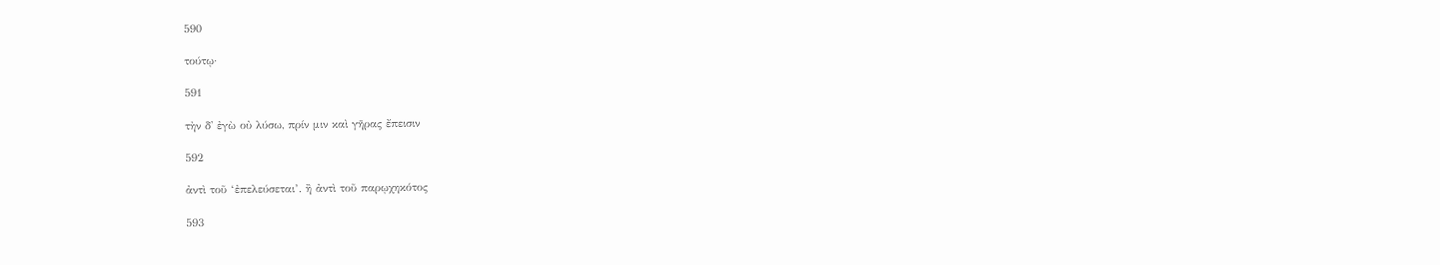590

τούτῳ·

591

τὴν δ' ἐγὼ οὐ λύσω, πρίν μιν καὶ γῆρας ἔπεισιν

592

ἀντὶ τοῦ ‘ἐπελεύσεται’. ἢ ἀντὶ τοῦ παρῳχηκότος

593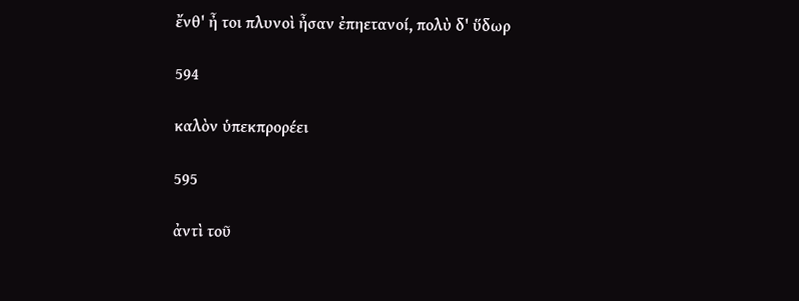ἔνθ' ἦ τοι πλυνοὶ ἦσαν ἐπηετανοί, πολὺ δ' ὕδωρ

594

καλὸν ὑπεκπρορέει

595

ἀντὶ τοῦ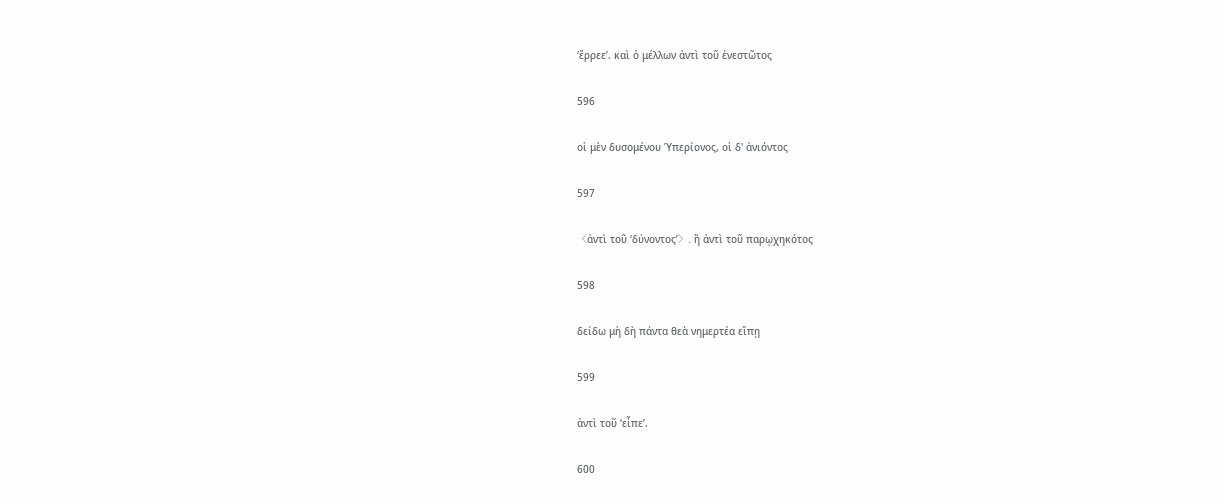‘ἔρρεε’. καὶ ὁ μέλλων ἀντὶ τοῦ ἐνεστῶτος

596

οἱ μὲν δυσομένου Ὑπερίονος, οἱ δ' ἀνιόντος

597

〈ἀντὶ τοῦ ‘δύνοντος’〉. ἢ ἀντὶ τοῦ παρῳχηκότος

598

δείδω μὴ δὴ πάντα θεὰ νημερτέα εἴπῃ

599

ἀντὶ τοῦ ‘εἶπε’.

600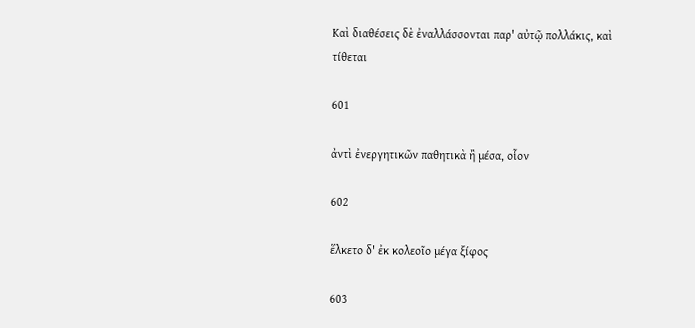Καὶ διαθέσεις δὲ ἐναλλάσσονται παρ' αὐτῷ πολλάκις, καὶ τίθεται

601

ἀντὶ ἐνεργητικῶν παθητικὰ ἢ μέσα, οἷον

602

ἕλκετο δ' ἐκ κολεοῖο μέγα ξίφος

603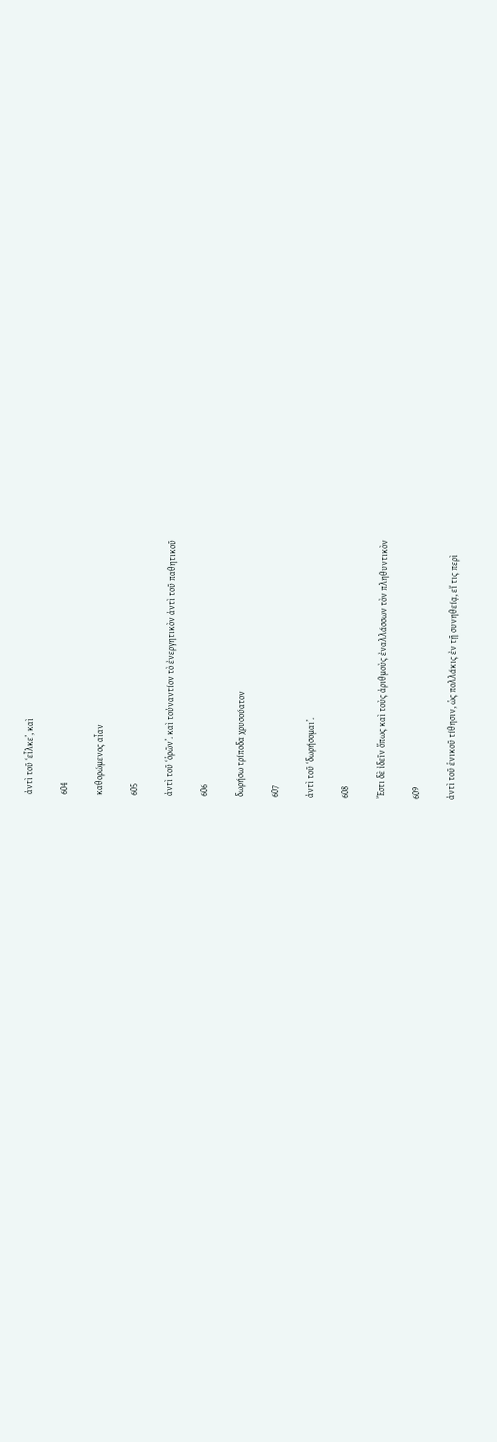ἀντὶ τοῦ ‘εἷλκε’, καὶ

604

καθορώμενος αἶαν

605

ἀντὶ τοῦ ‘ὁρῶν’. καὶ τοὐναντίον τὸ ἐνεργητικὸν ἀντὶ τοῦ παθητικοῦ

606

δωρήσω τρίποδα χρυσούατον

607

ἀντὶ τοῦ ‘δωρήσομαι’.

608

Ἔστι δὲ ἰδεῖν ὅπως καὶ τοὺς ἀριθμοὺς ἐναλλάσσων τὸν πληθυντικὸν

609

ἀντὶ τοῦ ἑνικοῦ τίθησιν, ὡς πολλάκις ἐν τῇ συνηθείᾳ, εἴ τις περὶ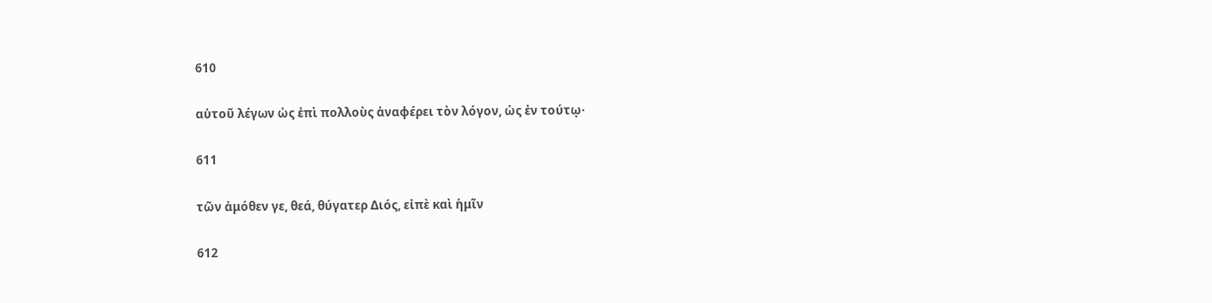610

αὑτοῦ λέγων ὡς ἐπὶ πολλοὺς ἀναφέρει τὸν λόγον, ὡς ἐν τούτῳ·

611

τῶν ἀμόθεν γε, θεά, θύγατερ Διός, εἰπὲ καὶ ἡμῖν

612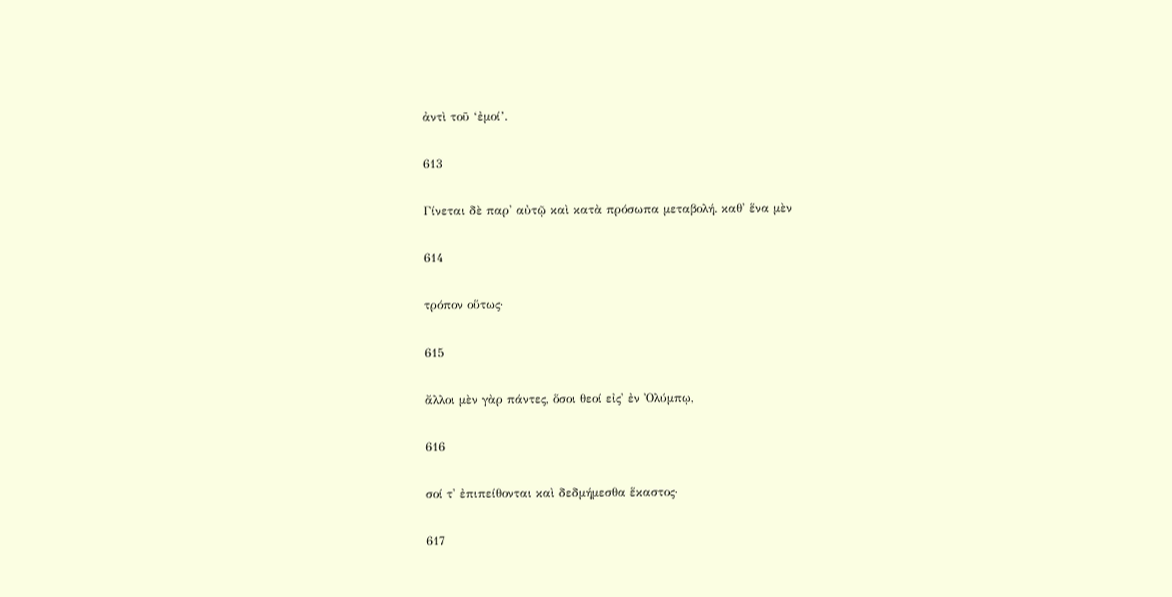ἀντὶ τοῦ ‘ἐμοί’.

613

Γίνεται δὲ παρ' αὐτῷ καὶ κατὰ πρόσωπα μεταβολή. καθ' ἕνα μὲν

614

τρόπον οὕτως·

615

ἄλλοι μὲν γὰρ πάντες, ὅσοι θεοί εἰς' ἐν Ὀλύμπῳ,

616

σοί τ' ἐπιπείθονται καὶ δεδμήμεσθα ἕκαστος·

617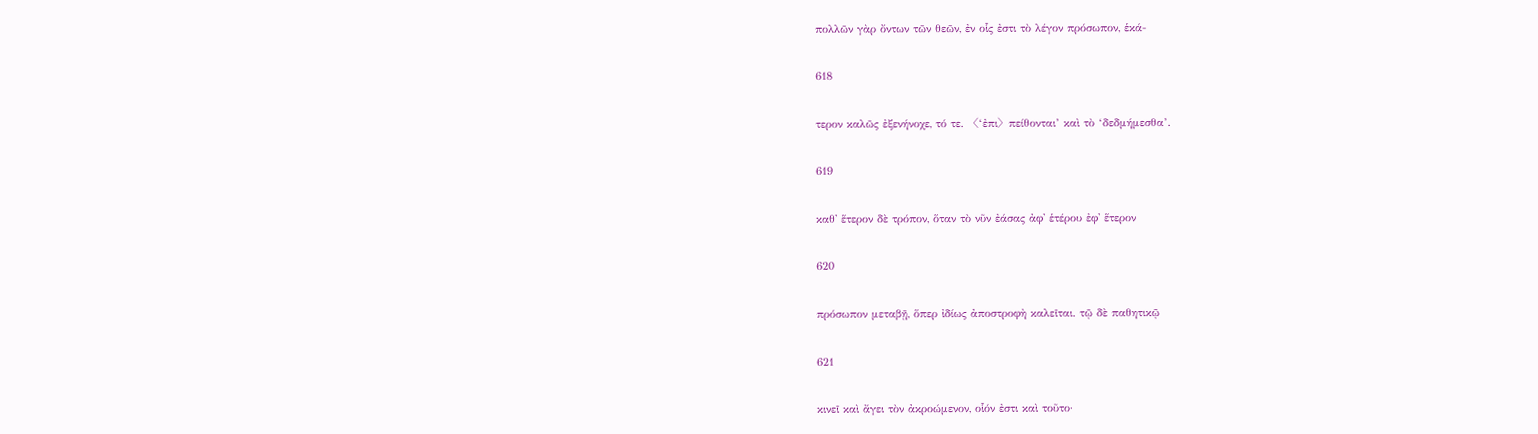πολλῶν γὰρ ὄντων τῶν θεῶν, ἐν οἷς ἐστι τὸ λέγον πρόσωπον, ἑκά-

618

τερον καλῶς ἐξενήνοχε, τό τε. 〈‘ἐπι〉πείθονται’ καὶ τὸ ‘δεδμήμεσθα’.

619

καθ' ἕτερον δὲ τρόπον, ὅταν τὸ νῦν ἐάσας ἀφ' ἑτέρου ἐφ' ἕτερον

620

πρόσωπον μεταβῇ, ὅπερ ἰδίως ἀποστροφὴ καλεῖται. τῷ δὲ παθητικῷ

621

κινεῖ καὶ ἄγει τὸν ἀκροώμενον, οἷόν ἐστι καὶ τοῦτο·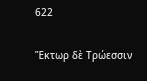622

Ἕκτωρ δὲ Τρώεσσιν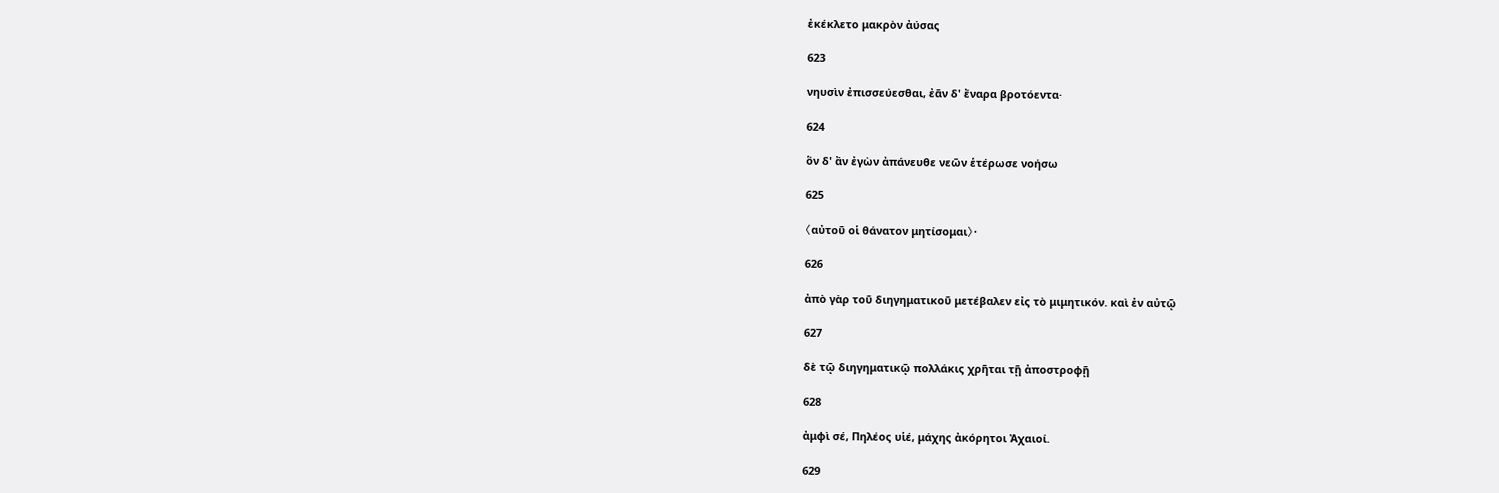ἐκέκλετο μακρὸν ἀύσας

623

νηυσὶν ἐπισσεύεσθαι, ἐᾶν δ' ἔναρα βροτόεντα·

624

ὃν δ' ἂν ἐγὼν ἀπάνευθε νεῶν ἑτέρωσε νοήσω

625

〈αὐτοῦ οἱ θάνατον μητίσομαι〉·

626

ἀπὸ γὰρ τοῦ διηγηματικοῦ μετέβαλεν εἰς τὸ μιμητικόν. καὶ ἐν αὐτῷ

627

δὲ τῷ διηγηματικῷ πολλάκις χρῆται τῇ ἀποστροφῇ

628

ἀμφὶ σέ, Πηλέος υἱέ, μάχης ἀκόρητοι Ἀχαιοί.

629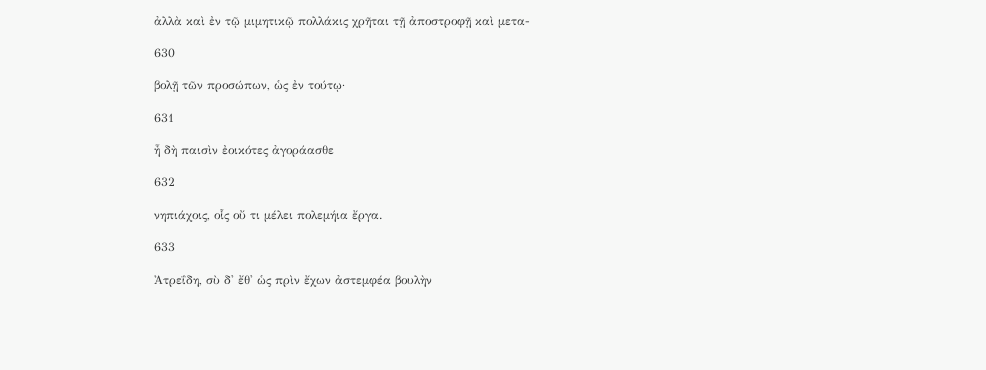ἀλλὰ καὶ ἐν τῷ μιμητικῷ πολλάκις χρῆται τῇ ἀποστροφῇ καὶ μετα-

630

βολῇ τῶν προσώπων, ὡς ἐν τούτῳ·

631

ἦ δὴ παισὶν ἐοικότες ἀγοράασθε

632

νηπιάχοις, οἷς οὔ τι μέλει πολεμήια ἔργα.

633

Ἀτρεΐδη, σὺ δ' ἔθ' ὡς πρὶν ἔχων ἀστεμφέα βουλὴν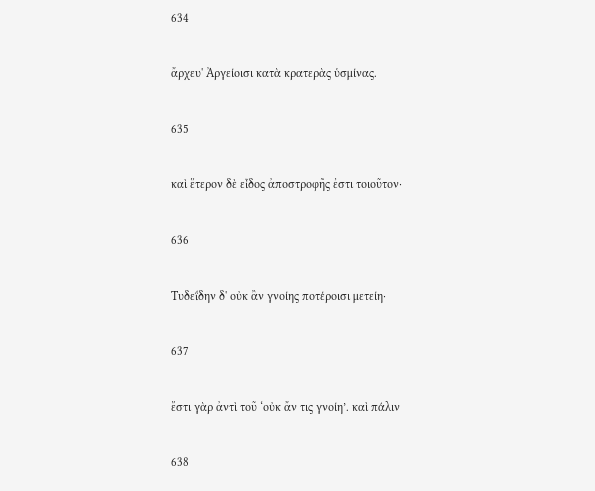634

ἄρχευ' Ἀργείοισι κατὰ κρατερὰς ὑσμίνας.

635

καὶ ἕτερον δὲ εἶδος ἀποστροφῆς ἐστι τοιοῦτον·

636

Τυδεΐδην δ' οὐκ ἂν γνοίης ποτέροισι μετείη·

637

ἔστι γὰρ ἀντὶ τοῦ ‘οὐκ ἄν τις γνοίη’. καὶ πάλιν

638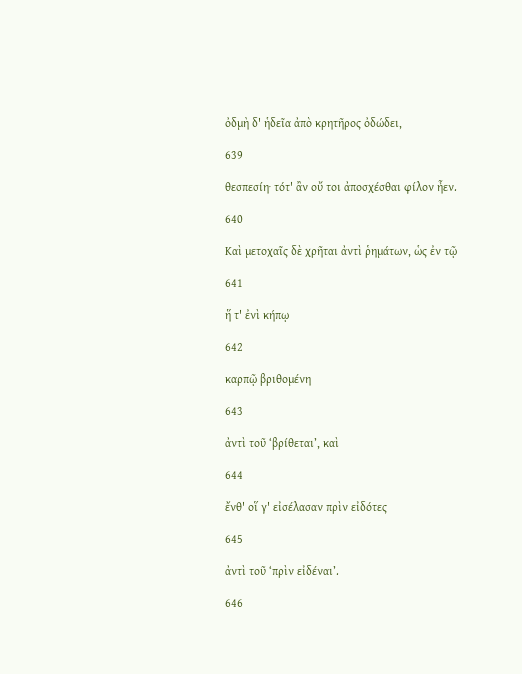ὀδμὴ δ' ἡδεῖα ἀπὸ κρητῆρος ὀδώδει,

639

θεσπεσίη· τότ' ἂν οὔ τοι ἀποσχέσθαι φίλον ἦεν.

640

Καὶ μετοχαῖς δὲ χρῆται ἀντὶ ῥημάτων, ὡς ἐν τῷ

641

ἥ τ' ἐνὶ κήπῳ

642

καρπῷ βριθομένη

643

ἀντὶ τοῦ ‘βρίθεται’, καὶ

644

ἔνθ' οἵ γ' εἰσέλασαν πρὶν εἰδότες

645

ἀντὶ τοῦ ‘πρὶν εἰδέναι’.

646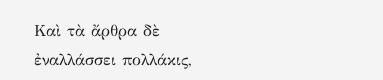Καὶ τὰ ἄρθρα δὲ ἐναλλάσσει πολλάκις,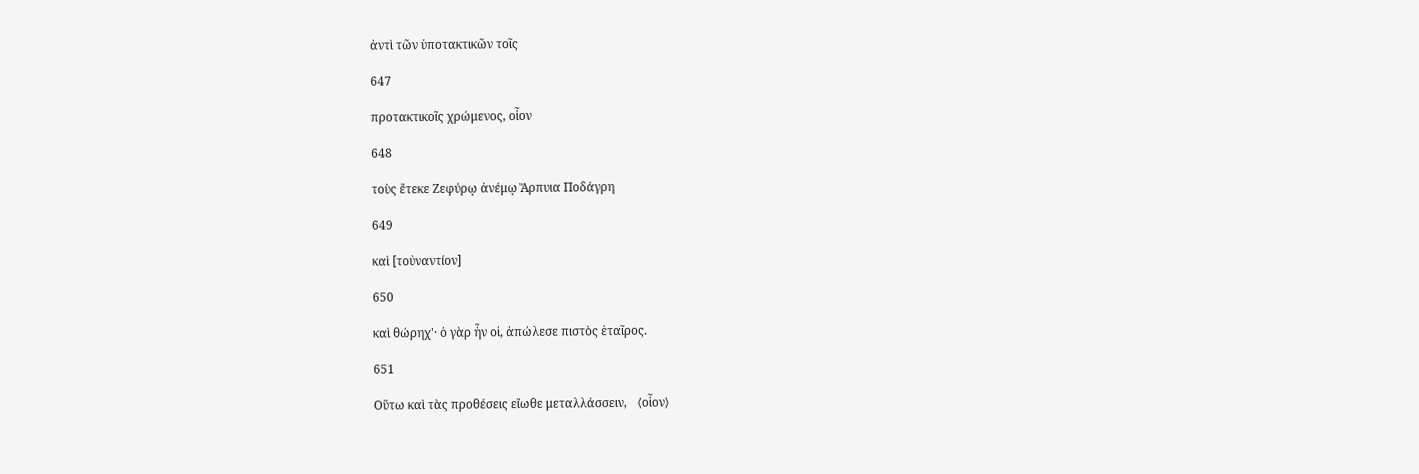ἀντὶ τῶν ὑποτακτικῶν τοῖς

647

προτακτικοῖς χρώμενος, οἷον

648

τοὺς ἔτεκε Ζεφύρῳ ἀνέμῳ Ἅρπυια Ποδάγρη

649

καὶ [τοὐναντίον]

650

καὶ θώρηχ'· ὁ γὰρ ἦν οἱ, ἀπώλεσε πιστὸς ἑταῖρος.

651

Οὕτω καὶ τὰς προθέσεις εἴωθε μεταλλάσσειν, 〈οἷον〉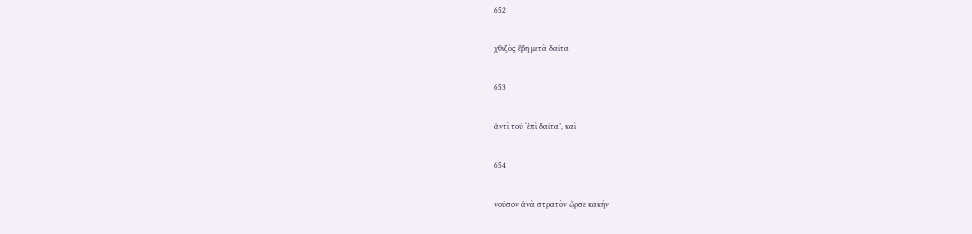652

χθιζὸς ἔβη μετὰ δαῖτα

653

ἀντὶ τοῦ ‘ἐπὶ δαῖτα’, καὶ

654

νοῦσον ἀνὰ στρατὸν ὦρσε κακὴν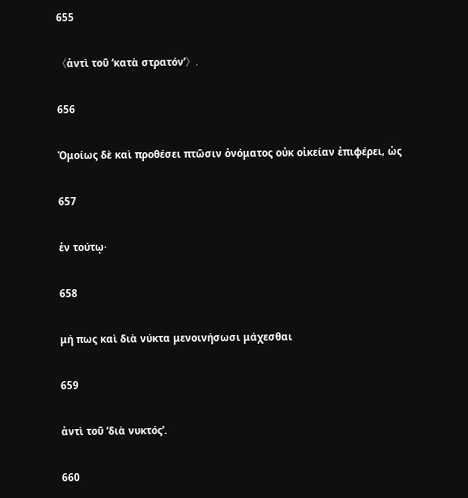655

〈ἀντὶ τοῦ ‘κατὰ στρατόν’〉.

656

Ὁμοίως δὲ καὶ προθέσει πτῶσιν ὀνόματος οὐκ οἰκείαν ἐπιφέρει, ὡς

657

ἐν τούτῳ·

658

μή πως καὶ διὰ νύκτα μενοινήσωσι μάχεσθαι

659

ἀντὶ τοῦ ‘διὰ νυκτός’.

660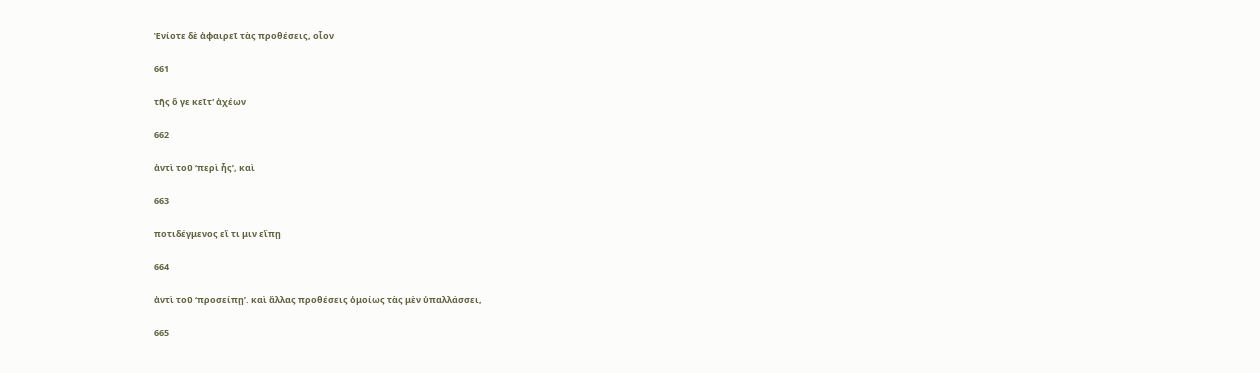Ἐνίοτε δὲ ἀφαιρεῖ τὰς προθέσεις, οἷον

661

τῆς ὅ γε κεῖτ' ἀχέων

662

ἀντὶ τοῦ ‘περὶ ἧς’, καὶ

663

ποτιδέγμενος εἴ τι μιν εἴπῃ

664

ἀντὶ τοῦ ‘προσείπῃ’. καὶ ἄλλας προθέσεις ὁμοίως τὰς μὲν ὑπαλλάσσει,

665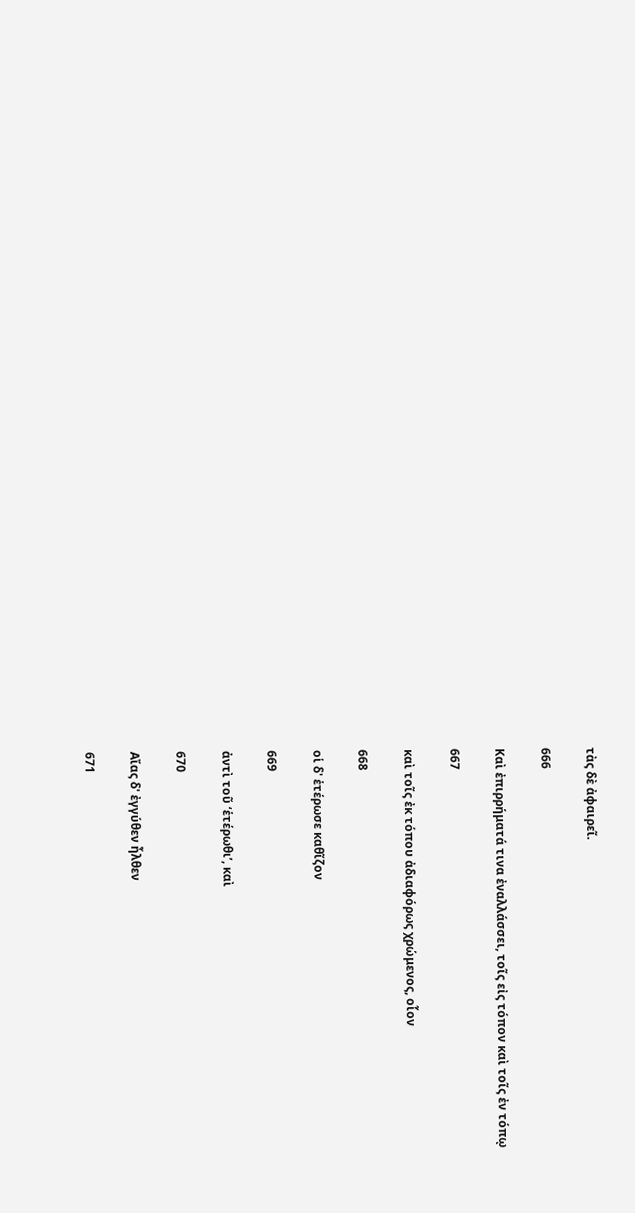τὰς δὲ ἀφαιρεῖ.

666

Καὶ ἐπιρρήματά τινα ἐναλλάσσει, τοῖς εἰς τόπον καὶ τοῖς ἐν τόπῳ

667

καὶ τοῖς ἐκ τόπου ἀδιαφόρως χρώμενος, οἷον

668

οἱ δ' ἑτέρωσε καθῖζον

669

ἀντὶ τοῦ ‘ἑτέρωθι’, καὶ

670

Αἴας δ' ἐγγύθεν ἦλθεν

671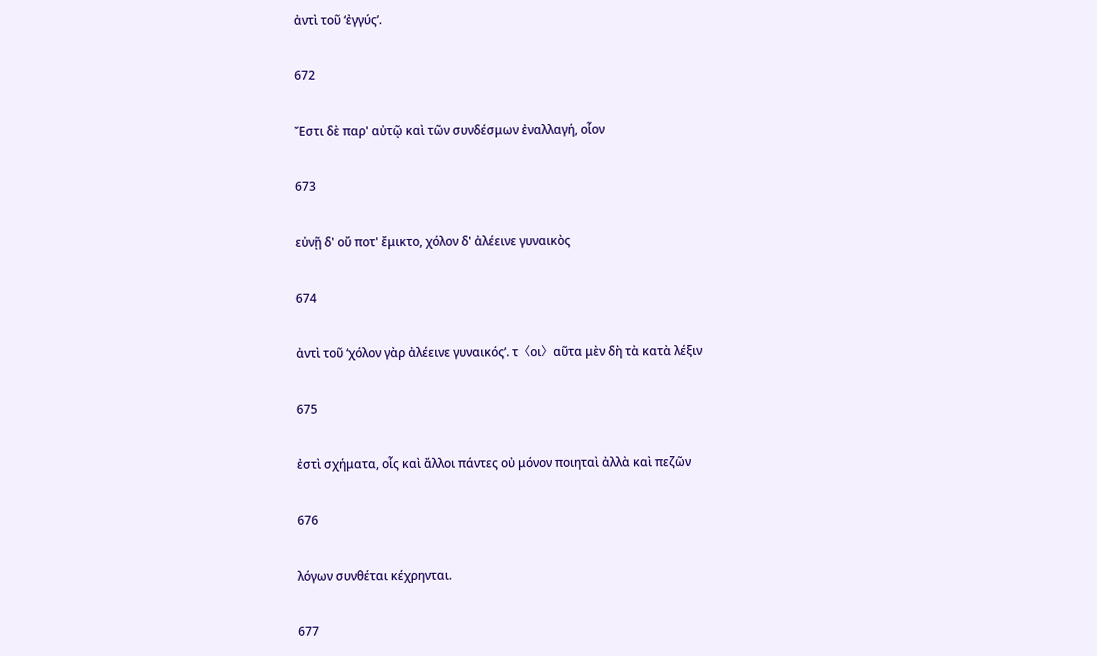ἀντὶ τοῦ ‘ἐγγύς’.

672

Ἔστι δὲ παρ' αὐτῷ καὶ τῶν συνδέσμων ἐναλλαγή, οἷον

673

εὐνῇ δ' οὔ ποτ' ἔμικτο, χόλον δ' ἀλέεινε γυναικὸς

674

ἀντὶ τοῦ ‘χόλον γὰρ ἀλέεινε γυναικός’. τ〈οι〉αῦτα μὲν δὴ τὰ κατὰ λέξιν

675

ἐστὶ σχήματα, οἷς καὶ ἄλλοι πάντες οὐ μόνον ποιηταὶ ἀλλὰ καὶ πεζῶν

676

λόγων συνθέται κέχρηνται.

677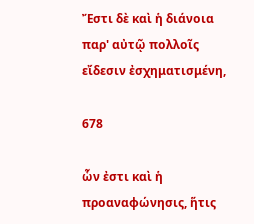Ἔστι δὲ καὶ ἡ διάνοια παρ' αὐτῷ πολλοῖς εἴδεσιν ἐσχηματισμένη,

678

ὧν ἐστι καὶ ἡ προαναφώνησις, ἥτις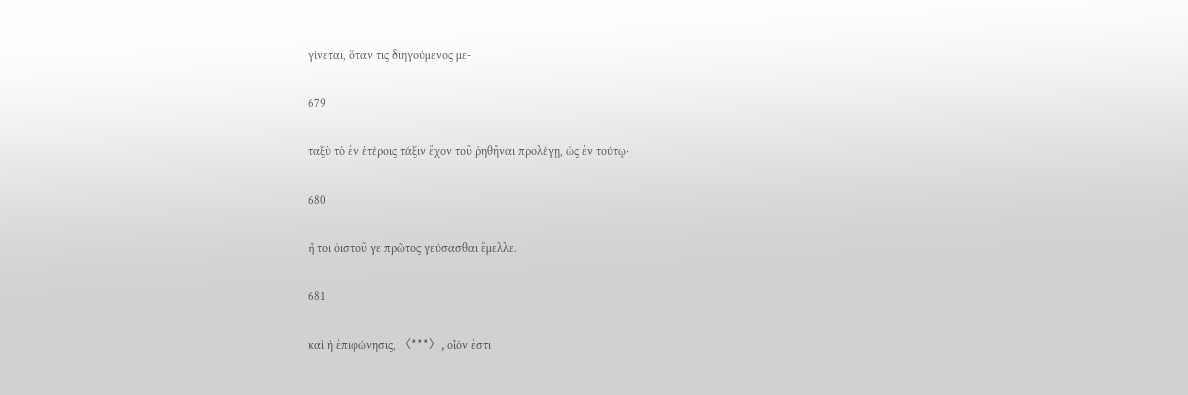γίνεται, ὅταν τις διηγούμενος με-

679

ταξὺ τὸ ἐν ἑτέροις τάξιν ἔχον τοῦ ῥηθῆναι προλέγῃ, ὡς ἐν τούτῳ·

680

ἦ τοι ὀιστοῦ γε πρῶτος γεύσασθαι ἔμελλε.

681

καὶ ἡ ἐπιφώνησις, 〈***〉, οἷόν ἐστι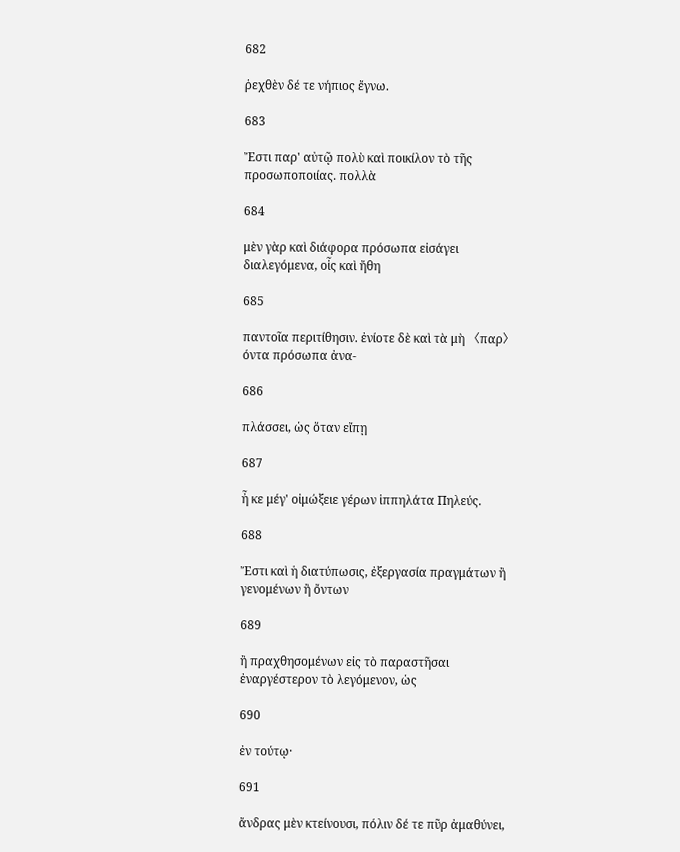682

ῥεχθὲν δέ τε νήπιος ἔγνω.

683

Ἔστι παρ' αὐτῷ πολὺ καὶ ποικίλον τὸ τῆς προσωποποιίας. πολλὰ

684

μὲν γὰρ καὶ διάφορα πρόσωπα εἰσάγει διαλεγόμενα, οἷς καὶ ἤθη

685

παντοῖα περιτίθησιν. ἐνίοτε δὲ καὶ τὰ μὴ 〈παρ〉όντα πρόσωπα ἀνα-

686

πλάσσει, ὡς ὅταν εἴπῃ

687

ἦ κε μέγ' οἰμώξειε γέρων ἱππηλάτα Πηλεύς.

688

Ἔστι καὶ ἡ διατύπωσις, ἐξεργασία πραγμάτων ἢ γενομένων ἢ ὄντων

689

ἢ πραχθησομένων εἰς τὸ παραστῆσαι ἐναργέστερον τὸ λεγόμενον, ὡς

690

ἐν τούτῳ·

691

ἄνδρας μὲν κτείνουσι, πόλιν δέ τε πῦρ ἀμαθύνει,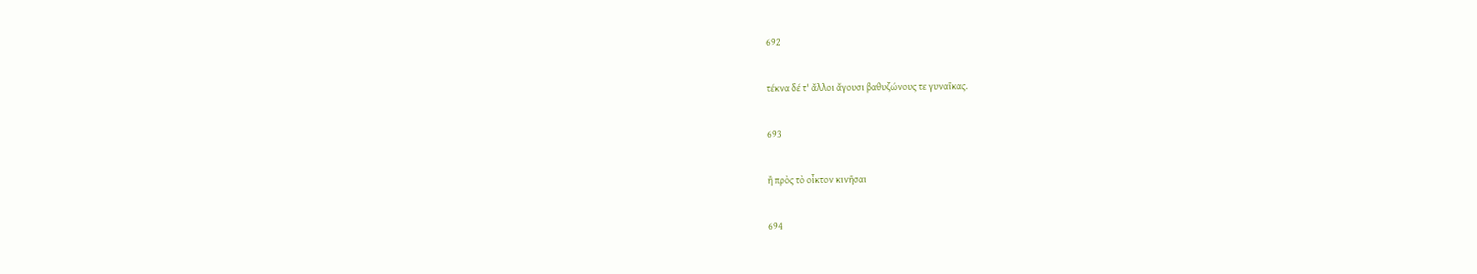692

τέκνα δέ τ' ἄλλοι ἄγουσι βαθυζώνους τε γυναῖκας.

693

ἢ πρὸς τὸ οἶκτον κινῆσαι

694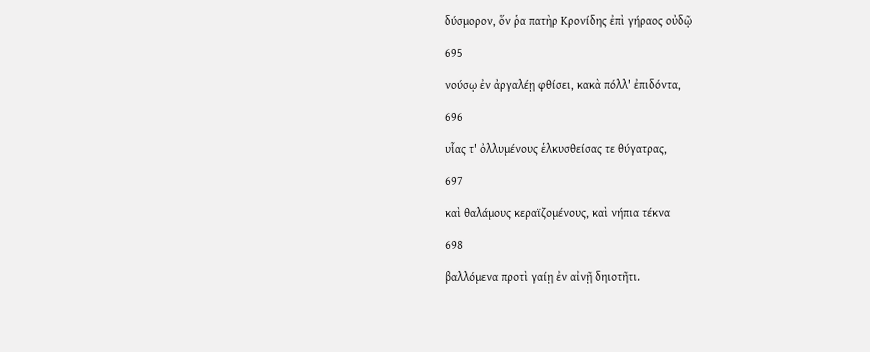δύσμορον, ὅν ῥα πατὴρ Κρονίδης ἐπὶ γήραος οὐδῷ

695

νούσῳ ἐν ἀργαλέῃ φθίσει, κακὰ πόλλ' ἐπιδόντα,

696

υἷας τ' ὀλλυμένους ἑλκυσθείσας τε θύγατρας,

697

καὶ θαλάμους κεραϊζομένους, καὶ νήπια τέκνα

698

βαλλόμενα προτὶ γαίῃ ἐν αἰνῇ δηιοτῆτι.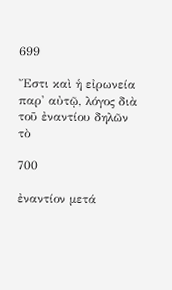699

Ἔστι καὶ ἡ εἰρωνεία παρ' αὐτῷ, λόγος διὰ τοῦ ἐναντίου δηλῶν τὸ

700

ἐναντίον μετά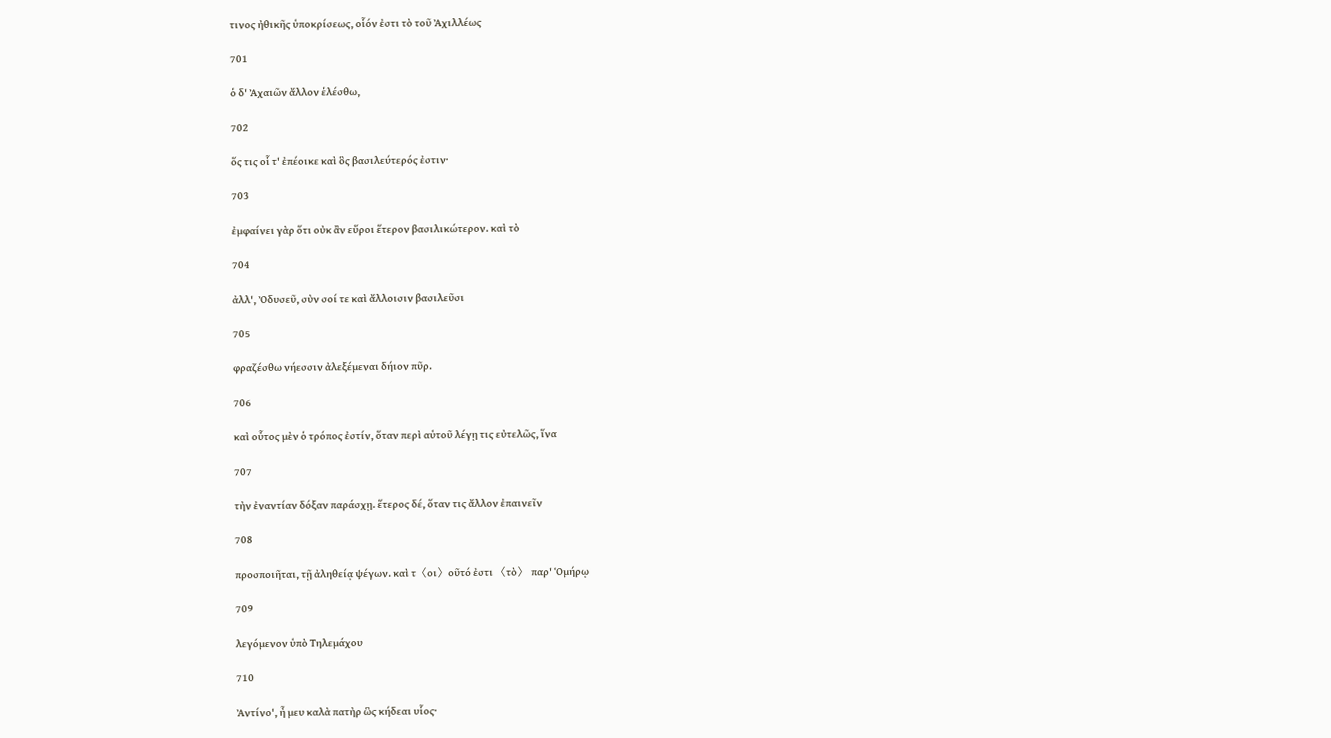τινος ἠθικῆς ὑποκρίσεως, οἷόν ἐστι τὸ τοῦ Ἀχιλλέως

701

ὁ δ' Ἀχαιῶν ἄλλον ἑλέσθω,

702

ὅς τις οἷ τ' ἐπέοικε καὶ ὃς βασιλεύτερός ἐστιν·

703

ἐμφαίνει γὰρ ὅτι οὐκ ἂν εὕροι ἕτερον βασιλικώτερον. καὶ τὸ

704

ἀλλ', Ὀδυσεῦ, σὺν σοί τε καὶ ἄλλοισιν βασιλεῦσι

705

φραζέσθω νήεσσιν ἀλεξέμεναι δήιον πῦρ.

706

καὶ οὗτος μὲν ὁ τρόπος ἐστίν, ὅταν περὶ αὑτοῦ λέγῃ τις εὐτελῶς, ἵνα

707

τὴν ἐναντίαν δόξαν παράσχῃ. ἕτερος δέ, ὅταν τις ἄλλον ἐπαινεῖν

708

προσποιῆται, τῇ ἀληθείᾳ ψέγων. καὶ τ〈οι〉οῦτό ἐστι 〈τὸ〉 παρ' Ὁμήρῳ

709

λεγόμενον ὑπὸ Τηλεμάχου

710

Ἀντίνο', ἦ μευ καλὰ πατὴρ ὣς κήδεαι υἷος·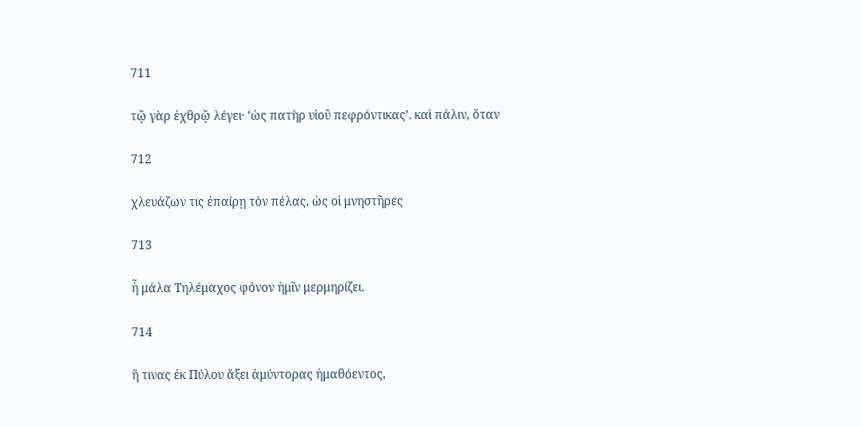711

τῷ γὰρ ἐχθρῷ λέγει· ‘ὡς πατὴρ υἱοῦ πεφρόντικας’. καὶ πάλιν, ὅταν

712

χλευάζων τις ἐπαίρῃ τὸν πέλας, ὡς οἱ μνηστῆρες

713

ἦ μάλα Τηλέμαχος φόνον ἡμῖν μερμηρίζει.

714

ἤ τινας ἐκ Πύλου ἄξει ἀμύντορας ἠμαθόεντος,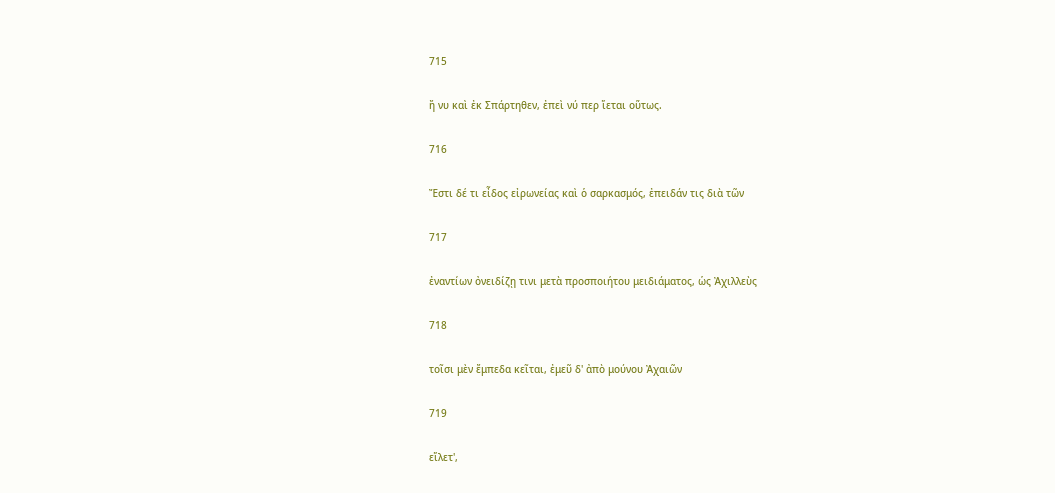715

ἤ νυ καὶ ἐκ Σπάρτηθεν, ἐπεὶ νύ περ ἵεται οὕτως.

716

Ἔστι δέ τι εἶδος εἰρωνείας καὶ ὁ σαρκασμός, ἐπειδάν τις διὰ τῶν

717

ἐναντίων ὀνειδίζῃ τινι μετὰ προσποιήτου μειδιάματος, ὡς Ἀχιλλεὺς

718

τοῖσι μὲν ἔμπεδα κεῖται, ἐμεῦ δ' ἀπὸ μούνου Ἀχαιῶν

719

εἵλετ',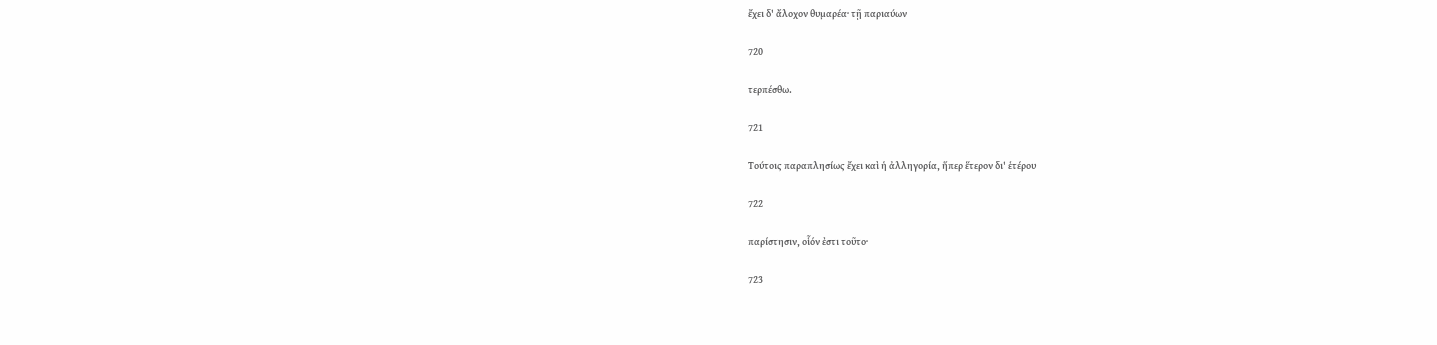ἔχει δ' ἄλοχον θυμαρέα· τῇ παριαύων

720

τερπέσθω.

721

Τούτοις παραπλησίως ἔχει καὶ ἡ ἀλληγορία, ἥπερ ἕτερον δι' ἑτέρου

722

παρίστησιν, οἷόν ἐστι τοῦτο·

723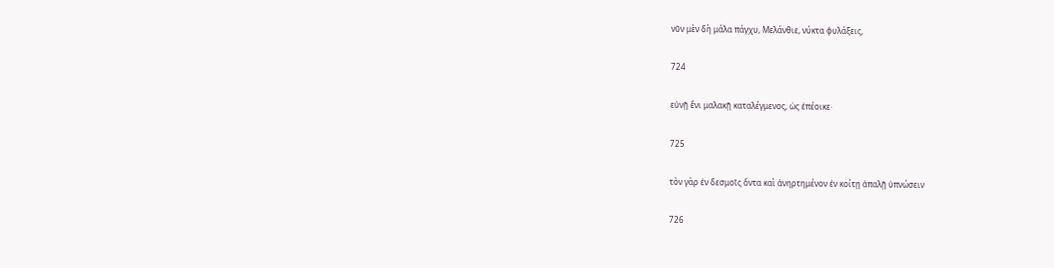νῦν μὲν δὴ μάλα πάγχυ, Μελάνθιε, νύκτα φυλάξεις,

724

εὐνῇ ἔνι μαλακῇ καταλέγμενος, ὡς ἐπέοικε·

725

τὸν γὰρ ἐν δεσμοῖς ὄντα καὶ ἀνηρτημένον ἐν κοίτῃ ἁπαλῇ ὑπνώσειν

726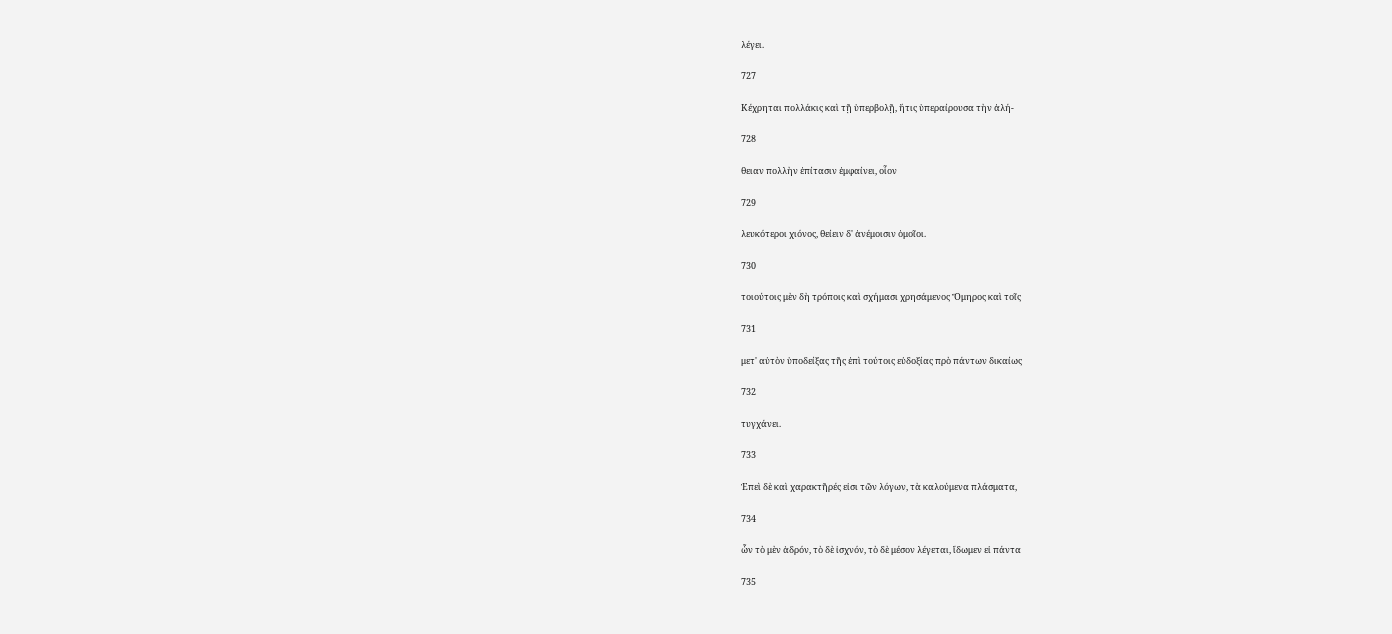λέγει.

727

Κέχρηται πολλάκις καὶ τῇ ὑπερβολῇ, ἥτις ὑπεραίρουσα τὴν ἀλή-

728

θειαν πολλὴν ἐπίτασιν ἐμφαίνει, οἷον

729

λευκότεροι χιόνος, θείειν δ' ἀνέμοισιν ὁμοῖοι.

730

τοιούτοις μὲν δὴ τρόποις καὶ σχήμασι χρησάμενος Ὅμηρος καὶ τοῖς

731

μετ' αὐτὸν ὑποδείξας τῆς ἐπὶ τούτοις εὐδοξίας πρὸ πάντων δικαίως

732

τυγχάνει.

733

Ἐπεὶ δὲ καὶ χαρακτῆρές εἰσι τῶν λόγων, τὰ καλούμενα πλάσματα,

734

ὧν τὸ μὲν ἁδρόν, τὸ δὲ ἰσχνόν, τὸ δὲ μέσον λέγεται, ἴδωμεν εἰ πάντα

735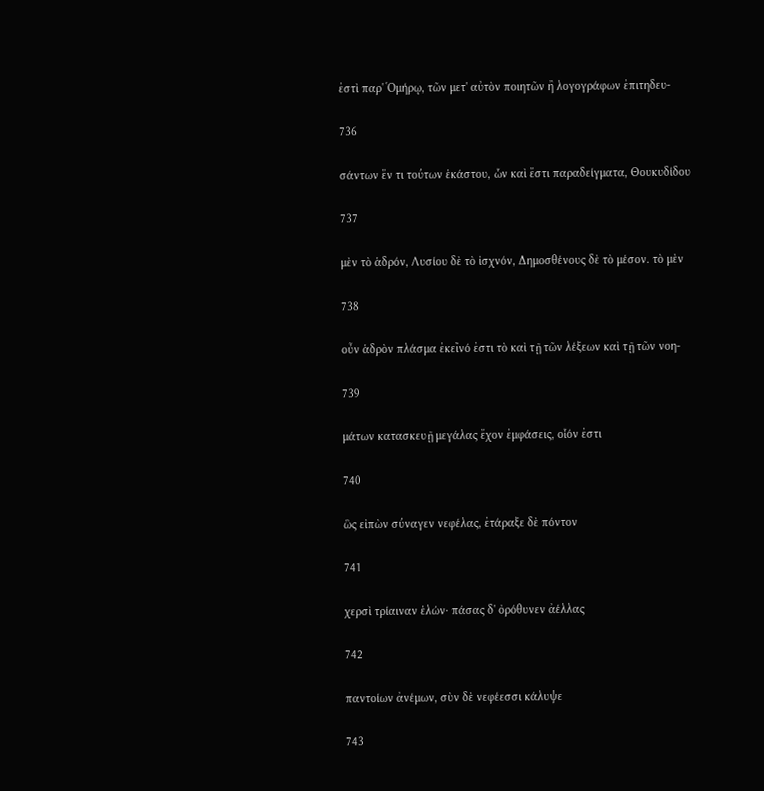ἐστὶ παρ' Ὁμήρῳ, τῶν μετ' αὐτὸν ποιητῶν ἢ λογογράφων ἐπιτηδευ-

736

σάντων ἕν τι τούτων ἑκάστου, ὧν καὶ ἔστι παραδείγματα, Θουκυδίδου

737

μὲν τὸ ἁδρόν, Λυσίου δὲ τὸ ἰσχνόν, Δημοσθένους δὲ τὸ μέσον. τὸ μὲν

738

οὖν ἁδρὸν πλάσμα ἐκεῖνό ἐστι τὸ καὶ τῇ τῶν λέξεων καὶ τῇ τῶν νοη-

739

μάτων κατασκευῇ μεγάλας ἔχον ἐμφάσεις, οἷόν ἐστι

740

ὣς εἰπὼν σύναγεν νεφέλας, ἐτάραξε δὲ πόντον

741

χερσὶ τρίαιναν ἑλών· πάσας δ' ὀρόθυνεν ἀέλλας

742

παντοίων ἀνέμων, σὺν δὲ νεφέεσσι κάλυψε

743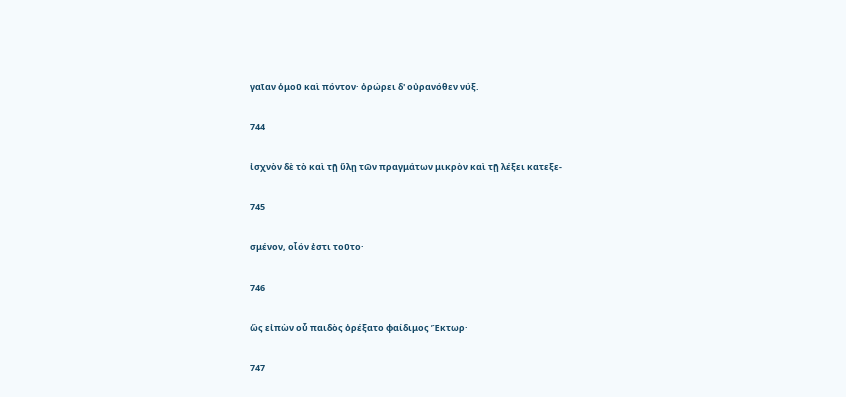γαῖαν ὁμοῦ καὶ πόντον· ὀρώρει δ' οὐρανόθεν νύξ.

744

ἰσχνὸν δὲ τὸ καὶ τῇ ὕλῃ τῶν πραγμάτων μικρὸν καὶ τῇ λέξει κατεξε-

745

σμένον, οἷόν ἐστι τοῦτο·

746

ὣς εἰπὼν οὗ παιδὸς ὀρέξατο φαίδιμος Ἕκτωρ·

747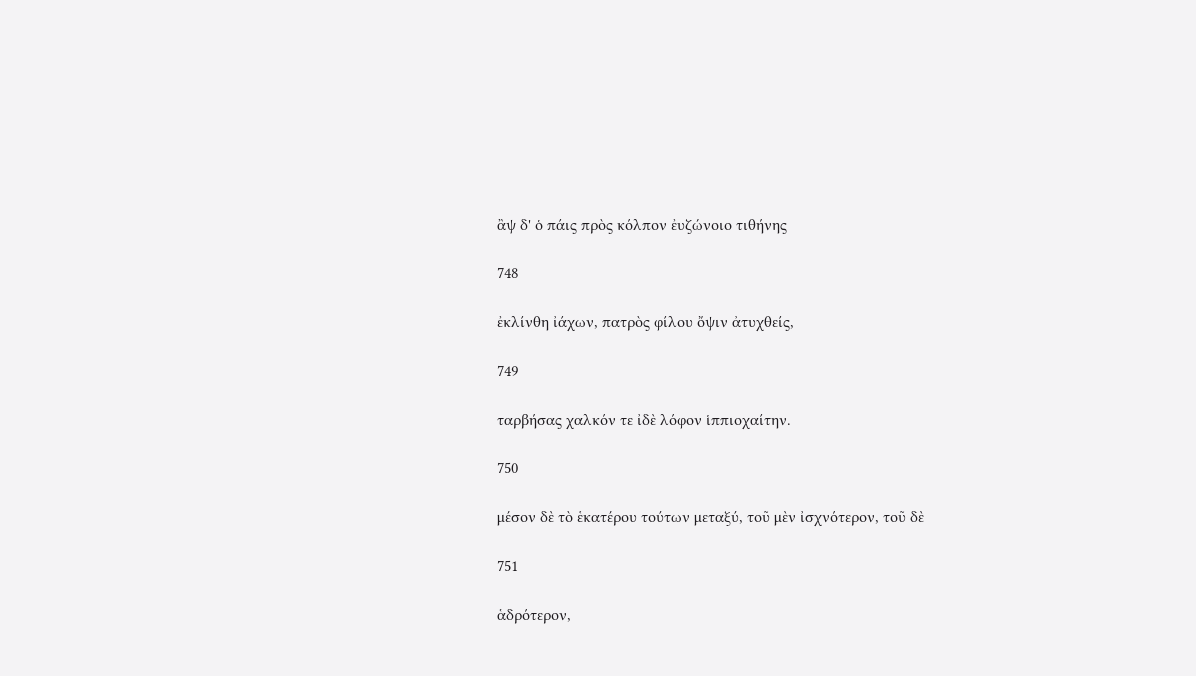ἂψ δ' ὁ πάις πρὸς κόλπον ἐυζώνοιο τιθήνης

748

ἐκλίνθη ἰάχων, πατρὸς φίλου ὄψιν ἀτυχθείς,

749

ταρβήσας χαλκόν τε ἰδὲ λόφον ἱππιοχαίτην.

750

μέσον δὲ τὸ ἑκατέρου τούτων μεταξύ, τοῦ μὲν ἰσχνότερον, τοῦ δὲ

751

ἁδρότερον,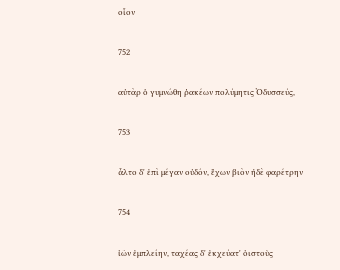οἷον

752

αὐτὰρ ὁ γυμνώθη ῥακέων πολύμητις Ὀδυσσεύς,

753

ἆλτο δ' ἐπὶ μέγαν οὐδόν, ἔχων βιὸν ἠδὲ φαρέτρην

754

ἰῶν ἐμπλείην, ταχέας δ' ἐκχεύατ' ὀιστοὺς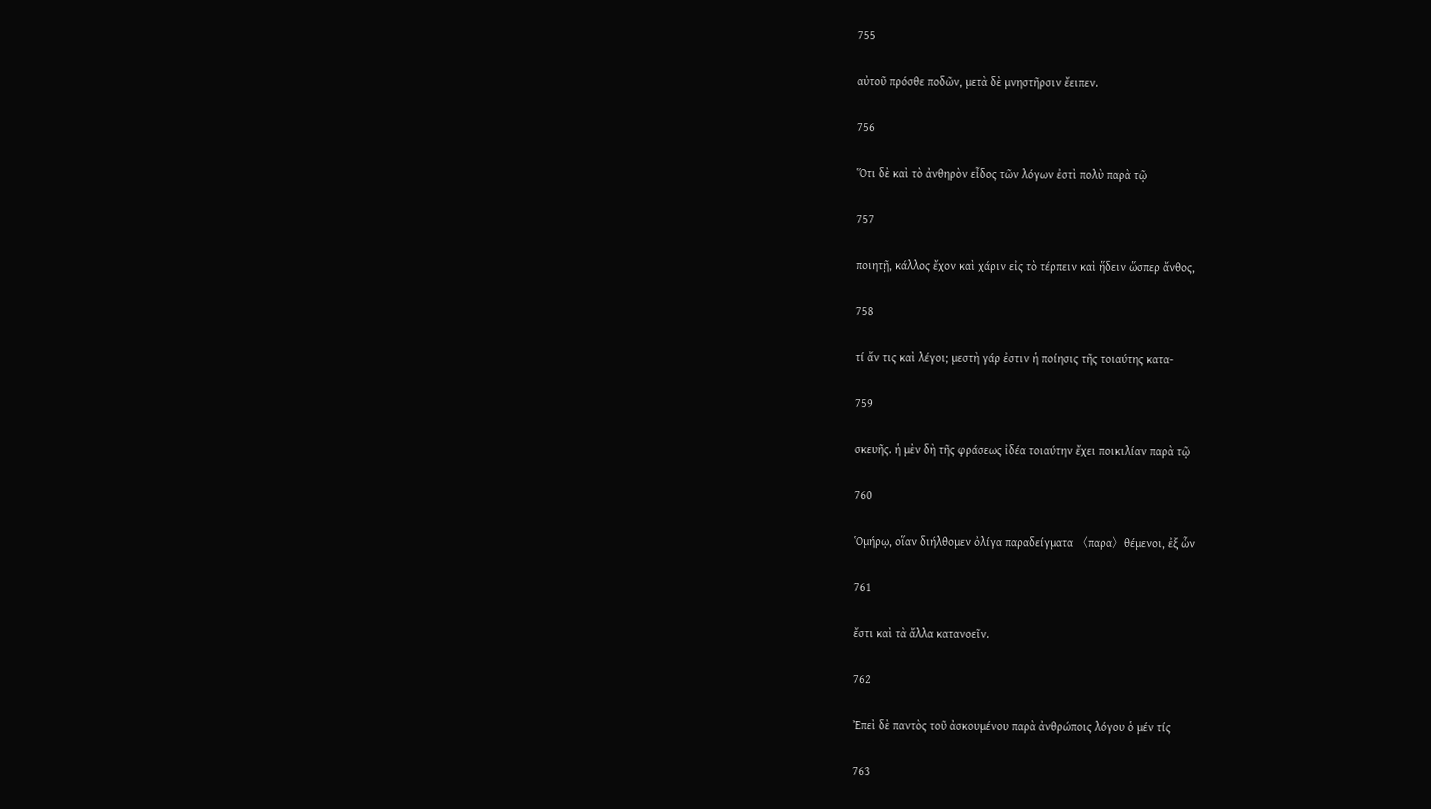755

αὐτοῦ πρόσθε ποδῶν, μετὰ δὲ μνηστῆρσιν ἔειπεν.

756

Ὅτι δὲ καὶ τὸ ἀνθηρὸν εἶδος τῶν λόγων ἐστὶ πολὺ παρὰ τῷ

757

ποιητῇ, κάλλος ἔχον καὶ χάριν εἰς τὸ τέρπειν καὶ ἥδειν ὥσπερ ἄνθος,

758

τί ἄν τις καὶ λέγοι; μεστὴ γάρ ἐστιν ἡ ποίησις τῆς τοιαύτης κατα-

759

σκευῆς. ἡ μὲν δὴ τῆς φράσεως ἰδέα τοιαύτην ἔχει ποικιλίαν παρὰ τῷ

760

Ὁμήρῳ, οἵαν διήλθομεν ὀλίγα παραδείγματα 〈παρα〉θέμενοι, ἐξ ὧν

761

ἔστι καὶ τὰ ἄλλα κατανοεῖν.

762

Ἐπεὶ δὲ παντὸς τοῦ ἀσκουμένου παρὰ ἀνθρώποις λόγου ὁ μέν τίς

763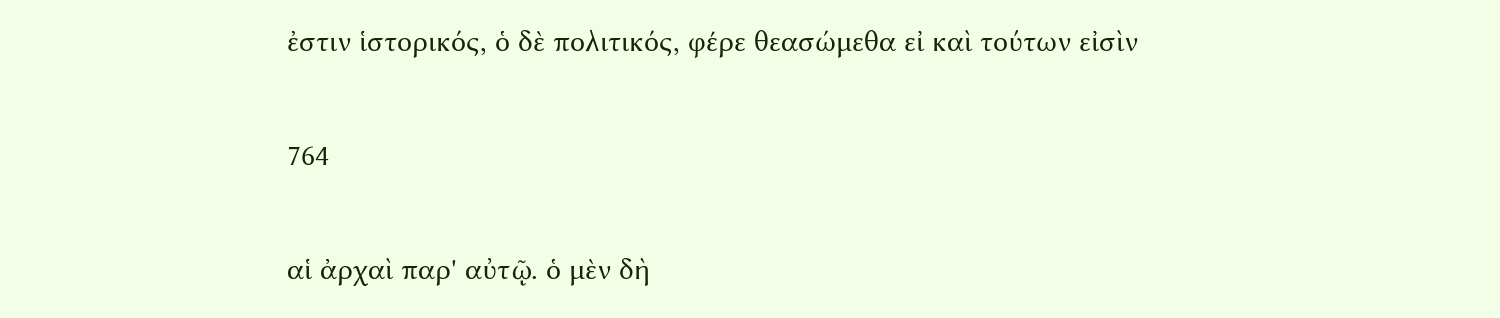ἐστιν ἱστορικός, ὁ δὲ πολιτικός, φέρε θεασώμεθα εἰ καὶ τούτων εἰσὶν

764

αἱ ἀρχαὶ παρ' αὐτῷ. ὁ μὲν δὴ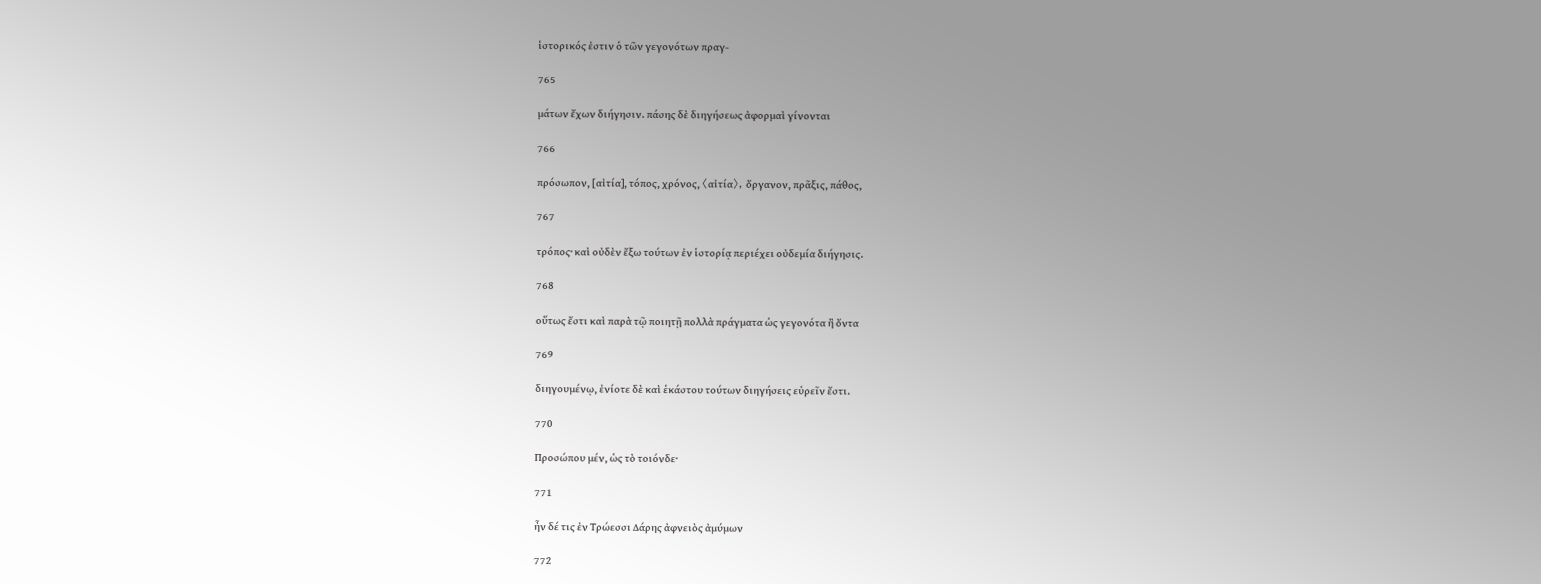ἱστορικός ἐστιν ὁ τῶν γεγονότων πραγ-

765

μάτων ἔχων διήγησιν. πάσης δὲ διηγήσεως ἀφορμαὶ γίνονται

766

πρόσωπον, [αἰτία], τόπος, χρόνος, 〈αἰτία〉, ὄργανον, πρᾶξις, πάθος,

767

τρόπος· καὶ οὐδὲν ἔξω τούτων ἐν ἱστορίᾳ περιέχει οὐδεμία διήγησις.

768

οὕτως ἔστι καὶ παρὰ τῷ ποιητῇ πολλὰ πράγματα ὡς γεγονότα ἢ ὄντα

769

διηγουμένῳ, ἐνίοτε δὲ καὶ ἑκάστου τούτων διηγήσεις εὑρεῖν ἔστι.

770

Προσώπου μέν, ὡς τὸ τοιόνδε·

771

ἦν δέ τις ἐν Τρώεσσι Δάρης ἀφνειὸς ἀμύμων

772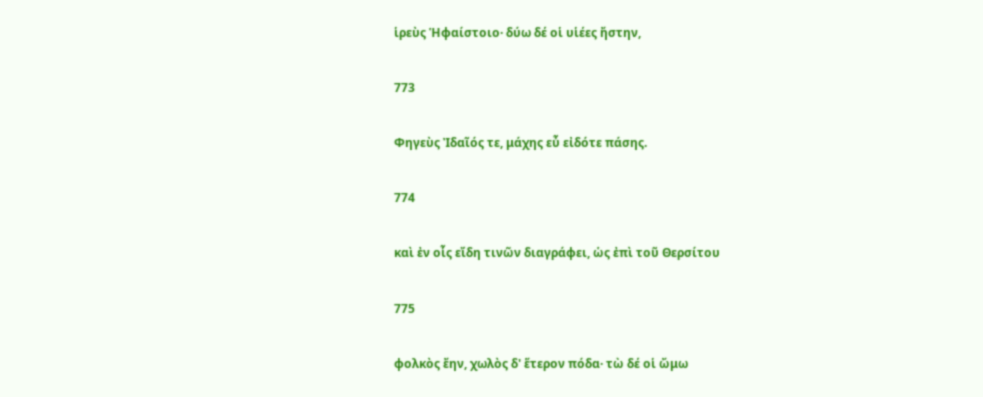ἱρεὺς Ἡφαίστοιο· δύω δέ οἱ υἱέες ἤστην,

773

Φηγεὺς Ἰδαῖός τε, μάχης εὖ εἰδότε πάσης.

774

καὶ ἐν οἷς εἴδη τινῶν διαγράφει, ὡς ἐπὶ τοῦ Θερσίτου

775

φολκὸς ἔην, χωλὸς δ' ἕτερον πόδα· τὼ δέ οἱ ὤμω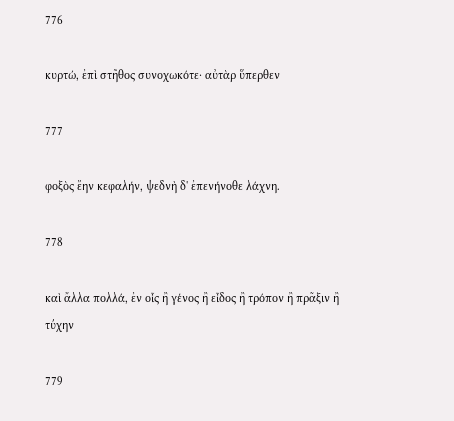776

κυρτώ, ἐπὶ στῆθος συνοχωκότε· αὐτὰρ ὕπερθεν

777

φοξὸς ἔην κεφαλήν, ψεδνὴ δ' ἐπενήνοθε λάχνη.

778

καὶ ἄλλα πολλά, ἐν οἷς ἢ γένος ἢ εἶδος ἢ τρόπον ἢ πρᾶξιν ἢ τύχην

779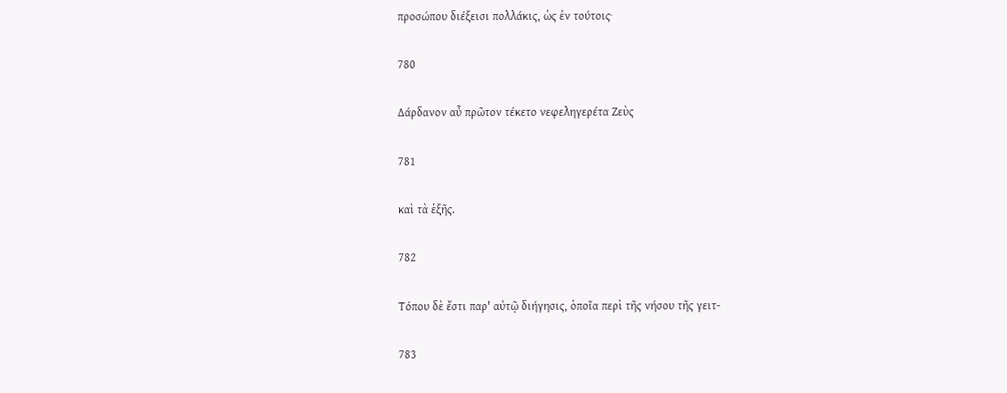προσώπου διέξεισι πολλάκις, ὡς ἐν τούτοις·

780

Δάρδανον αὖ πρῶτον τέκετο νεφεληγερέτα Ζεὺς

781

καὶ τὰ ἑξῆς.

782

Τόπου δὲ ἔστι παρ' αὐτῷ διήγησις, ὁποῖα περὶ τῆς νήσου τῆς γειτ-

783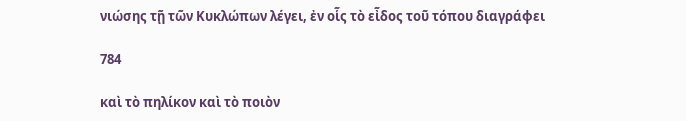νιώσης τῇ τῶν Κυκλώπων λέγει, ἐν οἷς τὸ εἶδος τοῦ τόπου διαγράφει

784

καὶ τὸ πηλίκον καὶ τὸ ποιὸν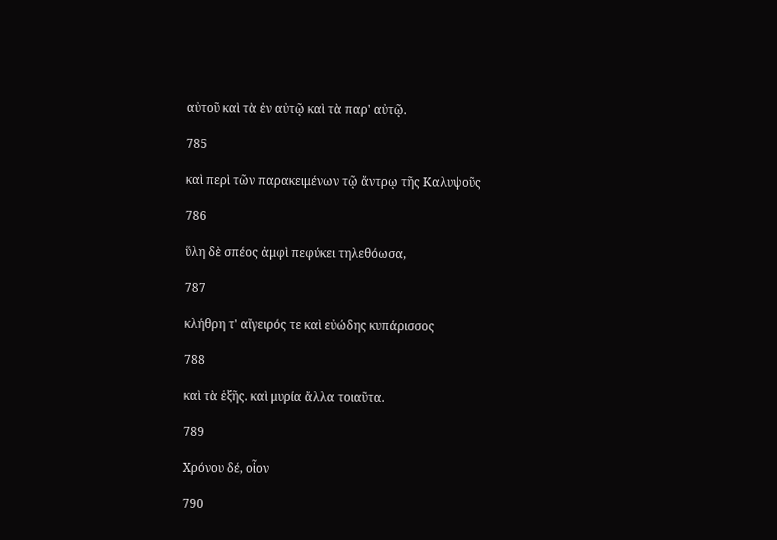αὐτοῦ καὶ τὰ ἐν αὐτῷ καὶ τὰ παρ' αὐτῷ.

785

καὶ περὶ τῶν παρακειμένων τῷ ἄντρῳ τῆς Καλυψοῦς

786

ὕλη δὲ σπέος ἀμφὶ πεφύκει τηλεθόωσα,

787

κλήθρη τ' αἴγειρός τε καὶ εὐώδης κυπάρισσος

788

καὶ τὰ ἑξῆς. καὶ μυρία ἄλλα τοιαῦτα.

789

Χρόνου δέ, οἷον

790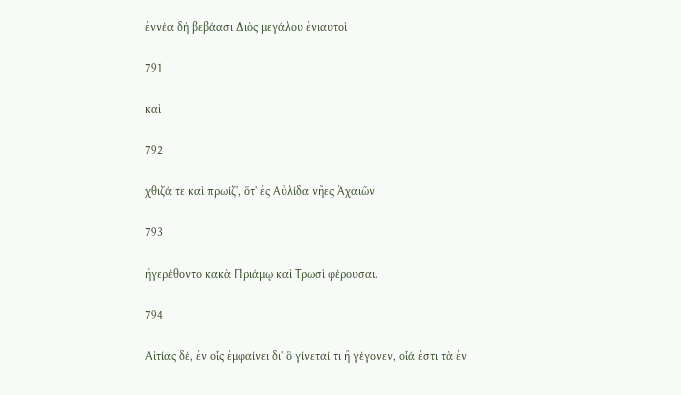ἐννέα δὴ βεβάασι Διὸς μεγάλου ἐνιαυτοὶ

791

καὶ

792

χθιζά τε καὶ πρωίζ', ὅτ' ἐς Αὐλίδα νῆες Ἀχαιῶν

793

ἠγερέθοντο κακὰ Πριάμῳ καὶ Τρωσὶ φέρουσαι.

794

Αἰτίας δέ, ἐν οἷς ἐμφαίνει δι' ὃ γίνεταί τι ἢ γέγονεν, οἷά ἐστι τὰ ἐν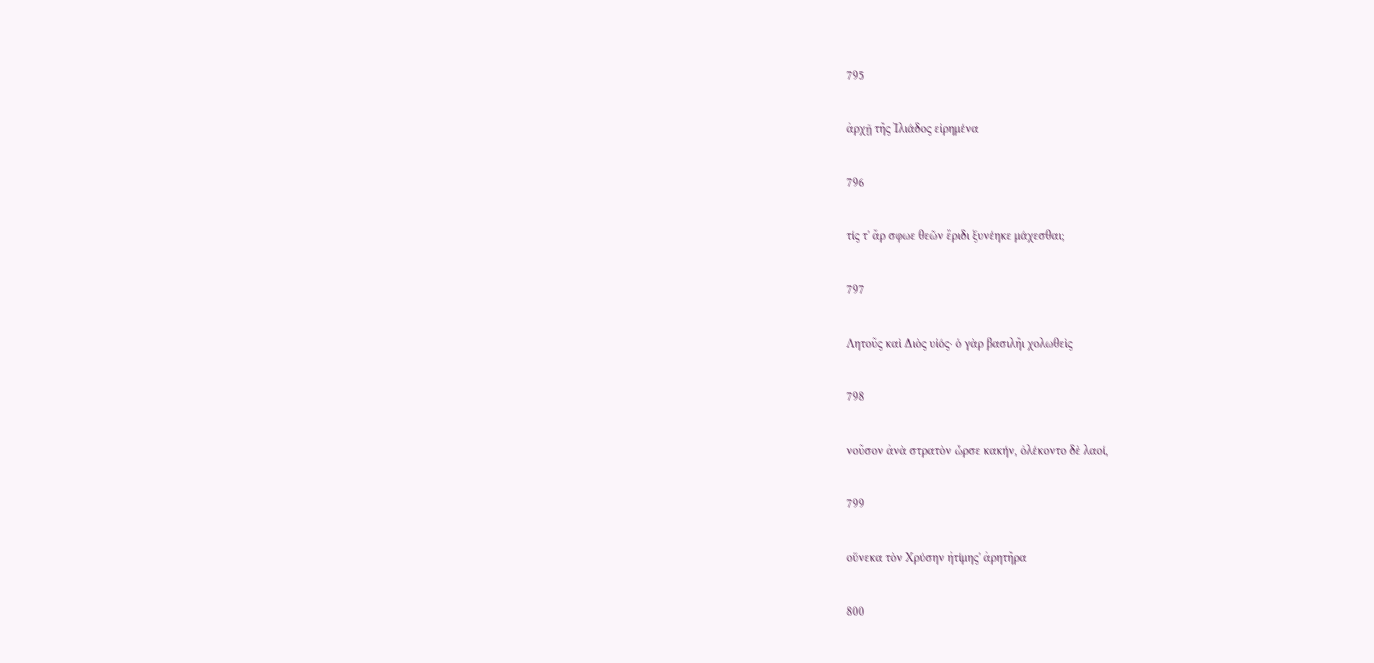795

ἀρχῇ τῆς Ἰλιάδος εἰρημένα

796

τίς τ' ἄρ σφωε θεῶν ἔριδι ξυνέηκε μάχεσθαι;

797

Λητοῦς καὶ Διὸς υἱός· ὁ γὰρ βασιλῆι χολωθεὶς

798

νοῦσον ἀνὰ στρατὸν ὦρσε κακήν, ὀλέκοντο δὲ λαοί,

799

οὕνεκα τὸν Χρύσην ἠτίμης' ἀρητῆρα

800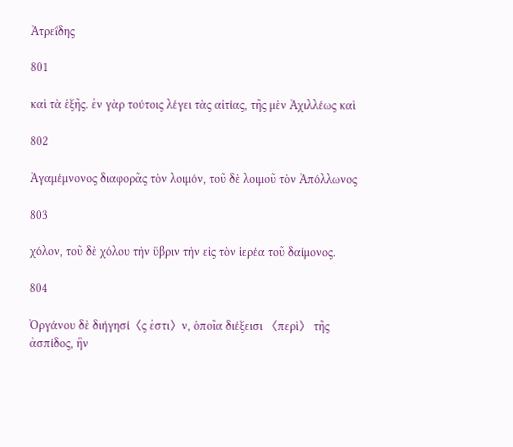Ἀτρεΐδης

801

καὶ τὰ ἑξῆς. ἐν γὰρ τούτοις λέγει τὰς αἰτίας, τῆς μὲν Ἀχιλλέως καὶ

802

Ἀγαμέμνονος διαφορᾶς τὸν λοιμόν, τοῦ δὲ λοιμοῦ τὸν Ἀπόλλωνος

803

χόλον, τοῦ δὲ χόλου τὴν ὕβριν τὴν εἰς τὸν ἱερέα τοῦ δαίμονος.

804

Ὀργάνου δὲ διήγησί〈ς ἐστι〉ν, ὁποῖα διέξεισι 〈περὶ〉 τῆς ἀσπίδος, ἣν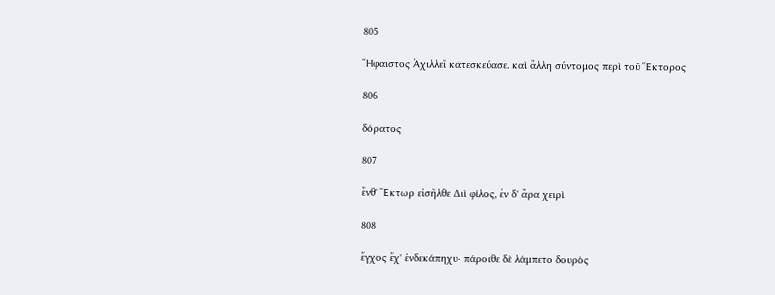805

Ἥφαιστος Ἀχιλλεῖ κατεσκεύασε. καὶ ἄλλη σύντομος περὶ τοῦ Ἕκτορος

806

δόρατος

807

ἔνθ' Ἕκτωρ εἰσῆλθε Διὶ φίλος, ἐν δ' ἄρα χειρὶ

808

ἔγχος ἔχ' ἑνδεκάπηχυ· πάροιθε δὲ λάμπετο δουρὸς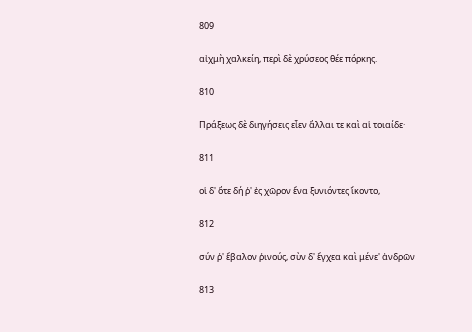809

αἰχμὴ χαλκείη, περὶ δὲ χρύσεος θέε πόρκης.

810

Πράξεως δὲ διηγήσεις εἶεν ἄλλαι τε καὶ αἱ τοιαίδε·

811

οἱ δ' ὅτε δή ῥ' ἐς χῶρον ἕνα ξυνιόντες ἵκοντο,

812

σύν ῥ' ἔβαλον ῥινούς, σὺν δ' ἔγχεα καὶ μένε' ἀνδρῶν

813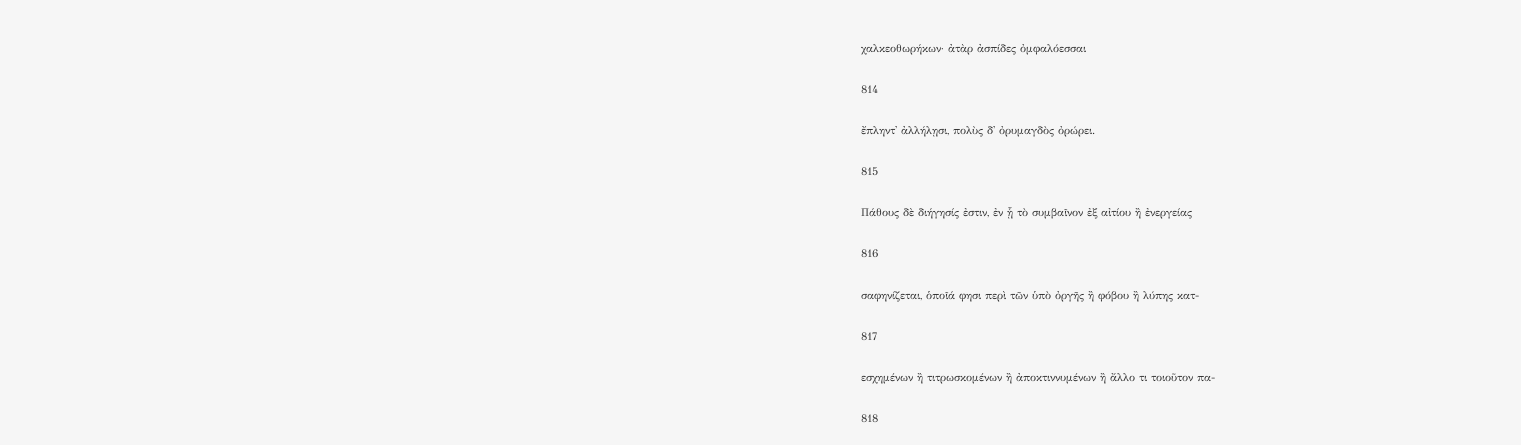χαλκεοθωρήκων· ἀτὰρ ἀσπίδες ὀμφαλόεσσαι

814

ἔπληντ' ἀλλήλῃσι, πολὺς δ' ὀρυμαγδὸς ὀρώρει.

815

Πάθους δὲ διήγησίς ἐστιν, ἐν ᾗ τὸ συμβαῖνον ἐξ αἰτίου ἢ ἐνεργείας

816

σαφηνίζεται, ὁποῖά φησι περὶ τῶν ὑπὸ ὀργῆς ἢ φόβου ἢ λύπης κατ-

817

εσχημένων ἢ τιτρωσκομένων ἢ ἀποκτιννυμένων ἢ ἄλλο τι τοιοῦτον πα-

818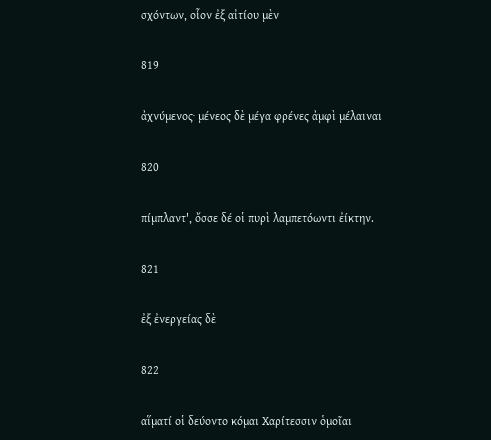σχόντων, οἷον ἐξ αἰτίου μὲν

819

ἀχνύμενος· μένεος δὲ μέγα φρένες ἀμφὶ μέλαιναι

820

πίμπλαντ', ὄσσε δέ οἱ πυρὶ λαμπετόωντι ἐίκτην.

821

ἐξ ἐνεργείας δὲ

822

αἵματί οἱ δεύοντο κόμαι Χαρίτεσσιν ὁμοῖαι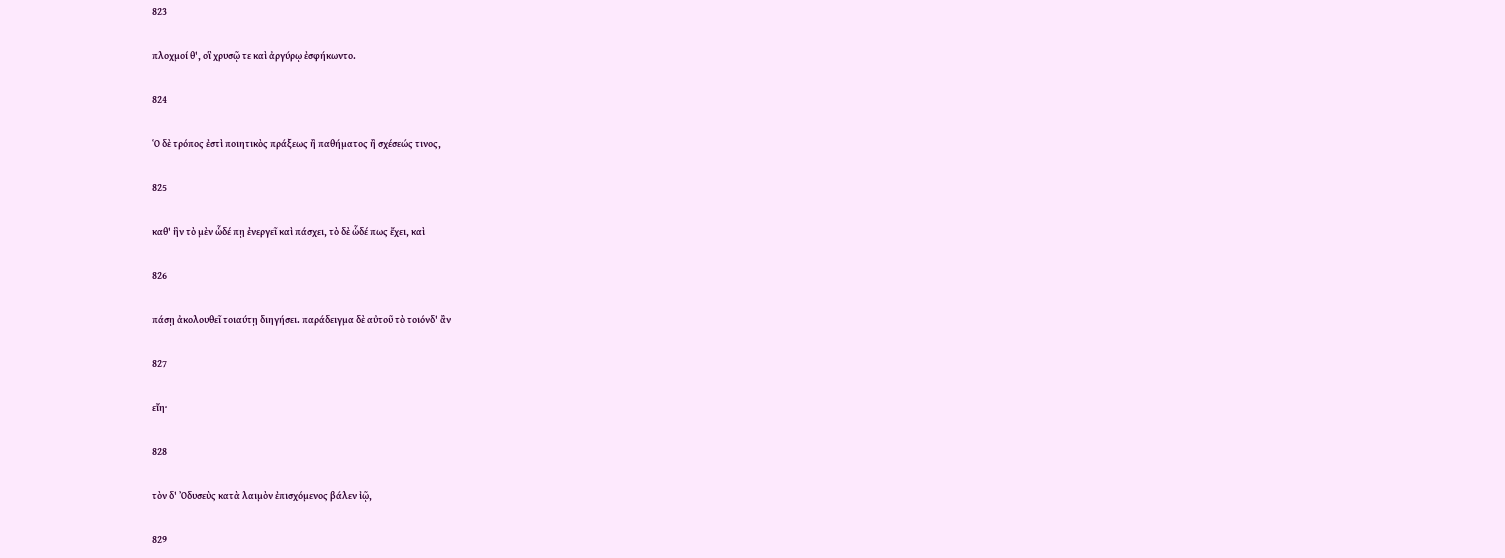823

πλοχμοί θ', οἳ χρυσῷ τε καὶ ἀργύρῳ ἐσφήκωντο.

824

Ὁ δὲ τρόπος ἐστὶ ποιητικὸς πράξεως ἢ παθήματος ἢ σχέσεώς τινος,

825

καθ' ἣν τὸ μὲν ὧδέ πῃ ἐνεργεῖ καὶ πάσχει, τὸ δὲ ὧδέ πως ἔχει, καὶ

826

πάσῃ ἀκολουθεῖ τοιαύτῃ διηγήσει. παράδειγμα δὲ αὐτοῦ τὸ τοιόνδ' ἂν

827

εἴη·

828

τὸν δ' Ὀδυσεὺς κατὰ λαιμὸν ἐπισχόμενος βάλεν ἰῷ,

829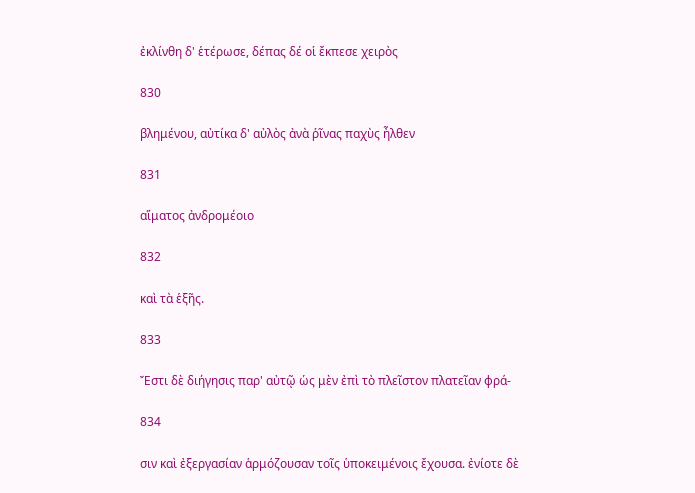ἐκλίνθη δ' ἑτέρωσε, δέπας δέ οἱ ἔκπεσε χειρὸς

830

βλημένου, αὐτίκα δ' αὐλὸς ἀνὰ ῥῖνας παχὺς ἦλθεν

831

αἵματος ἀνδρομέοιο

832

καὶ τὰ ἑξῆς.

833

Ἔστι δὲ διήγησις παρ' αὐτῷ ὡς μὲν ἐπὶ τὸ πλεῖστον πλατεῖαν φρά-

834

σιν καὶ ἐξεργασίαν ἁρμόζουσαν τοῖς ὑποκειμένοις ἔχουσα. ἐνίοτε δὲ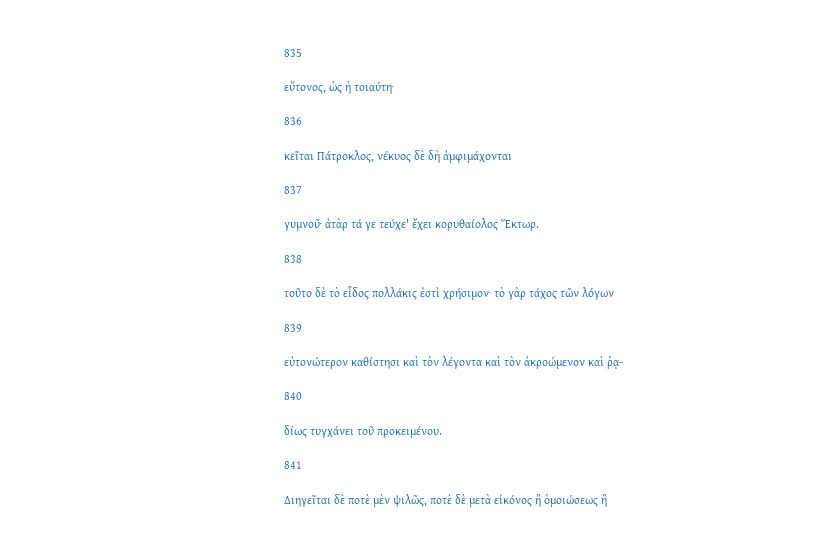835

εὔτονος, ὡς ἡ τοιαύτη·

836

κεῖται Πάτροκλος, νέκυος δὲ δὴ ἀμφιμάχονται

837

γυμνοῦ· ἀτὰρ τά γε τεύχε' ἔχει κορυθαίολος Ἕκτωρ.

838

τοῦτο δὲ τὸ εἶδος πολλάκις ἐστὶ χρήσιμον· τὸ γὰρ τάχος τῶν λόγων

839

εὐτονώτερον καθίστησι καὶ τὸν λέγοντα καὶ τὸν ἀκροώμενον καὶ ῥᾳ-

840

δίως τυγχάνει τοῦ προκειμένου.

841

Διηγεῖται δὲ ποτὲ μὲν ψιλῶς, ποτὲ δὲ μετὰ εἰκόνος ἢ ὁμοιώσεως ἢ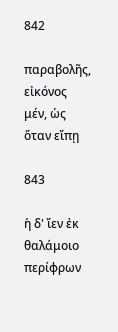842

παραβολῆς, εἰκόνος μέν, ὡς ὅταν εἴπῃ

843

ἡ δ' ἴεν ἐκ θαλάμοιο περίφρων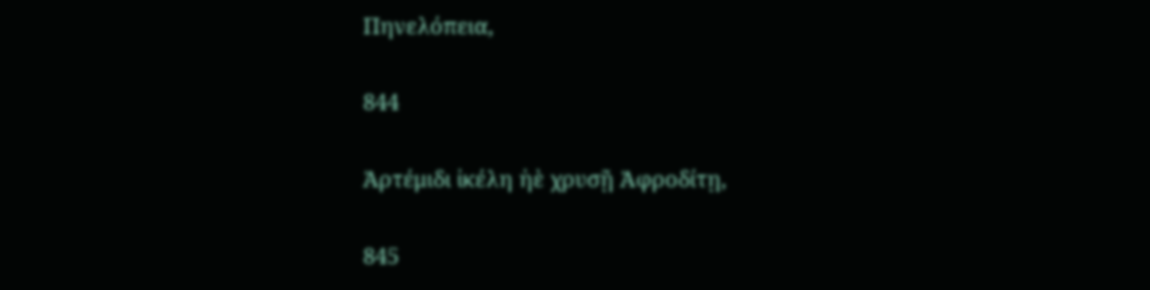Πηνελόπεια,

844

Ἀρτέμιδι ἰκέλη ἠὲ χρυσῇ Ἀφροδίτῃ,

845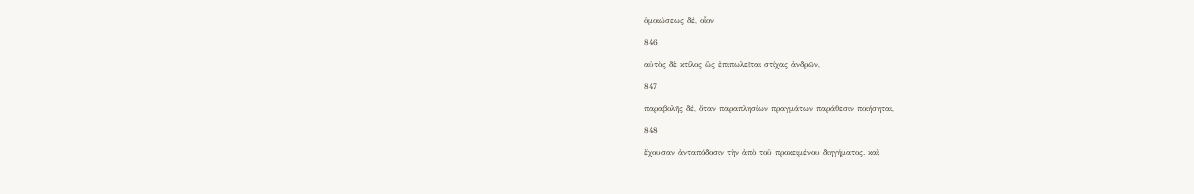ὁμοιώσεως δέ, οἷον

846

αὐτὸς δὲ κτίλος ὣς ἐπιπωλεῖται στίχας ἀνδρῶν,

847

παραβολῆς δέ, ὅταν παραπλησίων πραγμάτων παράθεσιν ποιήσηται,

848

ἔχουσαν ἀνταπόδοσιν τὴν ἀπὸ τοῦ προκειμένου διηγήματος. καὶ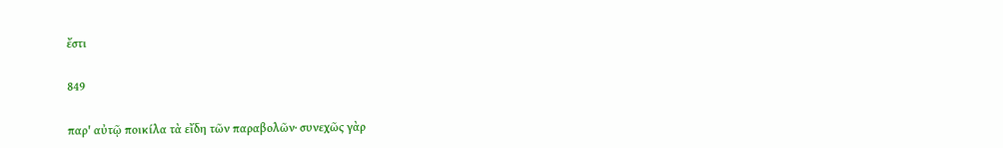ἔστι

849

παρ' αὐτῷ ποικίλα τὰ εἴδη τῶν παραβολῶν· συνεχῶς γὰρ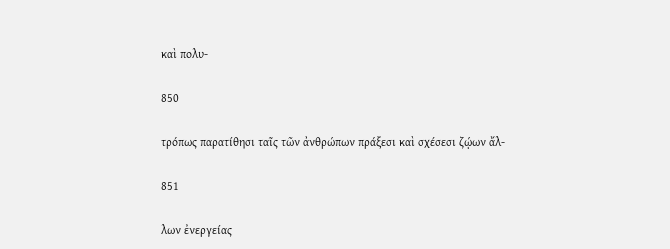καὶ πολυ-

850

τρόπως παρατίθησι ταῖς τῶν ἀνθρώπων πράξεσι καὶ σχέσεσι ζῴων ἄλ-

851

λων ἐνεργείας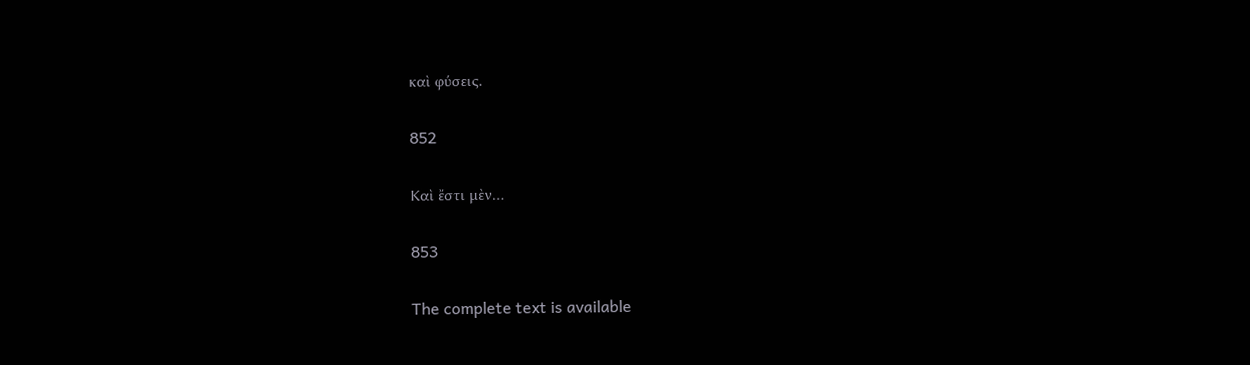καὶ φύσεις.

852

Καὶ ἔστι μὲν…

853

The complete text is available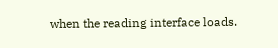when the reading interface loads.